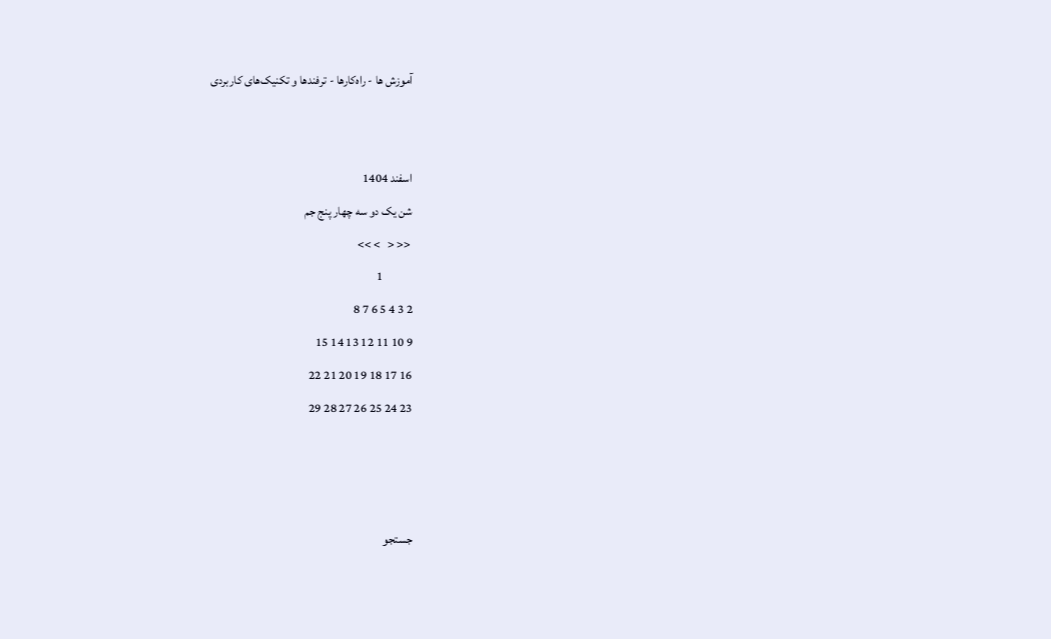آموزش ها - راه‌کارها - ترفندها و تکنیک‌های کاربردی


اسفند 1404
شن یک دو سه چهار پنج جم
 << <   > >>
            1
2 3 4 5 6 7 8
9 10 11 12 13 14 15
16 17 18 19 20 21 22
23 24 25 26 27 28 29



جستجو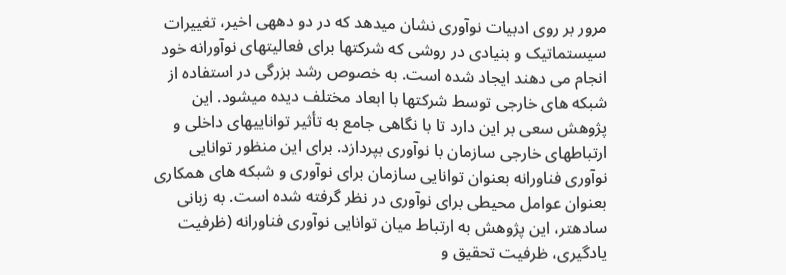مرور بر روی ادبیات نوآوری نشان میدهد که در دو دههی اخیر، تغییرات سیستماتیک و بنیادی در روشی که شرکتها برای فعالیتهای نوآورانه خود انجام می دهند ایجاد شده است. به خصوص رشد بزرگی در استفاده از شبکه های خارجی توسط شرکتها با ابعاد مختلف دیده میشود. این پژوهش سعی بر این دارد تا با نگاهی جامع به تأثیر تواناییهای داخلی و ارتباطهای خارجی سازمان با نوآوری بپردازد. برای این منظور توانایی نوآوری فناورانه بعنوان توانایی سازمان برای نوآوری و شبکه های همکاری بعنوان عوامل محیطی برای نوآوری در نظر گرفته شده است. به زبانی سادهتر، این پژوهش به ارتباط میان توانایی نوآوری فناورانه (ظرفیت یادگیری، ظرفیت تحقیق و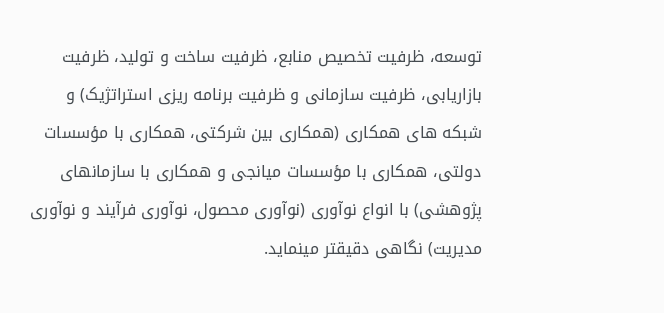توسعه، ظرفیت تخصیص منابع، ظرفیت ساخت و تولید، ظرفیت بازاریابی، ظرفیت سازمانی و ظرفیت برنامه ریزی استراتژیک) و شبکه های همکاری (همکاری بین شرکتی، همکاری با مؤسسات دولتی، همکاری با مؤسسات میانجی و همکاری با سازمانهای پژوهشی) با انواع نوآوری (نوآوری محصول، نوآوری فرآیند و نوآوری مدیریت) نگاهی دقیقتر مینماید.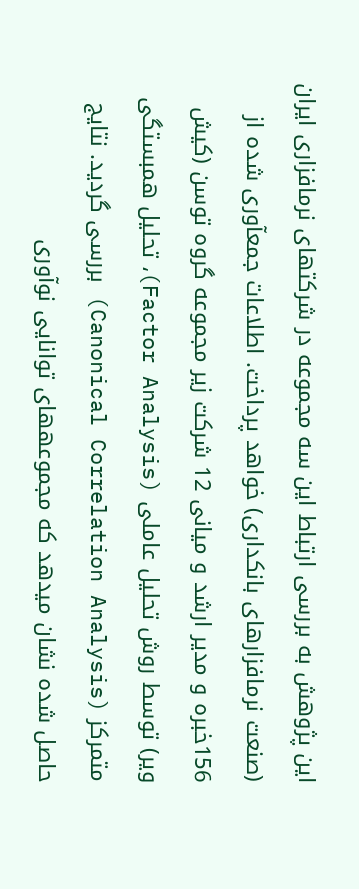این پژوهش به بررسی ارتباط این سه مجموعه در شرکتهای نرمافزاری ایران (صنعت نرمافزارهای بانکداری) خواهد پرداخت. اطلاعات جمعآوری شده از 156خبره و مدیر ارشد و میانی 12 شرکت زیر مجموعه گروه توسن (کیش ویر) توسط روش تحلیل عاملی (Factor Analysis)، تحلیل همبستگی متمرکز (Canonical Correlation Analysis) بررسی گردید. نتایج حاصل شده نشان میدهد که مجموعههای توانایی نوآوری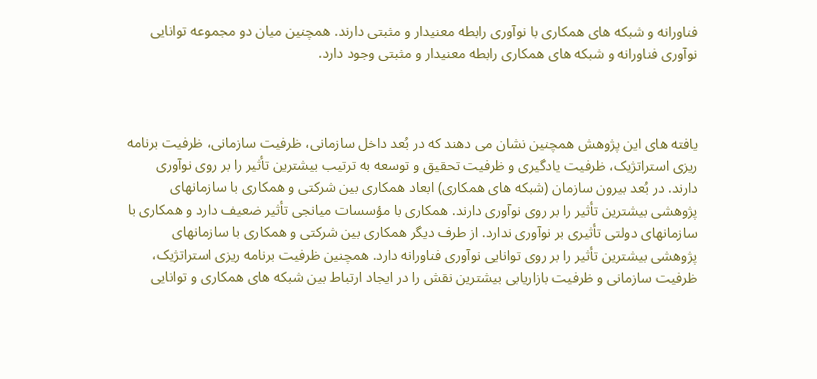فناورانه و شبکه های همکاری با نوآوری رابطه معنیدار و مثبتی دارند. همچنین میان دو مجموعه توانایی نوآوری فناورانه و شبکه های همکاری رابطه معنیدار و مثبتی وجود دارد.



یافته های این پژوهش همچنین نشان می دهند که در بُعد داخل سازمانی، ظرفیت سازمانی، ظرفیت برنامه ریزی استراتژیک، ظرفیت یادگیری و ظرفیت تحقیق و توسعه به ترتیب بیشترین تأثیر را بر روی نوآوری دارند. در بُعد بیرون سازمان (شبکه های همکاری) ابعاد همکاری بین شرکتی و همکاری با سازمانهای پژوهشی بیشترین تأثیر را بر روی نوآوری دارند. همکاری با مؤسسات میانجی تأثیر ضعیف دارد و همکاری با سازمانهای دولتی تأثیری بر نوآوری ندارد. از طرف دیگر همکاری بین شرکتی و همکاری با سازمانهای پژوهشی بیشترین تأثیر را بر روی توانایی نوآوری فناورانه دارد. همچنین ظرفیت برنامه ریزی استراتژیک، ظرفیت سازمانی و ظرفیت بازاریابی بیشترین نقش را در ایجاد ارتباط بین شبکه های همکاری و توانایی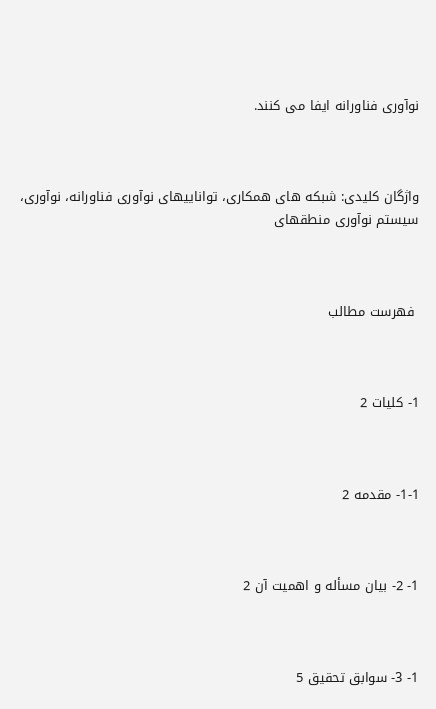نوآوری فناورانه ایفا می کنند.



واژگان کلیدی: شبکه های همکاری، تواناییهای نوآوری فناورانه، نوآوری، سیستم نوآوری منطقهای



 فهرست مطالب



1- کلیات 2



1-1- مقدمه 2



1- 2- بیان مسأله و اهمیت آن 2



1- 3- سوابق تحقیق 5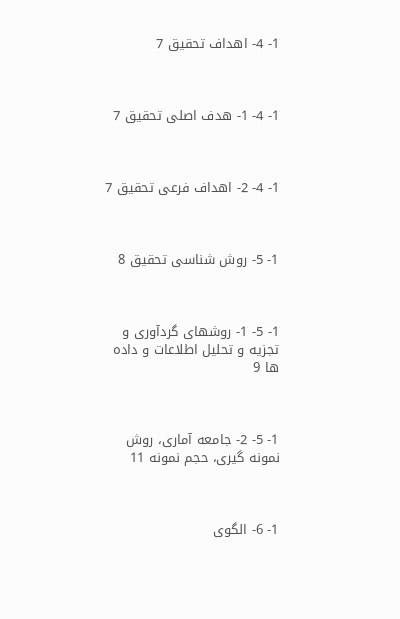1- 4- اهداف تحقیق 7



1- 4- 1- هدف اصلی تحقیق 7



1- 4- 2- اهداف فرعی تحقیق 7



1- 5- روش شناسی تحقیق 8



1- 5- 1- روشهای گردآوری و تجزیه و تحلیل اطلاعات و داده ها 9



1- 5- 2- جامعه آماری، روش نمونه گیری، حجم نمونه 11



1- 6- الگوی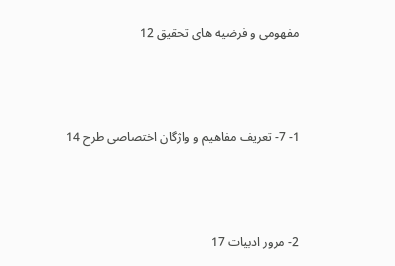مفهومی و فرضیه های تحقیق 12



1- 7- تعریف مفاهیم و واژگان اختصاصی طرح 14



2- مرور ادبیات 17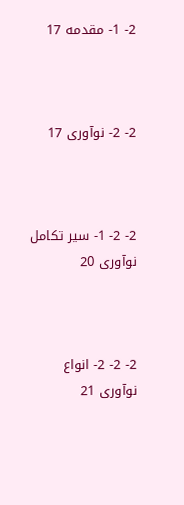2- 1- مقدمه 17



2- 2- نوآوری 17



2- 2- 1- سیر تکامل نوآوری 20



2- 2- 2- انواع نوآوری 21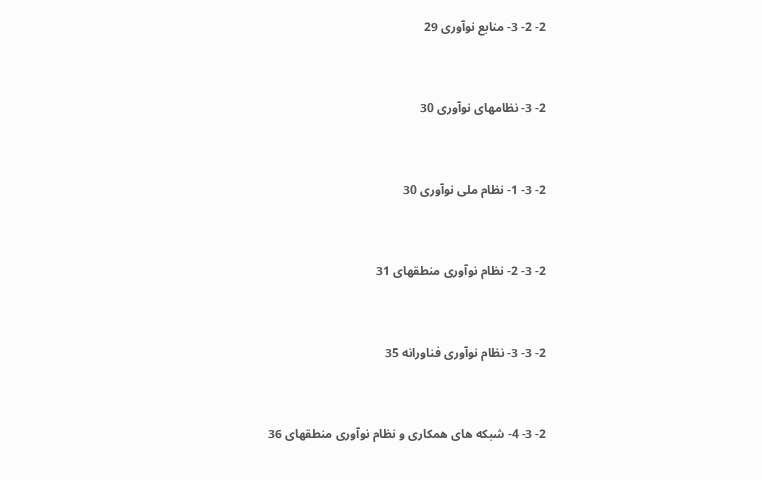2- 2- 3- منابع نوآوری 29



2- 3- نظامهای نوآوری 30



2- 3- 1- نظام ملی نوآوری 30



2- 3- 2- نظام نوآوری منطقهای 31



2- 3- 3- نظام نوآوری فناورانه 35



2- 3- 4- شبکه های همکاری و نظام نوآوری منطقهای 36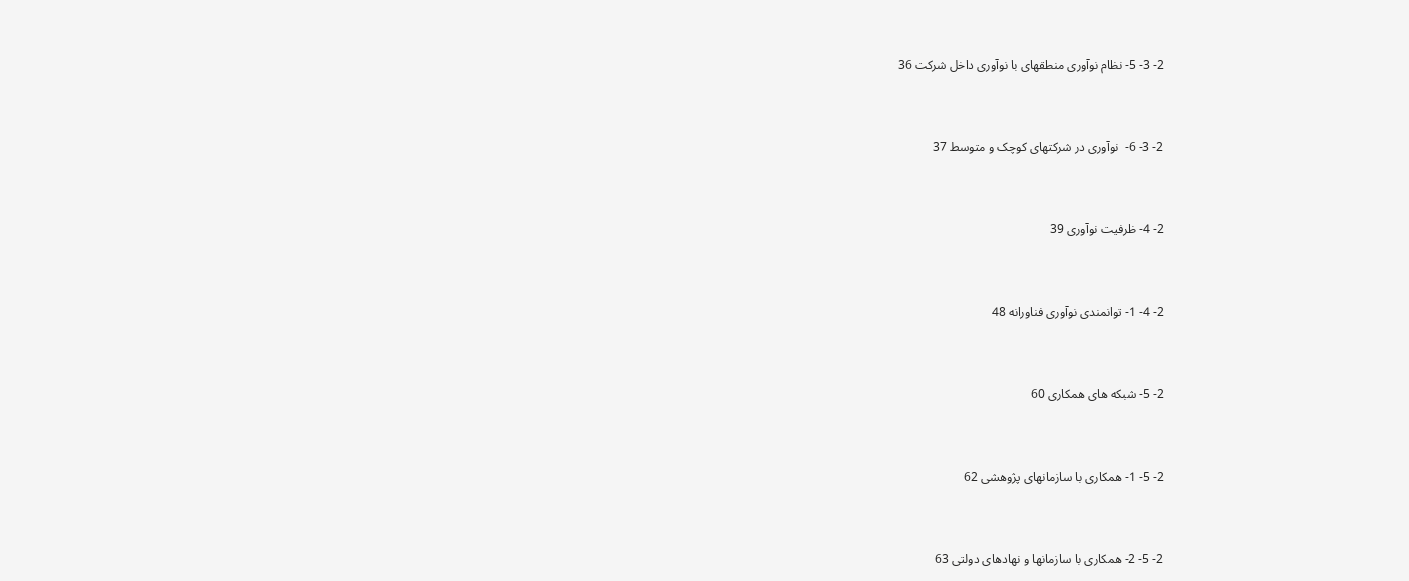2- 3- 5- نظام نوآوری منطقهای با نوآوری داخل شرکت 36



2- 3- 6-  نوآوری در شرکتهای کوچک و متوسط 37



2- 4- ظرفیت نوآوری 39



2- 4- 1- توانمندی نوآوری فناورانه 48



2- 5- شبکه های همکاری 60



2- 5- 1- همکاری با سازمانهای پژوهشی 62



2- 5- 2- همکاری با سازمانها و نهادهای دولتی 63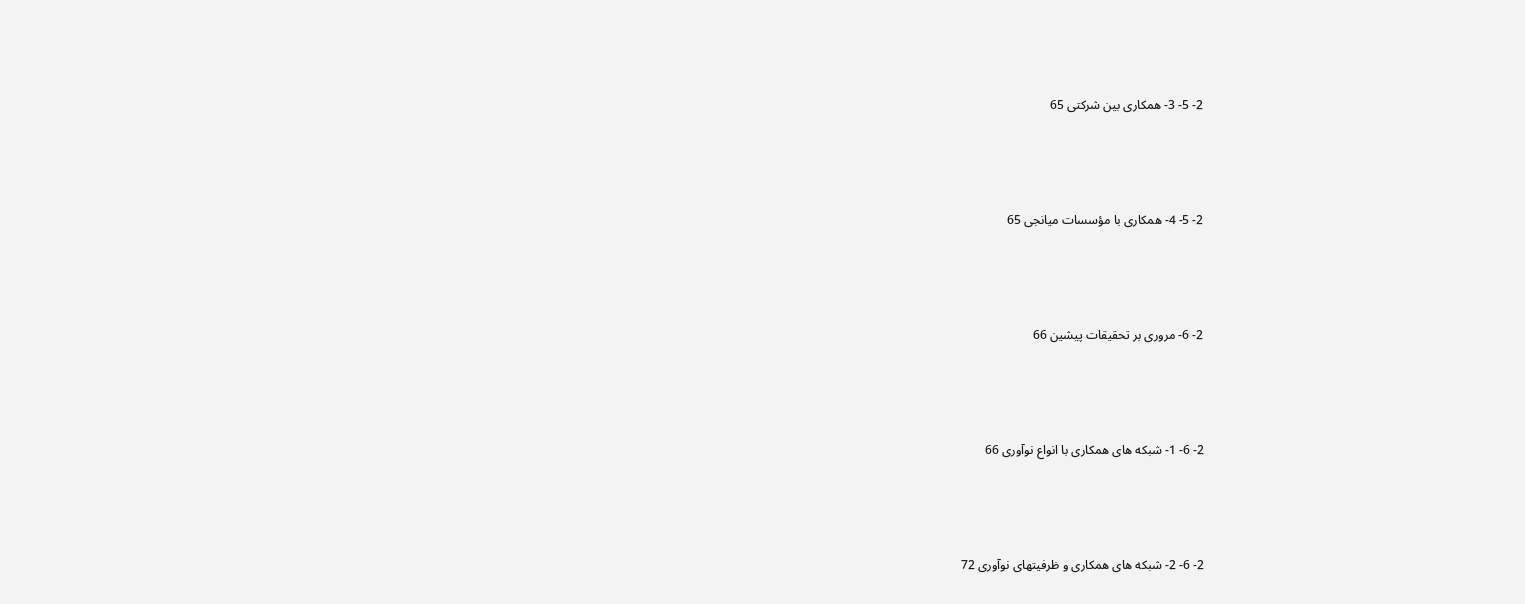2- 5- 3- همکاری بین شرکتی 65



2- 5- 4- همکاری با مؤسسات میانجی 65



2- 6- مروری بر تحقیقات پیشین 66



2- 6- 1- شبکه های همکاری با انواع نوآوری 66



2- 6- 2- شبکه های همکاری و ظرفیتهای نوآوری 72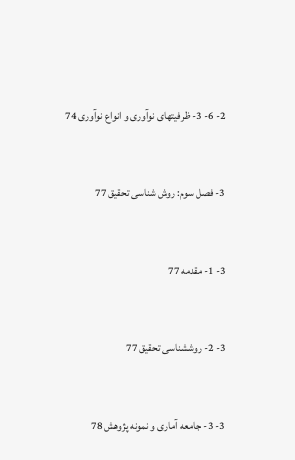2- 6- 3- ظرفیتهای نوآوری و انواع نوآوری 74



3- فصل سوم: روش شناسی تحقیق 77



3- 1- مقدمه 77



3- 2- روششناسی تحقیق 77



3- 3- جامعه آماری و نمونه پژوهش 78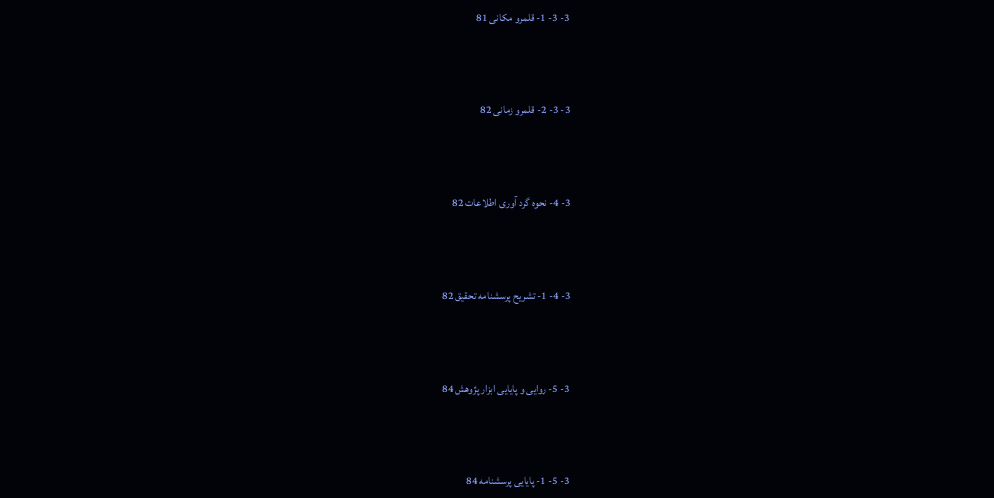3- 3- 1- قلمرو مکانی 81



3- 3- 2- قلمرو زمانی 82



3- 4- نحوه گرد آوری اطلاعات 82



3- 4- 1- تشریح پرسشنامه تحقیق 82



3- 5- روایی و پایایی ابزار پژوهش 84



3- 5- 1- پایایی پرسشنامه 84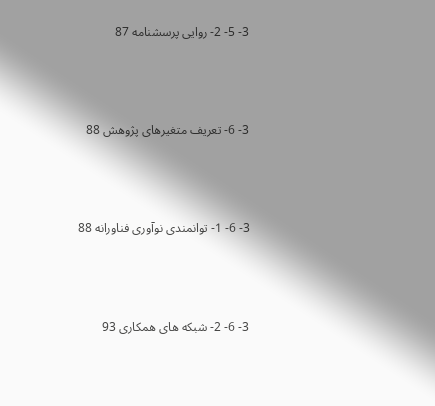3- 5- 2- روایی پرسشنامه 87



3- 6- تعریف متغیرهای پژوهش 88



3- 6- 1- توانمندی نوآوری فناورانه 88



3- 6- 2- شبکه های همکاری 93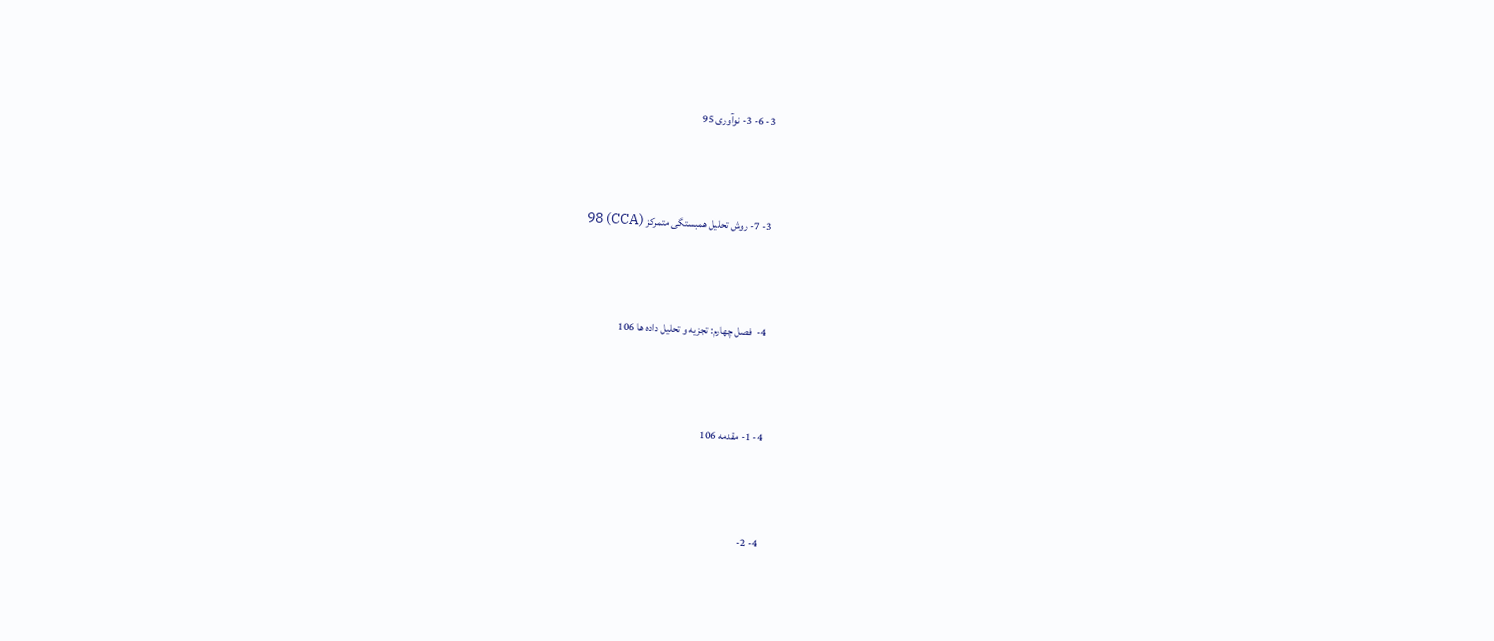3- 6- 3- نوآوری 95



3- 7- روش تحلیل همبستگی متمرکز (CCA) 98



4-  فصل چهارم: تجزیه و تحلیل داده ها 106



4- 1- مقدمه 106



4- 2-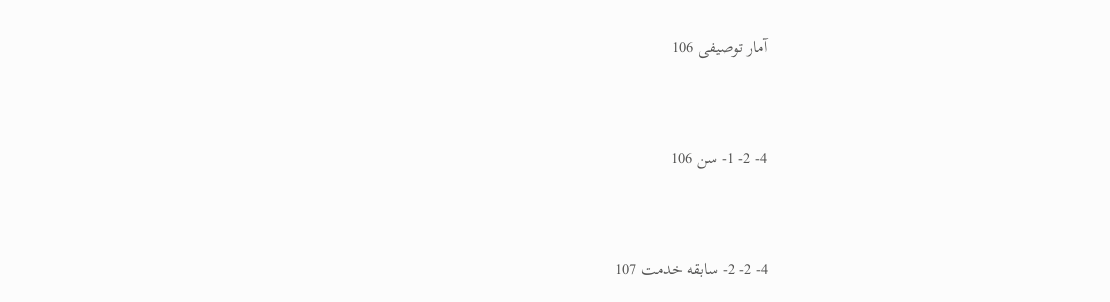آمار توصیفی 106



4- 2- 1- سن 106



4- 2- 2- سابقه خدمت 107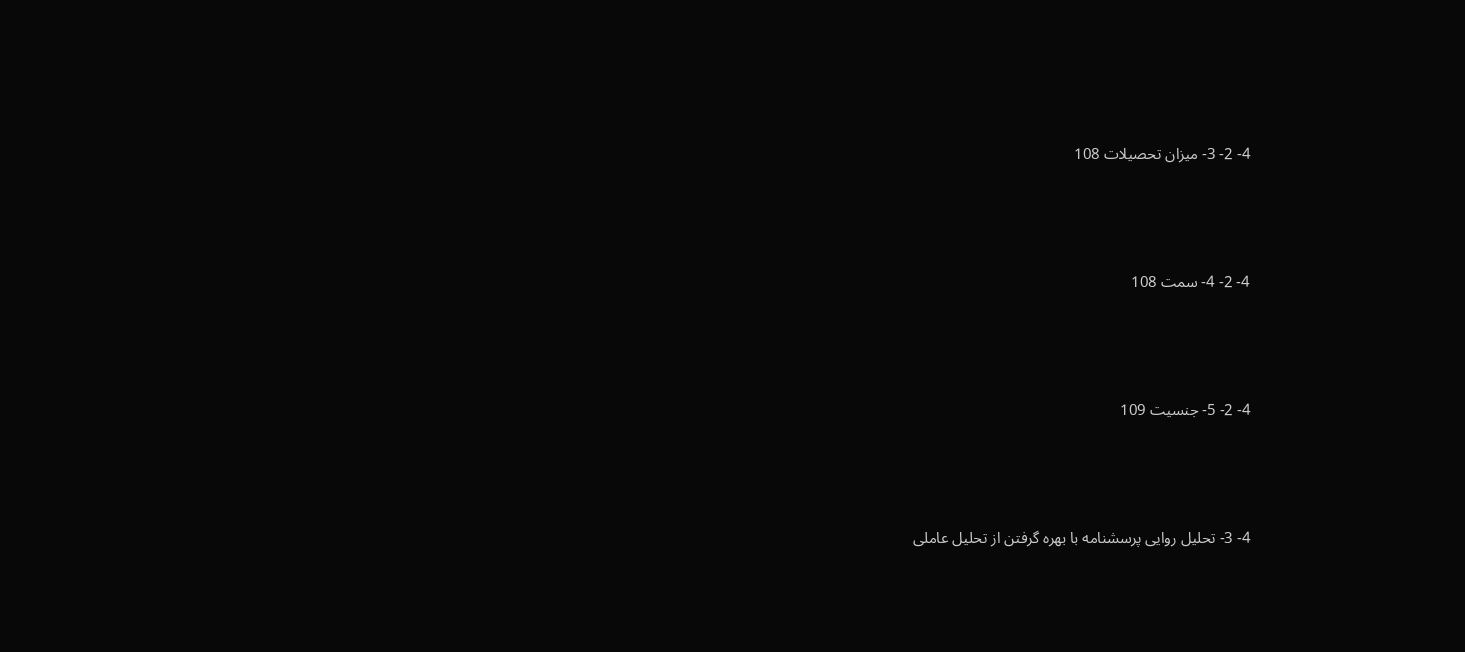4- 2- 3- میزان تحصیلات 108



4- 2- 4- سمت 108



4- 2- 5- جنسیت 109



4- 3- تحلیل روایی پرسشنامه با بهره گرفتن از تحلیل عاملی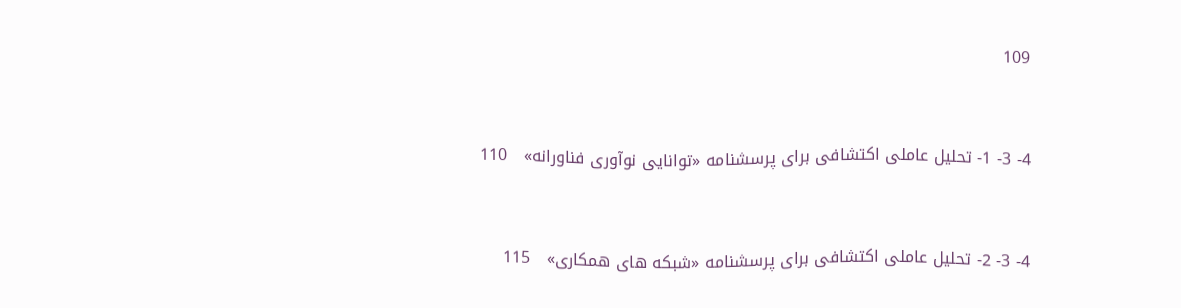109



4- 3- 1- تحلیل عاملی اکتشافی برای پرسشنامه «توانایی نوآوری فناورانه»   110



4- 3- 2- تحلیل عاملی اکتشافی برای پرسشنامه «شبکه های همکاری»   115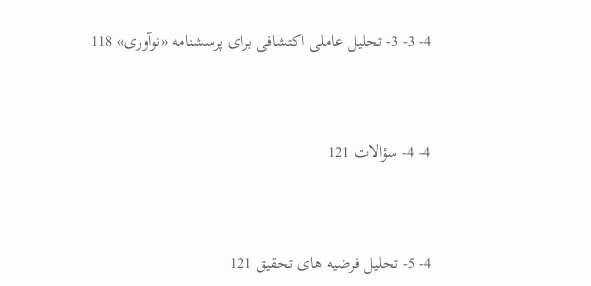4- 3- 3- تحلیل عاملی اکتشافی برای پرسشنامه «نوآوری» 118



4- 4- سؤالات 121



4- 5- تحلیل فرضیه های تحقیق 121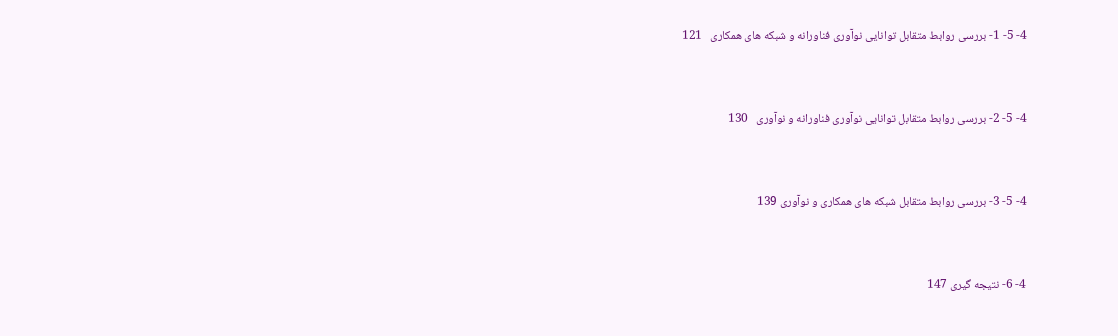4- 5- 1- بررسی روابط متقابل توانایی نوآوری فناورانه و شبکه های همکاری   121



4- 5- 2- بررسی روابط متقابل توانایی نوآوری فناورانه و نوآوری   130



4- 5- 3- بررسی روابط متقابل شبکه های همکاری و نوآوری 139



4- 6- نتیجه گیری 147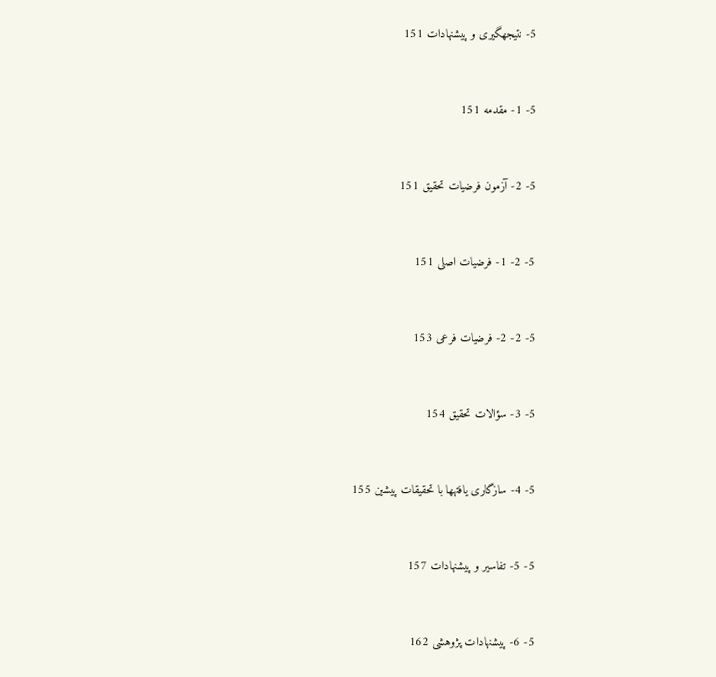5- نتیجهگیری و پیشنهادات 151



5- 1- مقدمه 151



5- 2- آزمون فرضیات تحقیق 151



5- 2- 1- فرضیات اصلی 151



5- 2- 2- فرضیات فرعی 153



5- 3- سؤالات تحقیق 154



5- 4- سازگاری یافتهها با تحقیقات پیشین 155



5- 5- تفاسیر و پیشنهادات 157



5- 6- پیشنهادات پژوهشی 162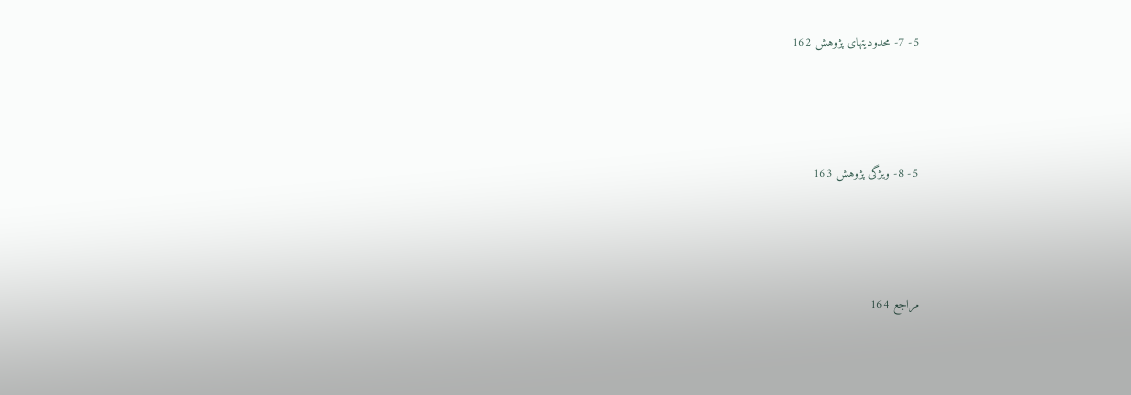5- 7- محدودیتهای پژوهش 162



5- 8- ویژگی پژوهش 163



مراجع 164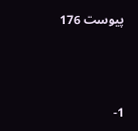پیوست 176



1-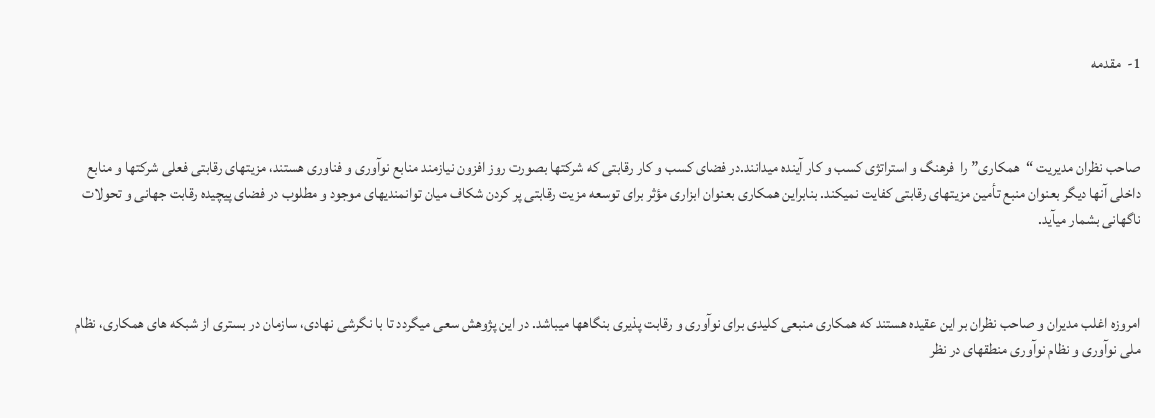1-  مقدمه



صاحب نظران مدیریت “همکاری” را  فرهنگ و استراتژی کسب و کار آینده میدانند.در فضای کسب و کار رقابتی که شرکتها بصورت روز افزون نیازمند منابع نوآوری و فناوری هستند، مزیتهای رقابتی فعلی شرکتها و منابع داخلی آنها دیگر بعنوان منبع تأمین مزیتهای رقابتی کفایت نمیکند. بنابراین همکاری بعنوان ابزاری مؤثر برای توسعه مزیت رقابتی پر کردن شکاف میان توانمندیهای موجود و مطلوب در فضای پیچیده رقابت جهانی و تحولات ناگهانی بشمار میآید.



امروزه اغلب مدیران و صاحب نظران بر این عقیده هستند که همکاری منبعی کلیدی برای نوآوری و رقابت پذیری بنگاهها میباشد. در این پژوهش سعی میگردد تا با نگرشی نهادی، سازمان در بستری از شبکه های همکاری، نظام ملی نوآوری و نظام نوآوری منطقهای در نظر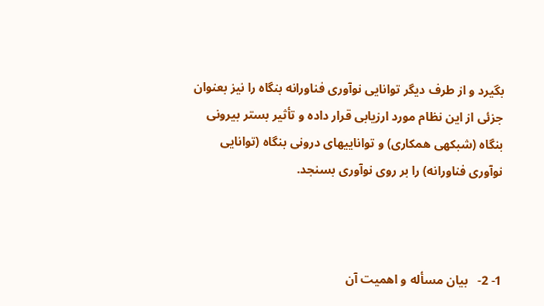بگیرد و از طرف دیگر توانایی نوآوری فناورانه بنگاه را نیز بعنوان جزئی از این نظام مورد ارزیابی قرار داده و تأثیر بستر بیرونی بنگاه (شبکهی همکاری) و تواناییهای درونی بنگاه (توانایی نوآوری فناورانه) را بر روی نوآوری بسنجد.



1- 2-   بیان مسأله و اهمیت آن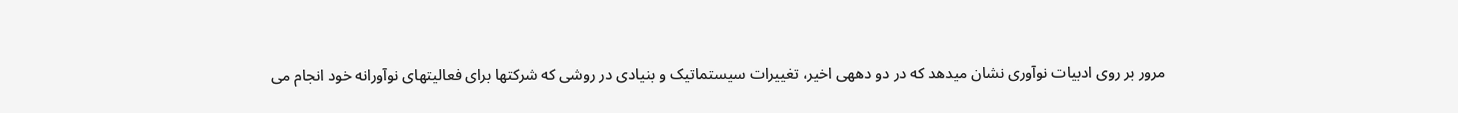مرور بر روی ادبیات نوآوری نشان میدهد که در دو دههی اخیر، تغییرات سیستماتیک و بنیادی در روشی که شرکتها برای فعالیتهای نوآورانه خود انجام می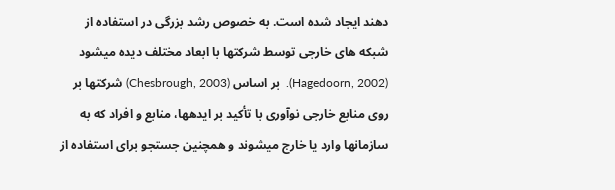دهند ایجاد شده است. به خصوص رشد بزرگی در استفاده از شبکه های خارجی توسط شرکتها با ابعاد مختلف دیده میشود (Hagedoorn, 2002).  بر اساس (Chesbrough, 2003) شرکتها بر روی منابع خارجی نوآوری با تأکید بر ایدهها، منابع و افراد که به سازمانها وارد یا خارج میشوند و همچنین جستجو برای استفاده از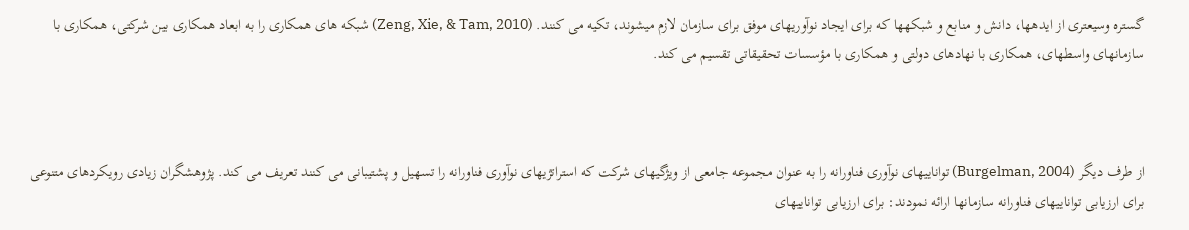گستره وسیعتری از ایدهها، دانش و منابع و شبکهها که برای ایجاد نوآوریهای موفق برای سازمان لازم میشوند، تکیه می کنند. (Zeng, Xie, & Tam, 2010) شبکه های همکاری را به ابعاد همکاری بین شرکتی، همکاری با سازمانهای واسطهای، همکاری با نهادهای دولتی و همکاری با مؤسسات تحقیقاتی تقسیم می کند.



از طرف دیگر (Burgelman, 2004) تواناییهای نوآوری فناورانه را به عنوان مجموعه جامعی از ویژگیهای شرکت که استراتژیهای نوآوری فناورانه را تسهیل و پشتیبانی می کنند تعریف می کند. پژوهشگران زیادی رویکردهای متنوعی برای ارزیابی تواناییهای فناورانه سازمانها ارائه نمودند: برای ارزیابی تواناییهای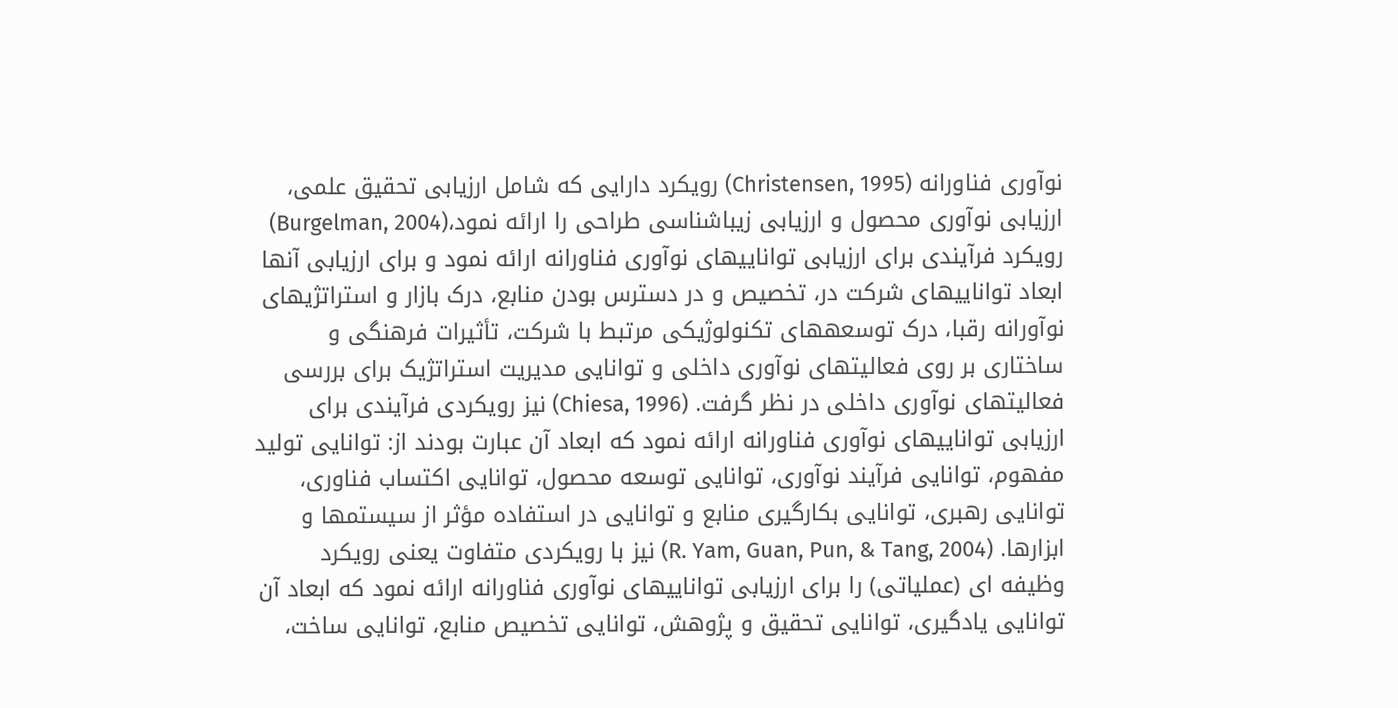نوآوری فناورانه (Christensen, 1995) رویکرد دارایی که شامل ارزیابی تحقیق علمی، ارزیابی نوآوری محصول و ارزیابی زیباشناسی طراحی را ارائه نمود،(Burgelman, 2004)  رویکرد فرآیندی برای ارزیابی تواناییهای نوآوری فناورانه ارائه نمود و برای ارزیابی آنها ابعاد تواناییهای شرکت در، تخصیص و در دسترس بودن منابع، درک بازار و استراتژیهای نوآورانه رقبا، درک توسعههای تکنولوژیکی مرتبط با شرکت، تأثیرات فرهنگی و ساختاری بر روی فعالیتهای نوآوری داخلی و توانایی مدیریت استراتژیک برای بررسی فعالیتهای نوآوری داخلی در نظر گرفت. (Chiesa, 1996) نیز رویکردی فرآیندی برای ارزیابی تواناییهای نوآوری فناورانه ارائه نمود که ابعاد آن عبارت بودند از: توانایی تولید مفهوم، توانایی فرآیند نوآوری، توانایی توسعه محصول، توانایی اکتساب فناوری، توانایی رهبری، توانایی بکارگیری منابع و توانایی در استفاده مؤثر از سیستمها و ابزارها. (R. Yam, Guan, Pun, & Tang, 2004) نیز با رویکردی متفاوت یعنی رویکرد وظیفه ای (عملیاتی) را برای ارزیابی تواناییهای نوآوری فناورانه ارائه نمود که ابعاد آن توانایی یادگیری، توانایی تحقیق و پژوهش، توانایی تخصیص منابع، توانایی ساخت،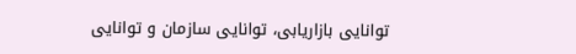توانایی بازاریابی، توانایی سازمان و توانایی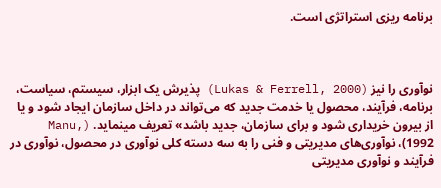برنامه ریزی استراتژی است.



نوآوری را نیز (Lukas & Ferrell, 2000) پذیرش یک ابزار، سیستم، سیاست، برنامه، فرآیند، محصول یا خدمت جدید که می‌تواند در داخل سازمان ایجاد شود و یا از بیرون خریداری شود و برای سازمان، جدید باشد» تعریف مینماید. (Manu, 1992)، نوآوری‌های مدیریتی و فنی را به سه دسته کلی نوآوری در محصول، نوآوری در فرآیند و نوآوری مدیریتی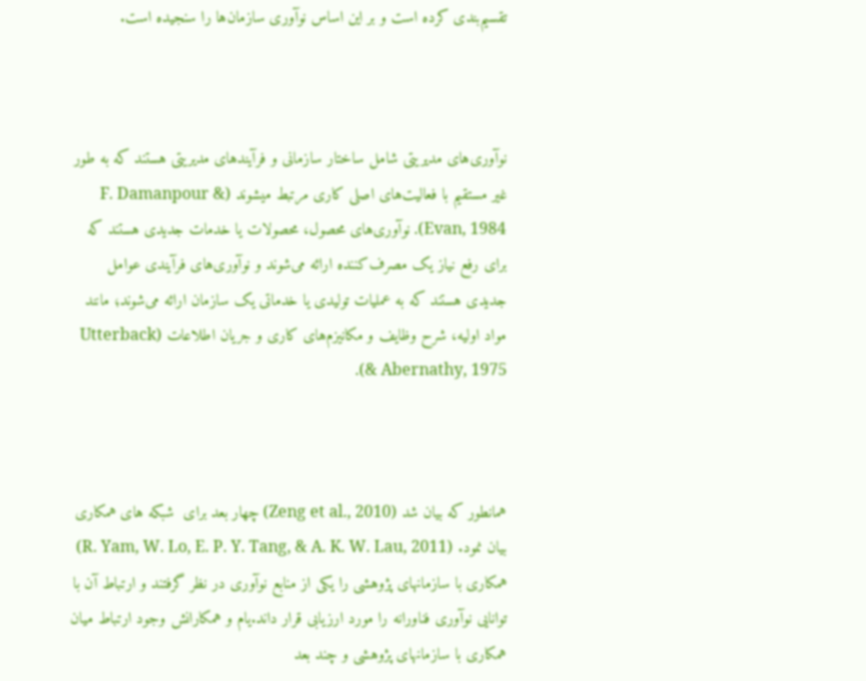تقسیم‌بندی کرده است و بر این اساس نوآوری سازمان‌ها را سنجیده‌ است.



نوآوری‌های مدیریتی شامل ساختار سازمانی و فرآیندهای مدیریتی هستند که به طور غیر مستقیم با فعالیت‌های اصلی کاری مرتبط میشوند (F. Damanpour & Evan, 1984). نوآوری‌های محصول، محصولات یا خدمات جدیدی هستند که برای رفع نیاز یک مصرف‌کننده ارائه می‌شوند و نوآوری‌های فرآیندی عوامل جدیدی هستند که به عملیات تولیدی یا خدماتی یک سازمان ارائه می‌شوند؛ مانند مواد اولیه، شرح وظایف و مکانیزم‌های کاری و جریان اطلاعات (Utterback & Abernathy, 1975).



همانطور که بیان شد (Zeng et al., 2010) چهار بعد برای  شبکه های همکاری  بیان نمود. (R. Yam, W. Lo, E. P. Y. Tang, & A. K. W. Lau, 2011) همکاری با سازمانهای پژوهشی را یکی از منابع نوآوری در نظر گرفتند و ارتباط آن با توانایی نوآوری فناورانه را مورد ارزیابی قرار داند.یام و همکارانش وجود ارتباط میان همکاری با سازمانهای پژوهشی و چند بعد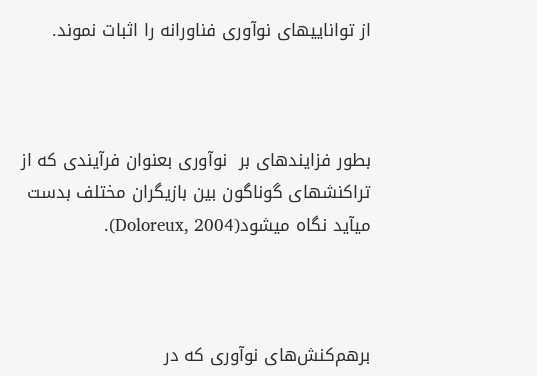از تواناییهای نوآوری فناورانه را اثبات نموند.



بطور فزایندهای بر  نوآوری بعنوان فرآیندی که از تراکنشهای گوناگون بین بازیگران مختلف بدست میآید نگاه میشود(Doloreux, 2004).



برهم‌کنش‌های نوآوری که در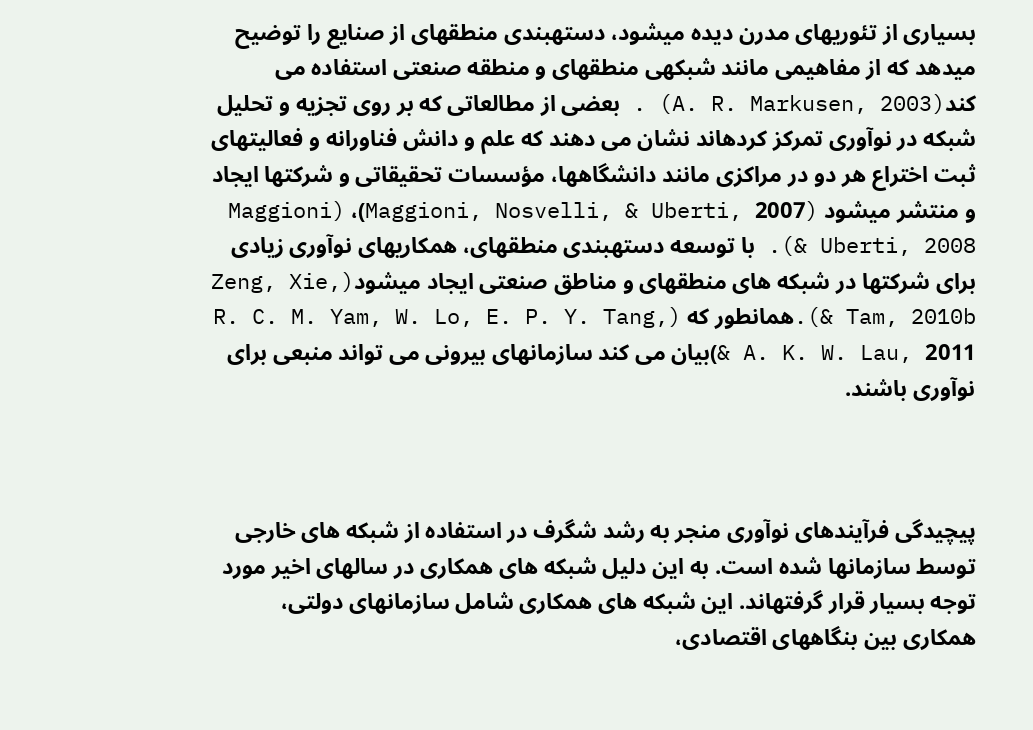بسیاری از تئوریهای مدرن دیده میشود، دستهبندی منطقهای از صنایع را توضیح میدهد که از مفاهیمی مانند شبکهی منطقهای و منطقه صنعتی استفاده می کند(A. R. Markusen, 2003) . بعضی از مطالعاتی که بر روی تجزیه و تحلیل شبکه در نوآوری تمرکز کردهاند نشان می دهند که علم و دانش فناورانه و فعالیتهای ثبت اختراع هر دو در مراکزی مانند دانشگاهها، مؤسسات تحقیقاتی و شرکتها ایجاد و منتشر میشود (Maggioni, Nosvelli, & Uberti, 2007)، (Maggioni & Uberti, 2008). با توسعه دستهبندی منطقهای، همکاریهای نوآوری زیادی برای شرکتها در شبکه های منطقهای و مناطق صنعتی ایجاد میشود(Zeng, Xie, & Tam, 2010b).همانطور که (R. C. M. Yam, W. Lo, E. P. Y. Tang, & A. K. W. Lau, 2011)بیان می کند سازمانهای بیرونی می تواند منبعی برای نوآوری باشند.



پیچیدگی فرآیندهای نوآوری منجر به رشد شگرف در استفاده از شبکه های خارجی توسط سازمانها شده است. به این دلیل شبکه های همکاری در سالهای اخیر مورد توجه بسیار قرار گرفتهاند. این شبکه های همکاری شامل سازمانهای دولتی، همکاری بین بنگاههای اقتصادی،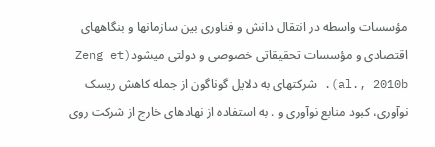مؤسسات واسطه در انتقال دانش و فناوری بین سازمانها و بنگاههای اقتصادی و مؤسسات تحقیقاتی خصوصی و دولتی میشود(Zeng et al., 2010b). شرکتهای به دلایل گوناگون از جمله کاهش ریسک نوآوری، کبود منابع نوآوری و . به استفاده از نهادهای خارج از شرکت روی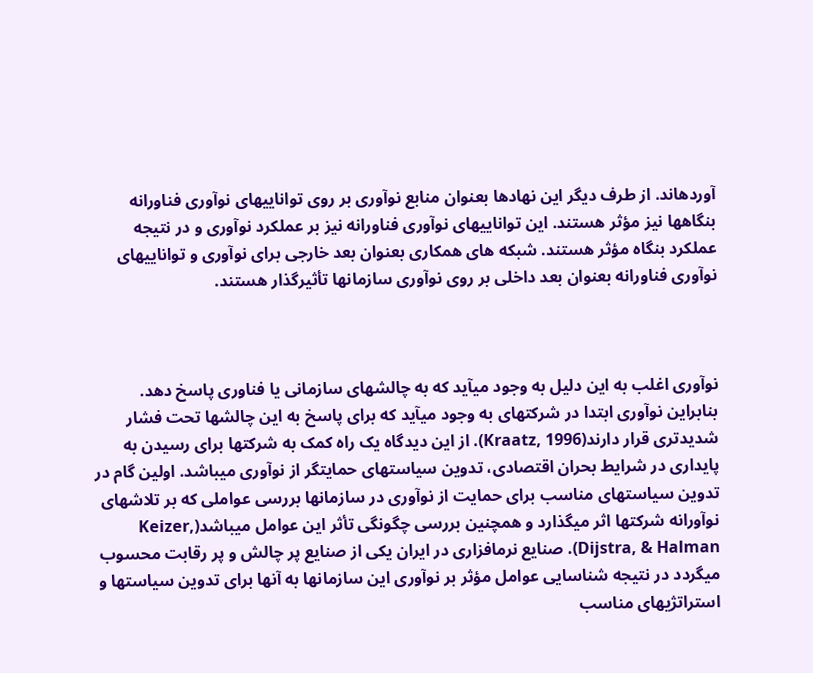آوردهاند. از طرف دیگر این نهادها بعنوان منابع نوآوری بر روی تواناییهای نوآوری فناورانه بنگاهها نیز مؤثر هستند. این تواناییهای نوآوری فناورانه نیز بر عملکرد نوآوری و در نتیجه عملکرد بنگاه مؤثر هستند. شبکه های همکاری بعنوان بعد خارجی برای نوآوری و تواناییهای نوآوری فناورانه بعنوان بعد داخلی بر روی نوآوری سازمانها تأثیرگذار هستند.



نوآوری اغلب به این دلیل به وجود میآید که به چالشهای سازمانی یا فناوری پاسخ دهد. بنابراین نوآوری ابتدا در شرکتهای به وجود میآید که برای پاسخ به این چالشها تحت فشار شدیدتری قرار دارند(Kraatz, 1996). از این دیدگاه یک راه کمک به شرکتها برای رسیدن به پایداری در شرایط بحران اقتصادی، تدوین سیاستهای حمایتگر از نوآوری میباشد. اولین گام در تدوین سیاستهای مناسب برای حمایت از نوآوری در سازمانها بررسی عواملی که بر تلاشهای نوآورانه شرکتها اثر میگذارد و همچنین بررسی چگونگی تأثر این عوامل میباشد(Keizer, Dijstra, & Halman). صنایع نرمافزاری در ایران یکی از صنایع پر چالش و پر رقابت محسوب میگردد در نتیجه شناسایی عوامل مؤثر بر نوآوری این سازمانها به آنها برای تدوین سیاستها و استراتژیهای مناسب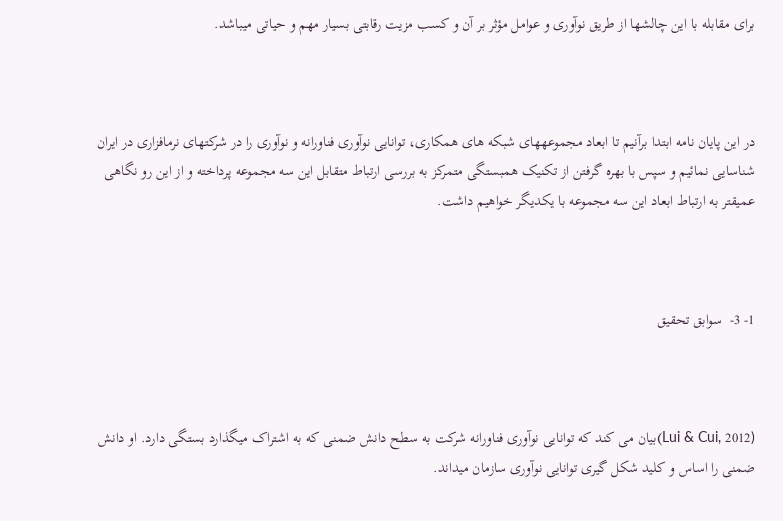برای مقابله با این چالشها از طریق نوآوری و عوامل مؤثر بر آن و کسب مزیت رقابتی بسیار مهم و حیاتی میباشد.



در این پایان نامه ابتدا برآنیم تا ابعاد مجموعههای شبکه های همکاری، توانایی نوآوری فناورانه و نوآوری را در شرکتهای نرمافزاری در ایران شناسایی نمائیم و سپس با بهره گرفتن از تکنیک همبستگی متمرکز به بررسی ارتباط متقابل این سه مجموعه پرداخته و از این رو نگاهی عمیقتر به ارتباط ابعاد این سه مجموعه با یکدیگر خواهیم داشت.



1- 3-  سوابق تحقیق



(Lui & Cui, 2012)بیان می کند که توانایی نوآوری فناورانه شرکت به سطح دانش ضمنی که به اشتراک میگذارد بستگی دارد. او دانش ضمنی را اساس و کلید شکل گیری توانایی نوآوری سازمان میداند.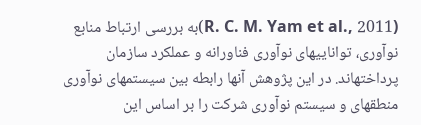(R. C. M. Yam et al., 2011)به بررسی ارتباط منابع نوآوری، تواناییهای نوآوری فناورانه و عملکرد سازمان پرداختهاند. در این پژوهش آنها رابطه بین سیستمهای نوآوری منطقهای و سیستم نوآوری شرکت را بر اساس این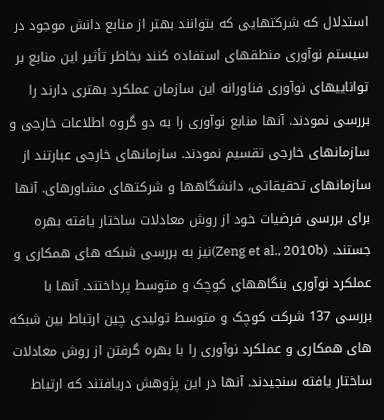استدلال که شرکتهایی که بتوانند بهتر از منابع دانش موجود در سیستم نوآوری منطقهای استفاده کنند بخاطر تأثیر این منابع بر تواناییهای نوآوری فناورانه این سازمان عملکرد بهتری دارند را بررسی نمودند. آنها منابع نوآوری را به دو گروه اطلاعات خارجی و سازمانهای خارجی تقسیم نمودند. سازمانهای خارجی عبارتند از سازمانهای تحقیقاتی، دانشگاهها و شرکتهای مشاورهای. آنها برای بررسی فرضیات خود از روش معادلات ساختار یافته بهره جستند. (Zeng et al., 2010b)نیز به بررسی شبکه های همکاری و عملکرد نوآوری بنگاههای کوچک و متوسط پرداختند. آنها با بررسی 137 شرکت کوچک و متوسط تولیدی چین ارتباط بین شبکه های همکاری و عملکرد نوآوری را با بهره گرفتن از روش معادلات ساختار یافته سنجیدند. آنها در این پژوهش دریافتند که ارتباط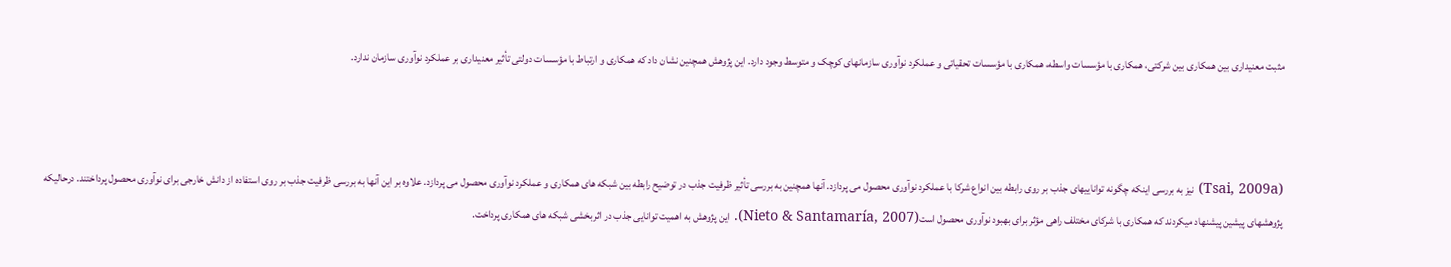مثبت معنیداری بین همکاری بین شرکتی، همکاری با مؤسسات واسطه، همکاری با مؤسسات تحقیاتی و عملکرد نوآوری سازمانهای کوچک و متوسط وجود دارد. این پژوهش همچنین نشان داد که همکاری و ارتباط با مؤسسات دولتی تأثیر معنیداری بر عملکرد نوآوری سازمان ندارد.



(Tsai, 2009a) نیز به بررسی اینکه چگونه تواناییهای جذب بر روی رابطه بین انواع شرکا با عملکرد نوآوری محصول می پردازد. آنها همچنین به بررسی تأثیر ظرفیت جذب در توضیح رابطه بین شبکه های همکاری و عملکرد نوآوری محصول می پردازد. علاوه بر این آنها به بررسی ظرفیت جذب بر روی استفاده از دانش خارجی برای نوآوری محصول پرداختند. درحالیکه پژوهشهای پیشین پیشنهاد میکردند که همکاری با شرکای مختلف راهی مؤثر برای بهبود نوآوری محصول است(Nieto & Santamaría, 2007). این پژوهش به اهمیت توانایی جذب در اثربخشی شبکه های همکاری پرداخت.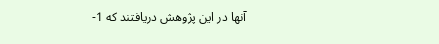آنها در این پژوهش دریافتند که 1-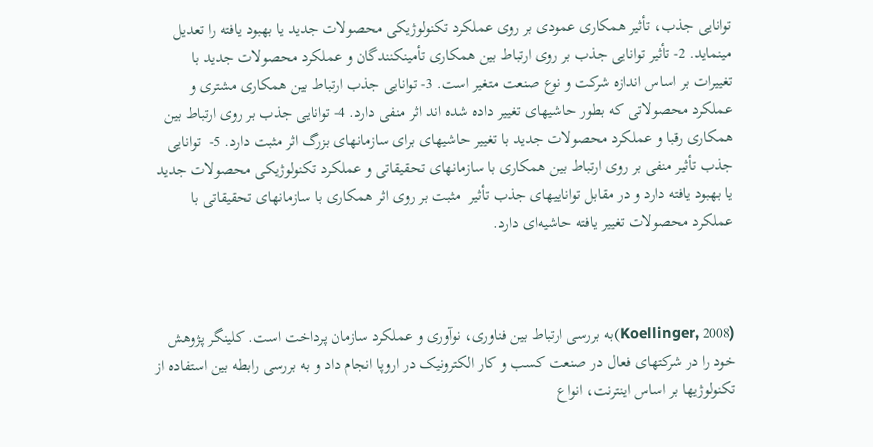توانایی جذب، تأثیر همکاری عمودی بر روی عملکرد تکنولوژیکی محصولات جدید یا بهبود یافته را تعدیل مینماید. 2- تأثیر توانایی جذب بر روی ارتباط بین همکاری تأمینکنندگان و عملکرد محصولات جدید با تغییرات بر اساس اندازه شرکت و نوع صنعت متغیر است. 3- توانایی جذب ارتباط بین همکاری مشتری و عملکرد محصولاتی که بطور حاشیهای تغییر داده شده اند اثر منفی دارد. 4- توانایی جذب بر روی ارتباط بین همکاری رقبا و عملکرد محصولات جدید با تغییر حاشیهای برای سازمانهای بزرگ اثر مثبت دارد. 5-  توانایی جذب تأثیر منفی بر روی ارتباط بین همکاری با سازمانهای تحقیقاتی و عملکرد تکنولوژیکی محصولات جدید یا بهبود یافته دارد و در مقابل تواناییهای جذب تأثیر  مثبت بر روی اثر همکاری با سازمانهای تحقیقاتی با عملکرد محصولات تغییر یافته حاشیه‌ای دارد.



(Koellinger, 2008)به بررسی ارتباط بین فناوری، نوآوری و عملکرد سازمان پرداخت است. کلینگر پژوهش خود را در شرکتهای فعال در صنعت کسب و کار الکترونیک در اروپا انجام داد و به بررسی رابطه بین استفاده از تکنولوژیها بر اساس اینترنت، انواع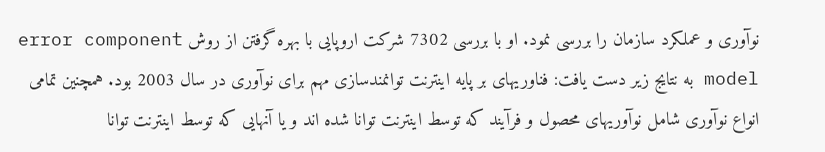نوآوری و عملکرد سازمان را بررسی نمود. او با بررسی 7302 شرکت اروپایی با بهره گرفتن از روش error component model به نتایج زیر دست یافت: فناوریهای بر پایه اینترنت توانمندسازی مهم برای نوآوری در سال 2003 بود. همچنین تمامی انواع نوآوری شامل نوآوریهای محصول و فرآیند که توسط اینترنت توانا شده اند و یا آنهایی که توسط اینترنت توانا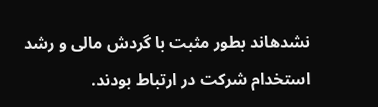نشدهاند بطور مثبت با گردش مالی و رشد استخدام شرکت در ارتباط بودند.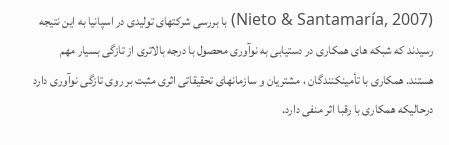(Nieto & Santamaría, 2007) با بررسی شرکتهای تولیدی در اسپانیا به این نتیجه رسیدند که شبکه های همکاری در دستیابی به نوآوری محصول با درجه بالاتری از تازگی بسیار مهم هستند. همکاری با تأمینکنندگان ، مشتریان و سازمانهای تحقیقاتی اثری مثبت بر روی تازگی نوآوری دارد درحالیکه همکاری با رقبا اثر منفی دارد.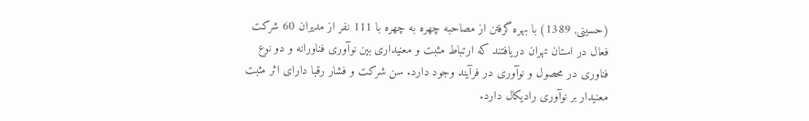(حسینی, 1389) با بهره گرفتن از مصاحبه چهره به چهره با 111 نفر از مدیران 60 شرکت فعال در استان تهران دریافتند که ارتباط مثبت و معنیداری بین نوآوری فناورانه و دو نوع فناوری در محصول و نوآوری در فرآیند وجود دارد. سن شرکت و فشار رقبا دارای اثر مثبت معنیدار بر نوآوری رادیکال دارد.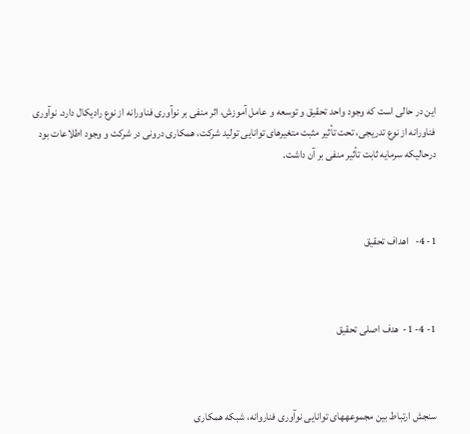این در حالی است که وجود واحد تحقیق و توسعه و عامل آموزش، اثر منفی بر نوآوری فناورانه از نوع رادیکال دارد. نوآوری فناورانه از نوع تدریجی، تحت تأثیر مثبت متغیرهای توانایی تولید شرکت، همکاری درونی در شرکت و وجود اطلاعات بود درحالیکه سرمایه ثابت تأثیر منفی بر آن داشت.



1- 4-   اهداف تحقیق



1- 4- 1-  هدف اصلی تحقیق



سنجش ارتباط بین مجموعههای توانایی نوآوری فناروانه، شبکه همکاری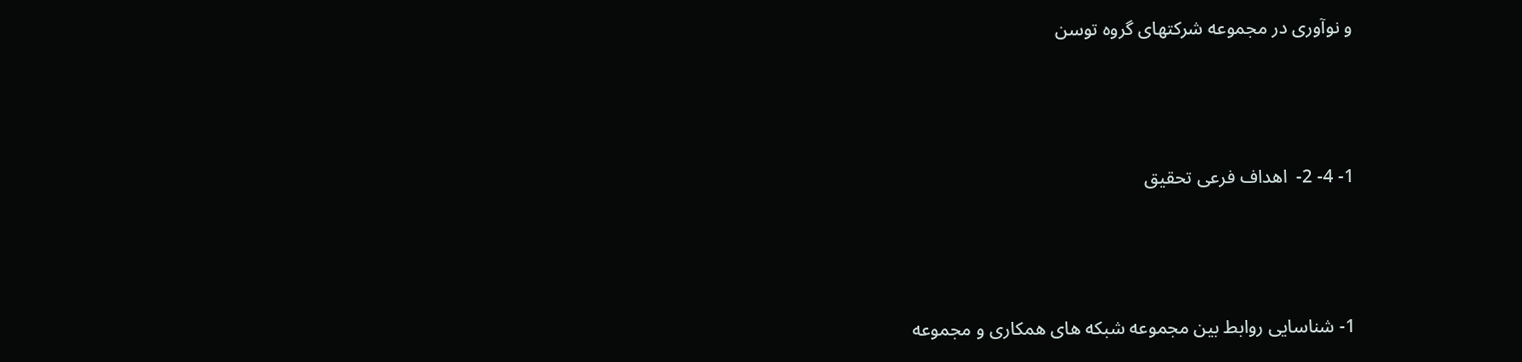و نوآوری در مجموعه شرکتهای گروه توسن



1- 4- 2-  اهداف فرعی تحقیق



1- شناسایی روابط بین مجموعه شبکه های همکاری و مجموعه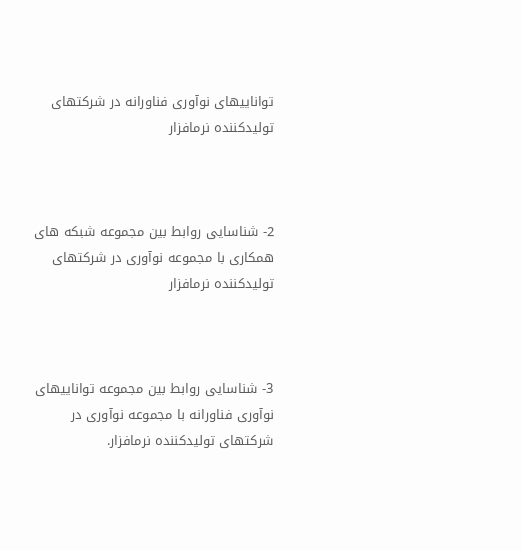تواناییهای نوآوری فناورانه در شرکتهای تولیدکننده نرمافزار



2- شناسایی روابط بین مجموعه شبکه های همکاری با مجموعه نوآوری در شرکتهای تولیدکننده نرمافزار



3- شناسایی روابط بین مجموعه تواناییهای نوآوری فناورانه با مجموعه نوآوری در شرکتهای تولیدکننده نرمافزار.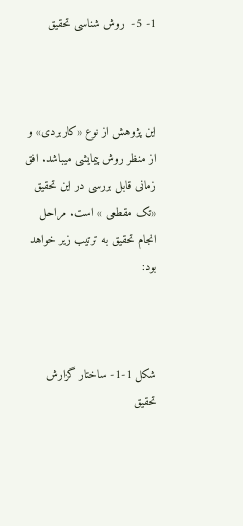1- 5-  روش شناسی تحقیق



این پژوهش از نوع «کاربردی» و از منظر روش پیمایشی میباشد. افق زمانی قابل بررسی در این تحقیق «تک مقطعی » است. مراحل انجام تحقیق به ترتیب زیر خواهد بود:



شکل 1-1- ساختار گزارش تحقیق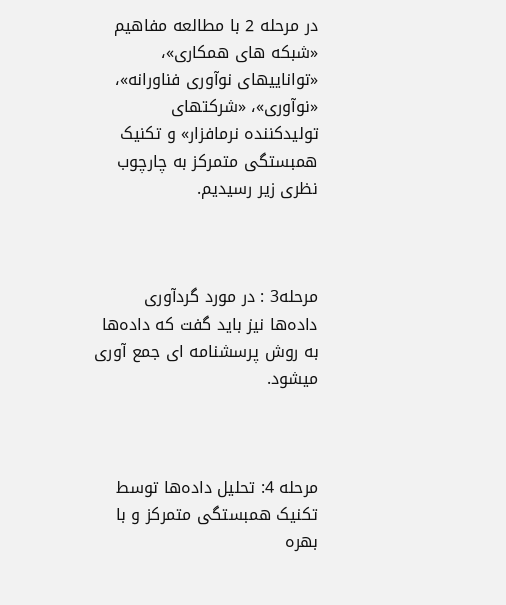در مرحله 2 با مطالعه مفاهیم «شبکه های همکاری»، «تواناییهای نوآوری فناورانه»، «نوآوری»، «شرکتهای تولیدکننده نرمافزار» و تکنیک همبستگی متمرکز به چارچوب نظری زیر رسیدیم.



مرحله3 : در مورد گردآوری داده‌ها نیز باید گفت که داده‌ها به روش پرسشنامه ای جمع آوری میشود.



مرحله 4: تحلیل داده‌ها توسط تکنیک همبستگی متمرکز و با بهره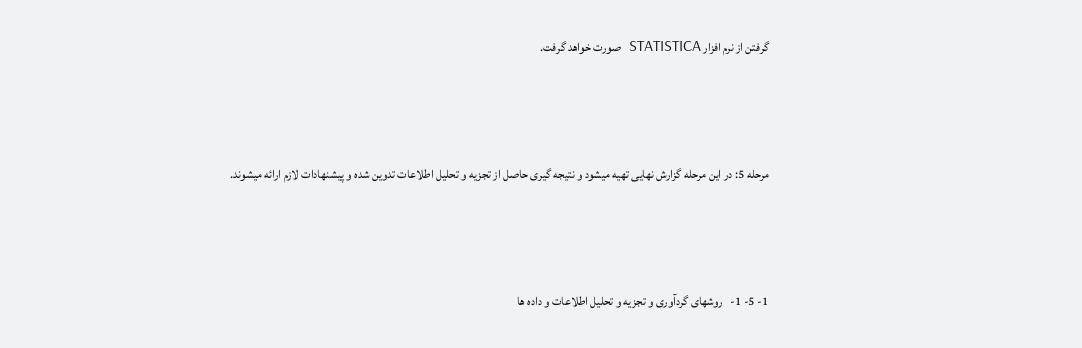گرفتن از نرم افزار STATISTICA  صورت خواهد گرفت.



مرحله 5: در این مرحله گزارش نهایی تهیه میشود و نتیجه گیری حاصل از تجزیه و تحلیل اطلاعات تدوین شده و پیشنهادات لازم ارائه میشوند.



1- 5- 1-   روشهای گردآوری و تجزیه و تحلیل اطلاعات و داده ها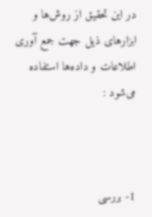در این تحقیق از روش‌ها و ابزارهای ذیل جهت جمع آوری اطلاعات و داده‌ها استفاده می‌شود :



1- بررسی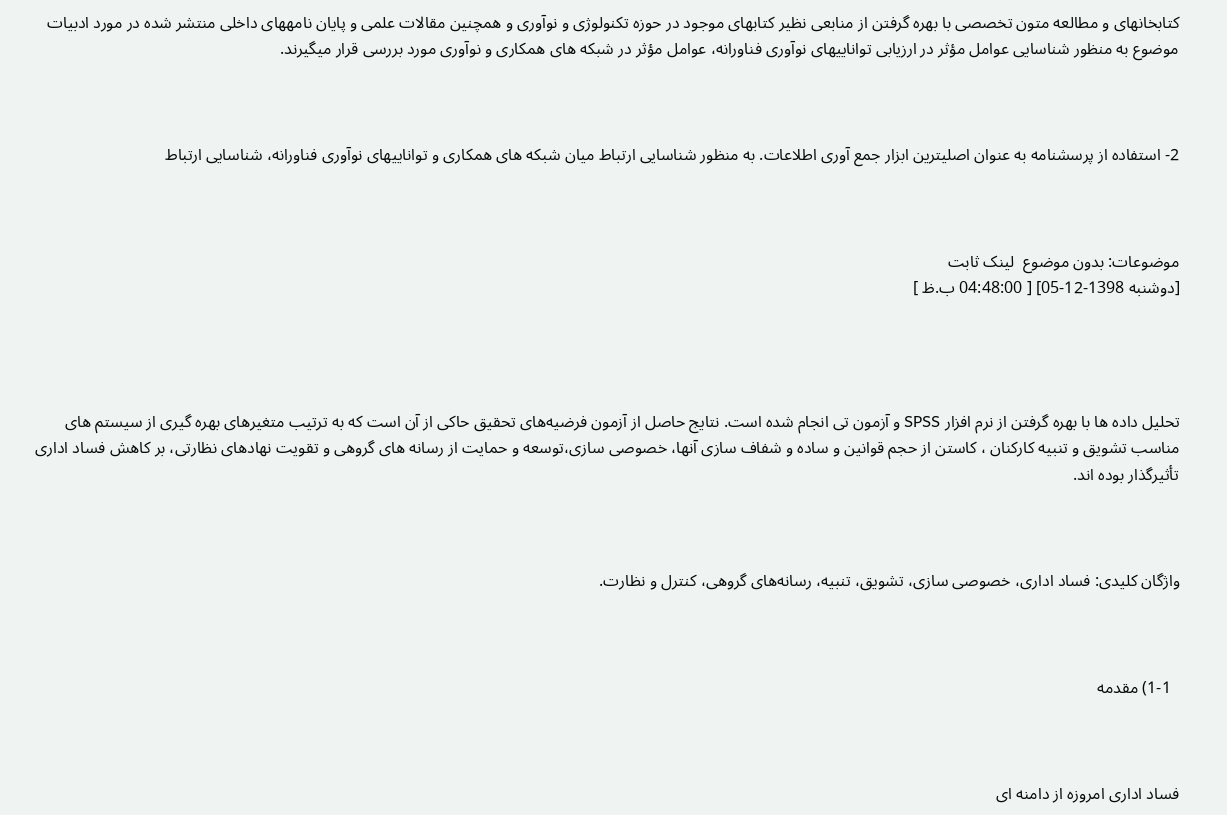کتابخانهای و مطالعه متون تخصصی با بهره گرفتن از منابعی نظیر کتابهای موجود در حوزه تکنولوژی و نوآوری و همچنین مقالات علمی و پایان نامههای داخلی منتشر شده در مورد ادبیات موضوع به منظور شناسایی عوامل مؤثر در ارزیابی تواناییهای نوآوری فناورانه، عوامل مؤثر در شبکه های همکاری و نوآوری مورد بررسی قرار میگیرند.



2- استفاده از پرسشنامه به عنوان اصلیترین ابزار جمع آوری اطلاعات. به منظور شناسایی ارتباط میان شبکه های همکاری و تواناییهای نوآوری فناورانه، شناسایی ارتباط



موضوعات: بدون موضوع  لینک ثابت
[دوشنبه 1398-12-05] [ 04:48:00 ب.ظ ]




تحلیل داده ها با بهره گرفتن از نرم افزار SPSS و آزمون تی انجام شده است. نتایج حاصل از آزمون فرضیه‌‌های تحقیق حاکی از آن است که به ترتیب متغیرهای بهره گیری از سیستم های مناسب تشویق و تنبیه کارکنان ، کاستن از حجم قوانین و ساده و شفاف سازی آنها، خصوصی سازی،توسعه و حمایت از رسانه های گروهی و تقویت نهادهای نظارتی، بر کاهش فساد اداری تأثیرگذار بوده اند.



واژگان کلیدی: فساد اداری، خصوصی سازی، تشویق، تنبیه، رسانه‌های گروهی، کنترل و نظارت.



  1-1) مقدمه



فساد اداری امروزه از دامنه ای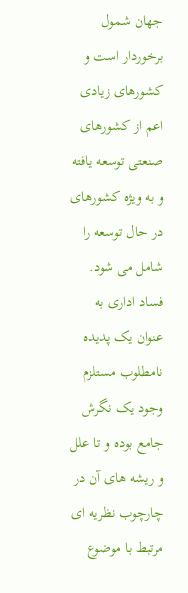جهان شمول برخوردار است و کشورهای زیادی اعم از کشورهای صنعتی توسعه یافته و به ویژه کشورهای در حال توسعه را شامل می شود. فساد اداری به عنوان یک پدیده نامطلوب مستلزم وجود یک نگرش جامع بوده و تا علل و ریشه های آن در چارچوب نظریه ای مرتبط با موضوع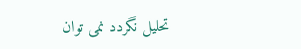تحلیل نگردد نمی توان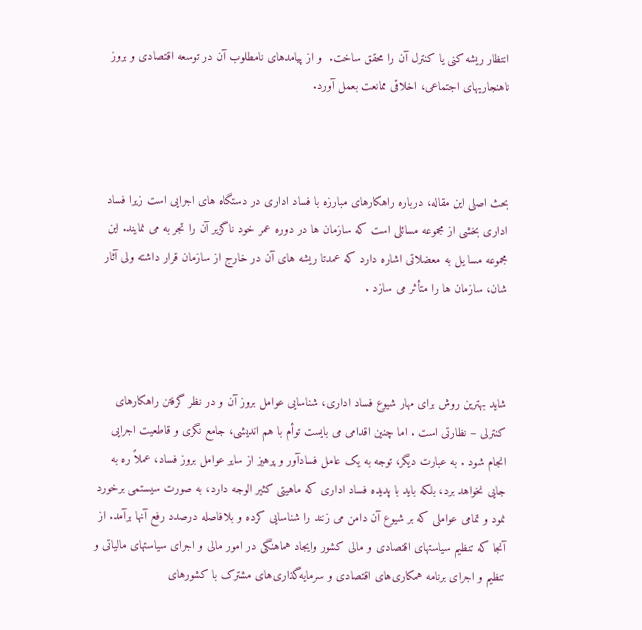انتظار ریشه کنی یا کنترل آن را محقق ساخت.  و از پیامدهای نامطلوب آن در توسعه اقتصادی و بروز ناهنجاریهای اجتماعی، اخلاقی ممانعت بعمل آورد.



بحث اصلی این مقاله، درباره راهکارهای مبارزه با فساد اداری در دستگاه های اجرایی است زیرا فساد اداری بخشی از مجموعه مسائلی است که سازمان ها در دوره عمر خود ناگزیر آن را تجر به می نمایند. این مجموعه مسا یل به معضلاتی اشاره دارد که عمدتا ریشه های آن در خارج از سازمان قرار داشته ولی آثار شان، سازمان ها را متأثر می سازد .



شاید بهترین روش برای مهار شیوع فساد اداری، شناسایی عوامل بروز آن و در نظر گرفتن راهکارهای کنترلی – نظارتی است . اما چنین اقدامی می بایست توأم با هم اندیشی، جامع نگری و قاطعیت اجرایی انجام شود . به عبارت دیگر، توجه به یک عامل فسادآور و پرهیز از سایر عوامل بروز فساد، عملاً ره به جایی نخواهد برد، بلکه باید با پدیده فساد اداری که ماهیتی کثیر الوجه دارد، به صورت سیستمی برخورد نمود و تمامی عواملی که بر شیوع آن دامن می زنند را شناسایی کرده و بلافاصله درصدد رفع آنها برآمد. از آنجا که تنظیم سیاستهای اقتصادی و مالی کشور وایجاد هماهنگی در امور مالی و اجرای سیاستهای مالیاتی و تنظیم و اجرای برنامه همکاری‌های اقتصادی و سرمایه‌گذاری‌های مشترک با کشورهای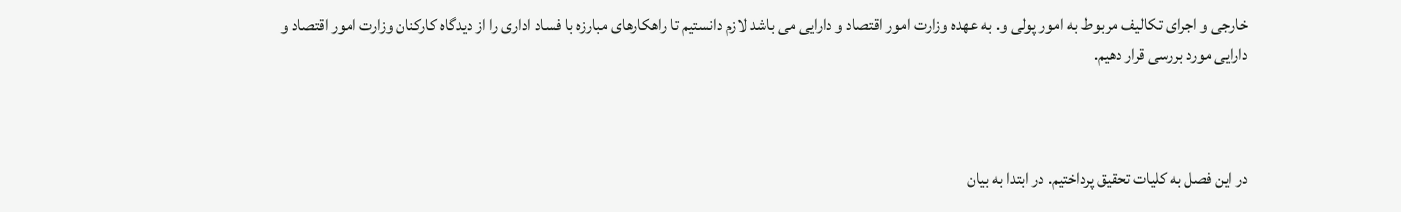خارجی و اجرای تکالیف مربوط به امور پولی و. به عهده وزارت امور اقتصاد و دارایی می باشد لازم دانستیم تا راهکارهای مبارزه با فساد اداری را از دیدگاه کارکنان وزارت امور اقتصاد و دارایی مورد بررسی قرار دهیم.



در این فصل به کلیات تحقیق پرداختیم. در ابتدا به بیان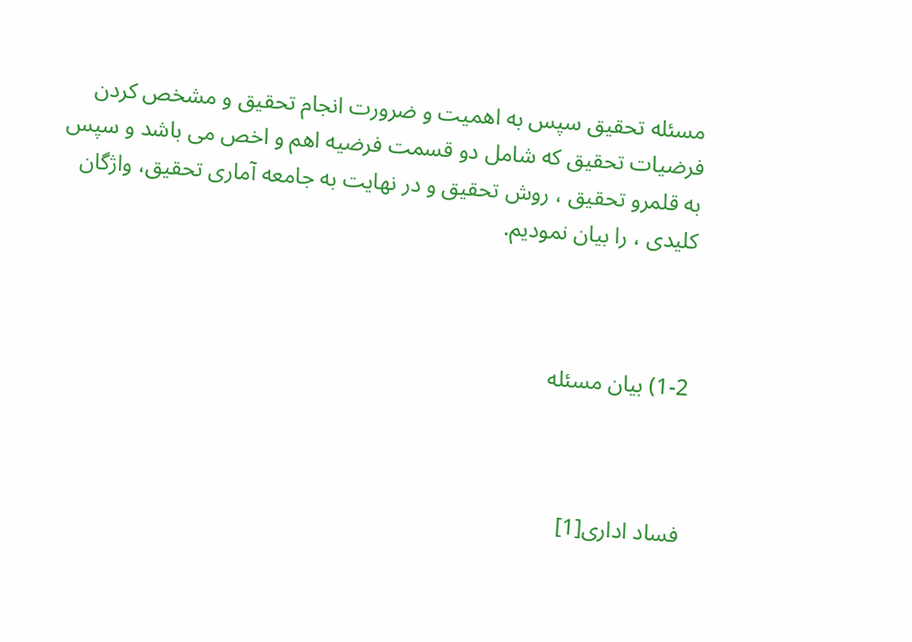مسئله تحقیق سپس به اهمیت و ضرورت انجام تحقیق و مشخص کردن فرضیات تحقیق که شامل دو قسمت فرضیه اهم و اخص می باشد و سپس به قلمرو تحقیق ، روش تحقیق و در نهایت به جامعه آماری تحقیق، واژگان کلیدی ، را بیان نمودیم.



1-2) بیان مسئله



فساد اداری[1]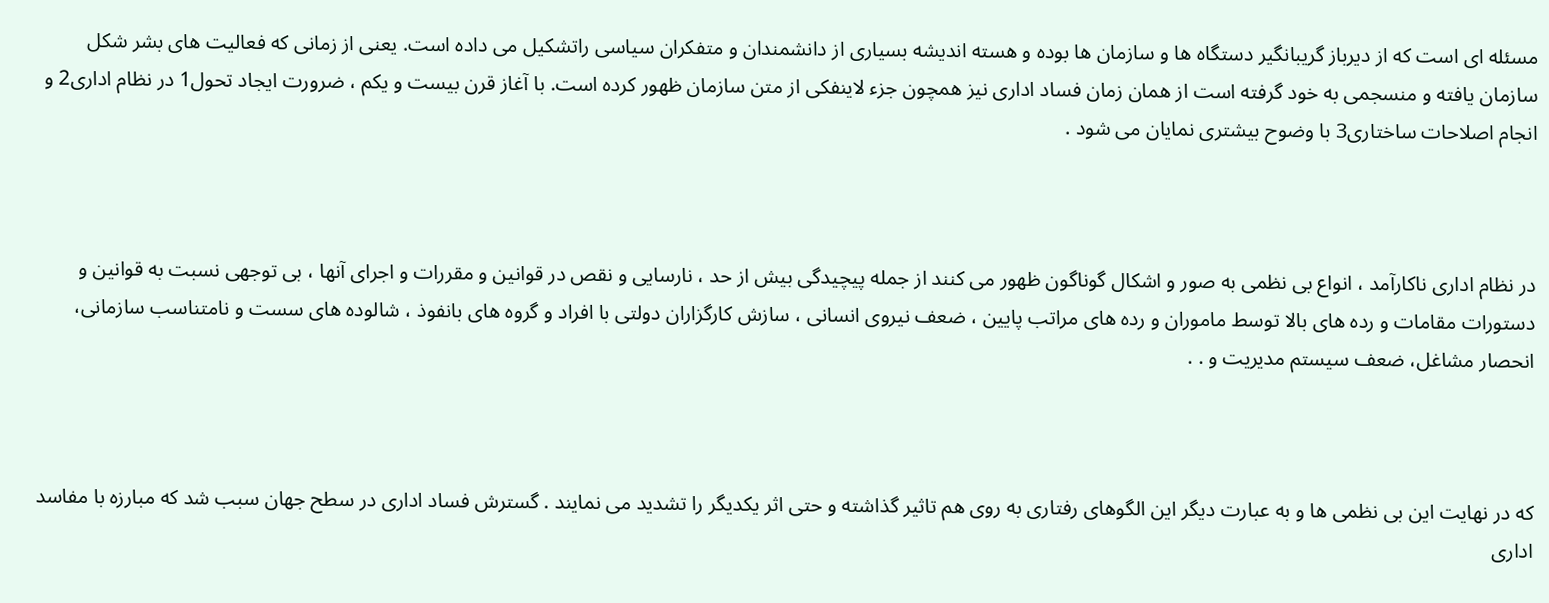مسئله ای است که از دیرباز گریبانگیر دستگاه ها و سازمان ها بوده و هسته اندیشه بسیاری از دانشمندان و متفکران سیاسی راتشکیل می داده است. یعنی از زمانی که فعالیت های بشر شکل سازمان یافته و منسجمی به خود گرفته است از همان زمان فساد اداری نیز همچون جزء لاینفکی از متن سازمان ظهور کرده است. با آغاز قرن بیست و یکم ، ضرورت ایجاد تحول1 در نظام اداری2 و انجام اصلاحات ساختاری3 با وضوح بیشتری نمایان می شود .



در نظام اداری ناکارآمد ، انواع بی نظمی به صور و اشکال گوناگون ظهور می کنند از جمله پیچیدگی بیش از حد ، نارسایی و نقص در قوانین و مقررات و اجرای آنها ، بی توجهی نسبت به قوانین و دستورات مقامات و رده های بالا توسط ماموران و رده های مراتب پایین ، ضعف نیروی انسانی ، سازش کارگزاران دولتی با افراد و گروه های بانفوذ ، شالوده های سست و نامتناسب سازمانی، انحصار مشاغل، ضعف سیستم مدیریت و . .



که در نهایت این بی نظمی ها و به عبارت دیگر این الگوهای رفتاری به روی هم تاثیر گذاشته و حتی اثر یکدیگر را تشدید می نمایند . گسترش فساد اداری در سطح جهان سبب شد که مبارزه با مفاسد اداری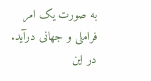به صورت یک امر فراملی و جهانی درآید. در این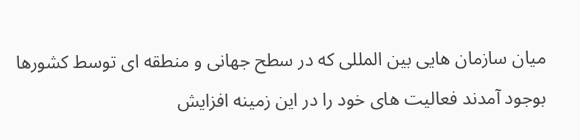میان سازمان هایی بین المللی که در سطح جهانی و منطقه ای توسط کشورها بوجود آمدند فعالیت های خود را در این زمینه افزایش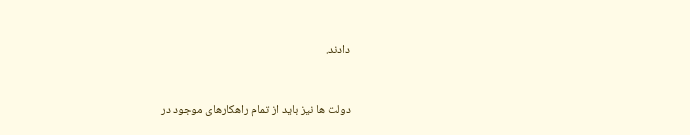دادند.



دولت ها نیز باید از تمام راهکارهای موجود در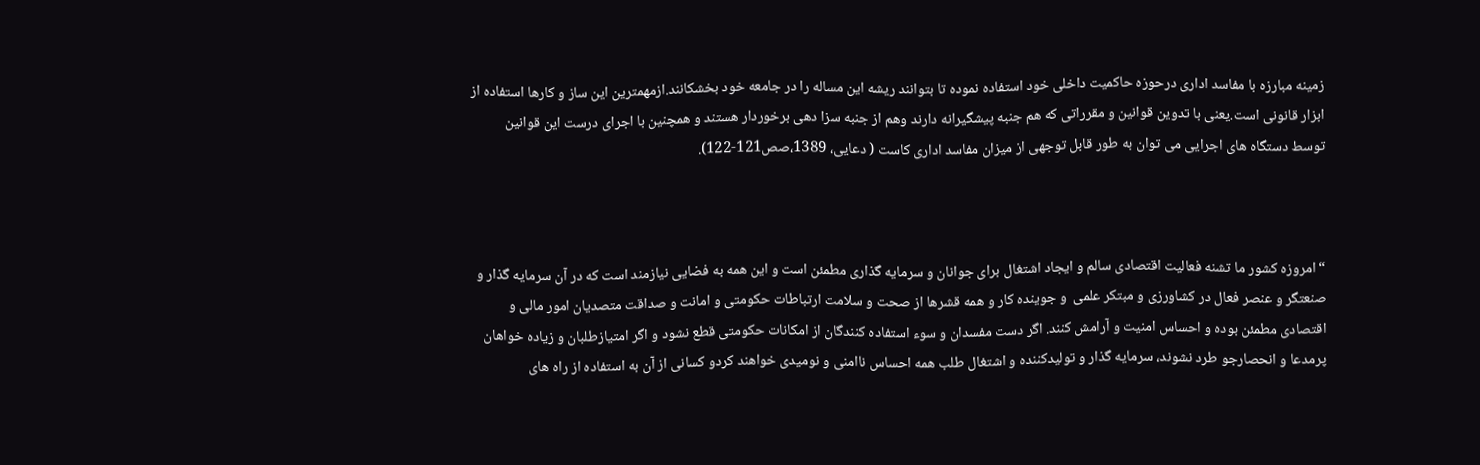زمینه مبارزه با مفاسد اداری درحوزه حاکمیت داخلی خود استفاده نموده تا بتوانند ریشه این مساله را در جامعه خود بخشکانند.ازمهمترین این ساز و کارها استفاده از ابزار قانونی است.یعنی با تدوین قوانین و مقرراتی که هم جنبه پیشگیرانه دارند وهم از جنبه سزا دهی برخوردار هستند و همچنین با اجرای درست این قوانین توسط دستگاه های اجرایی می توان به طور قابل توجهی از میزان مفاسد اداری کاست ( دعایی، 1389،صص121-122).



“امروزه کشور ما تشنه فعالیت اقتصادی سالم و ایجاد اشتغال برای جوانان و سرمایه گذاری مطمئن است و این همه به فضایی نیازمند است که در آن سرمایه گذار و صنعتگر و عنصر فعال در کشاورزی و مبتکر علمی  و جوینده کار و همه قشرها از صحت و سلامت ارتباطات حکومتی و امانت و صداقت متصدیان امور مالی و اقتصادی مطمئن بوده و احساس امنیت و آرامش کنند. اگر دست مفسدان و سوء استفاده کنندگان از امکانات حکومتی قطع نشود و اگر امتیازطلبان و زیاده خواهان پرمدعا و انحصارجو طرد نشوند، سرمایه گذار و تولیدکننده و اشتغال طلب همه احساس ناامنی و نومیدی خواهند کردو کسانی از آن به استفاده از راه های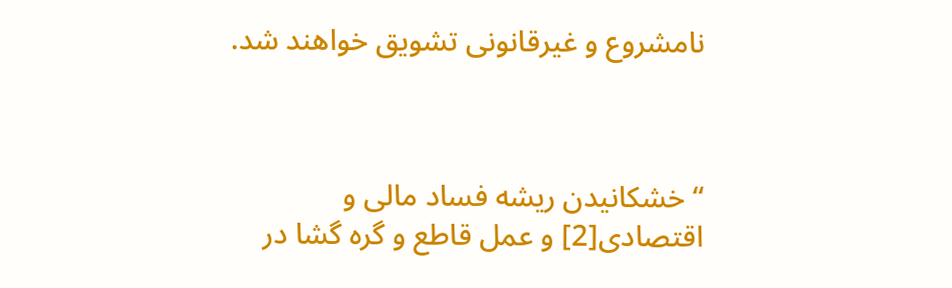نامشروع و غیرقانونی تشویق خواهند شد.



“خشکانیدن ریشه فساد مالی و اقتصادی[2] و عمل قاطع و گره گشا در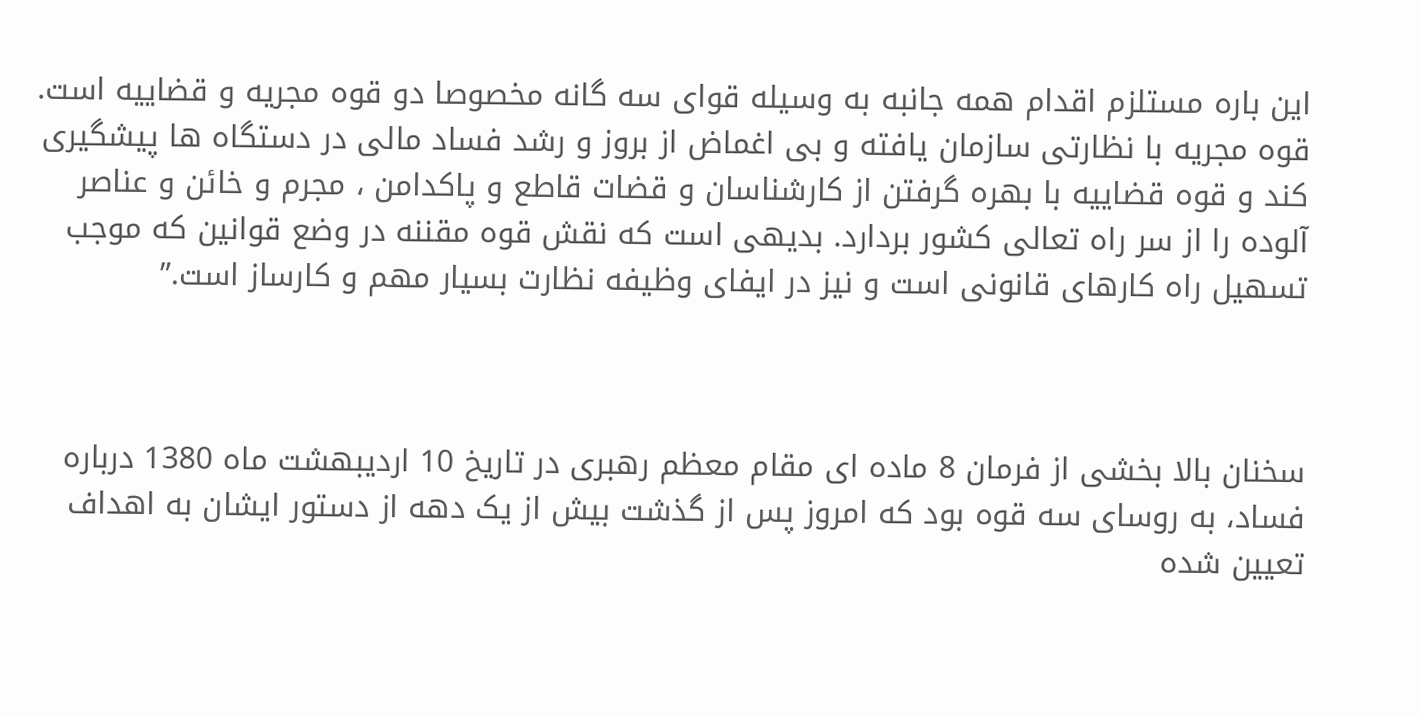این باره مستلزم اقدام همه جانبه به وسیله قوای سه گانه مخصوصا دو قوه مجریه و قضاییه است. قوه مجریه با نظارتی سازمان یافته و بی اغماض از بروز و رشد فساد مالی در دستگاه ها پیشگیری کند و قوه قضاییه با بهره گرفتن از کارشناسان و قضات قاطع و پاکدامن ، مجرم و خائن و عناصر آلوده را از سر راه تعالی کشور بردارد. بدیهی است که نقش قوه مقننه در وضع قوانین که موجب تسهیل راه کارهای قانونی است و نیز در ایفای وظیفه نظارت بسیار مهم و کارساز است.”



سخنان بالا بخشی از فرمان 8 ماده ای مقام معظم رهبری در تاریخ 10 اردیبهشت ماه 1380 درباره فساد، به روسای سه قوه بود که امروز پس از گذشت بیش از یک دهه از دستور ایشان به اهداف تعیین شده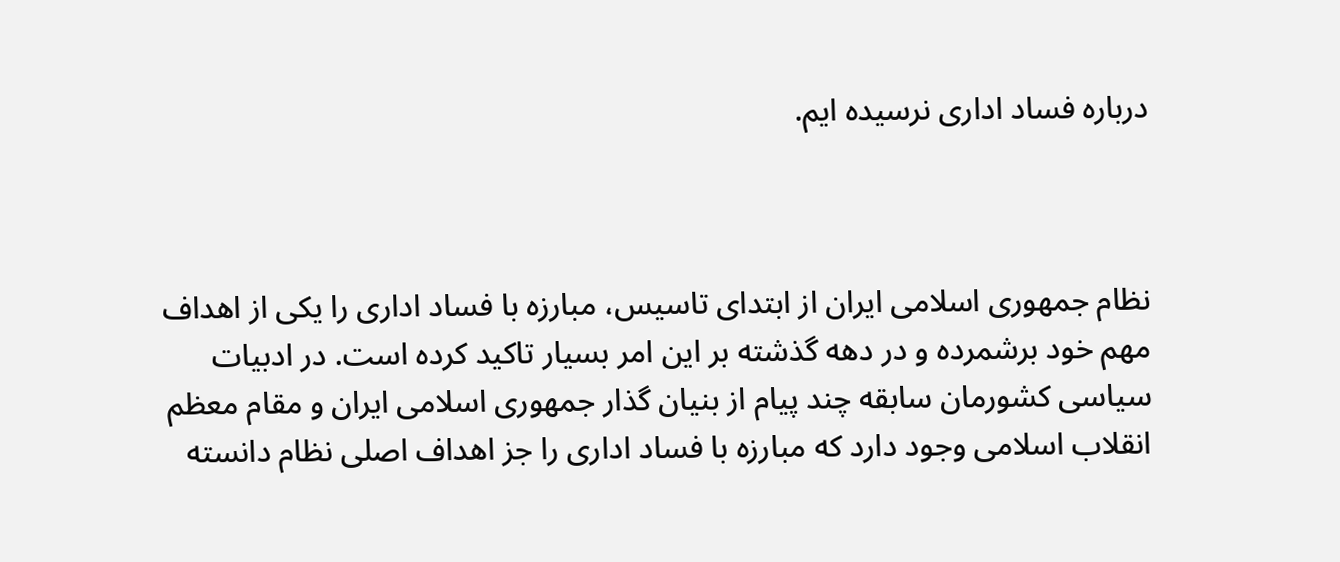درباره فساد اداری نرسیده ایم.



نظام جمهوری اسلامی ایران از ابتدای تاسیس، مبارزه با فساد اداری را یکی از اهداف مهم خود برشمرده و در دهه گذشته بر این امر بسیار تاکید کرده است. در ادبیات سیاسی کشورمان سابقه چند پیام از بنیان گذار جمهوری اسلامی ایران و مقام معظم انقلاب اسلامی وجود دارد که مبارزه با فساد اداری را جز اهداف اصلی نظام دانسته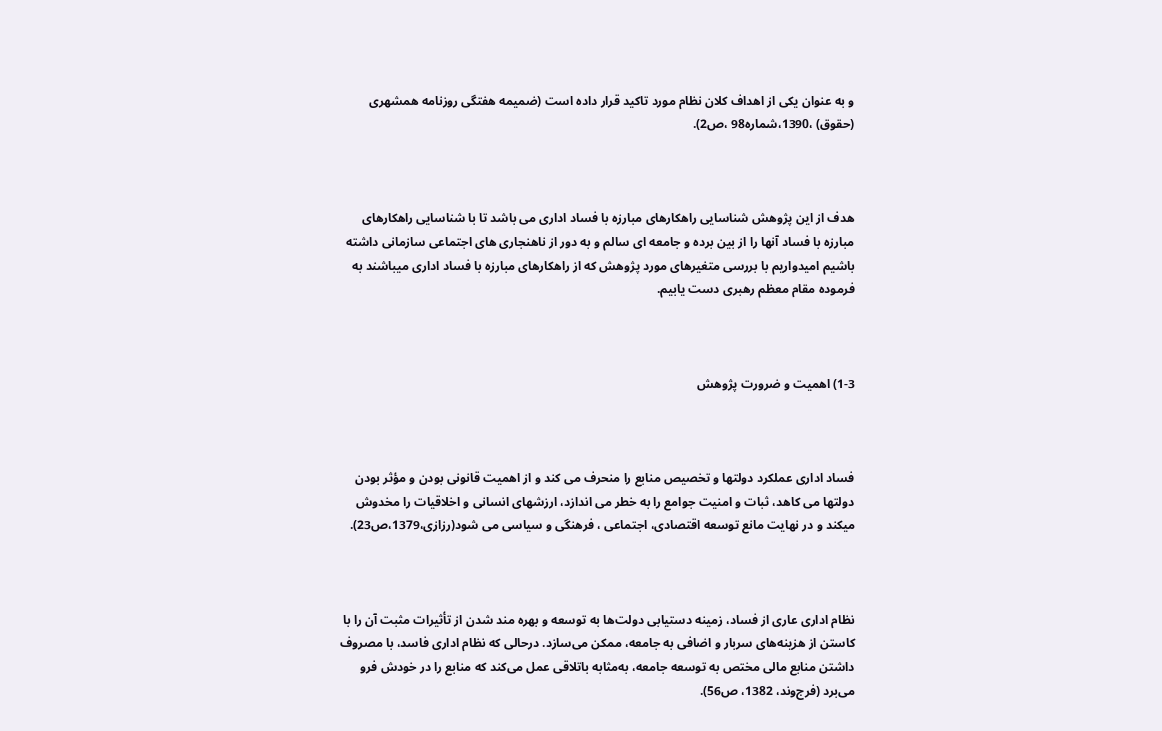و به عنوان یکی از اهداف کلان نظام مورد تاکید قرار داده است (ضمیمه هفتگی روزنامه همشهری (حقوق) ،1390،شماره98 ،ص2).



هدف از این پژوهش شناسایی راهکارهای مبارزه با فساد اداری می باشد تا با شناسایی راهکارهای مبارزه با فساد آنها را از بین برده و جامعه ای سالم و به دور از ناهنجاری های اجتماعی سازمانی داشته باشیم امیدواریم با بررسی متغیرهای مورد پژوهش که از راهکارهای مبارزه با فساد اداری میباشند به فرموده مقام معظم رهبری دست یابیم.



1-3) اهمیت و ضرورت پژوهش



فساد اداری عملکرد دولتها و تخصیص منابع را منحرف می کند و از اهمیت قانونی بودن و مؤثر بودن دولتها می کاهد، ثبات و امنیت جوامع را به خطر می اندازد، ارزشهای انسانی و اخلاقیات را مخدوش میکند و در نهایت مانع توسعه اقتصادی، اجتماعی ، فرهنگی و سیاسی می شود(رزازی،1379،ص23).



نظام اداری عاری از فساد، زمینه دستیابی دولت‌ها به توسعه و بهره مند شدن از تأثیرات مثبت آن را با کاستن از هزینه‌های سربار و اضافی به جامعه، ممکن می‌سازد. در‌حالی که نظام اداری فاسد، با مصروف داشتن منابع مالی مختص به توسعه جامعه، به‌مثابه باتلاقی عمل می‌کند که منابع را در خودش فرو می‌برد (فرج‌وند، 1382، ص56).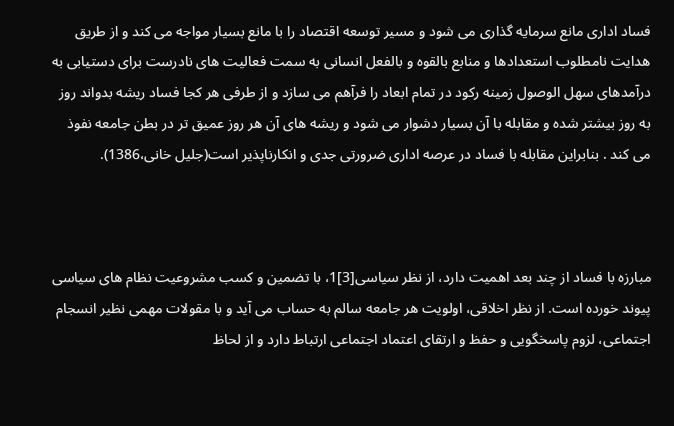فساد اداری مانع سرمایه گذاری می شود و مسیر توسعه اقتصاد را با مانع بسیار مواجه می کند و از طریق هدایت نامطلوب استعدادها و منابع بالقوه و بالفعل انسانی به سمت فعالیت های نادرست برای دستیابی به درآمدهای سهل الوصول زمینه رکود در تمام ابعاد را فرآهم می سازد و از طرفی هر کجا فساد ریشه بدواند روز به روز بیشتر شده و مقابله با آن بسیار دشوار می شود و ریشه های آن هر روز عمیق تر در بطن جامعه نفوذ می کند . بنابراین مقابله با فساد در عرصه اداری ضرورتی جدی و انکارناپذیر است(جلیل خانی،1386).



مبارزه با فساد از چند بعد اهمیت دارد، از نظر سیاسی[3]1، با تضمین و کسب مشروعیت نظام های سیاسی پیوند خورده است. از نظر اخلاقی، اولویت هر جامعه سالم به حساب می آید و با مقولات مهمی نظیر انسجام اجتماعی، لزوم پاسخگویی و حفظ و ارتقای اعتماد اجتماعی ارتباط دارد و از لحاظ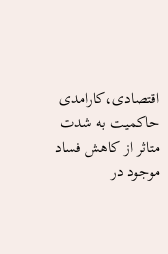اقتصادی،کارامدی حاکمیت به شدت متاثر از کاهش فساد موجود در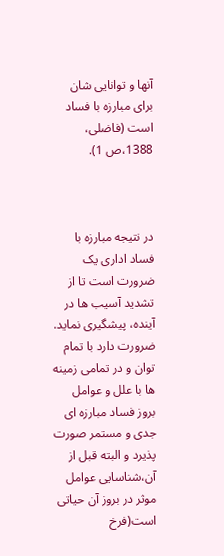آنها و توانایی شان برای مبارزه با فساد است (فاضلی، 1388،ص 1).



در نتیجه مبارزه با فساد اداری یک ضرورت است تا از تشدید آسیب ها در آینده، پیشگیری نماید. ضرورت دارد با تمام توان و در تمامی زمینه ها با علل و عوامل بروز فساد مبارزه ای جدی و مستمر صورت پذیرد و البته قبل از آن،شناسایی عوامل موثر در بروز آن حیاتی است(فرخ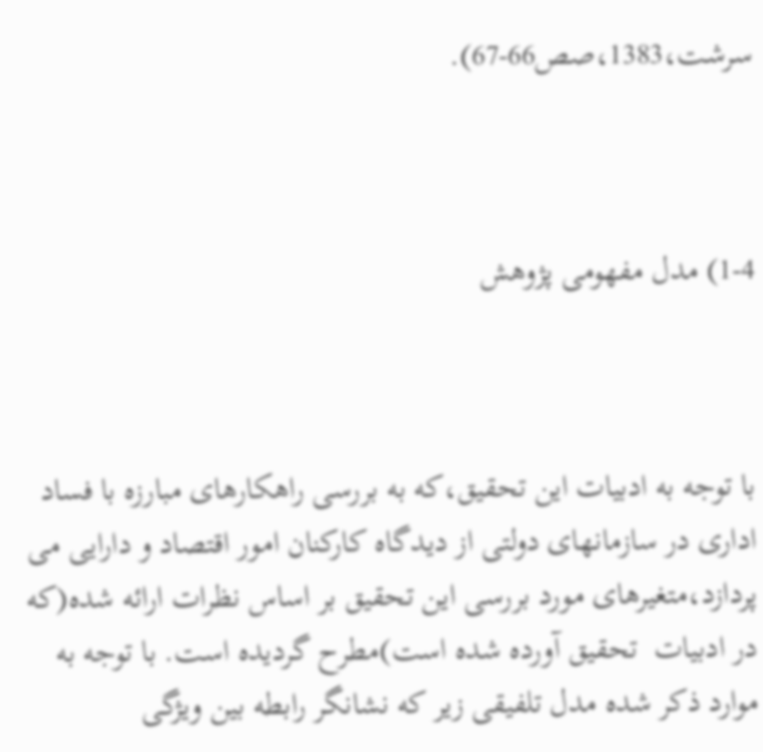سرشت،1383،صص66-67).



1-4) مدل مفهومی پژوهش



با توجه به ادبیات این تحقیق،که به بررسی راهکارهای مبارزه با فساد اداری در سازمانهای دولتی از دیدگاه کارکنان امور اقتصاد و دارایی می پردازد،متغیرهای مورد بررسی این تحقیق بر اساس نظرات ارائه شده(که در ادبیات  تحقیق آورده شده است)مطرح گردیده است. با توجه به موارد ذکر شده مدل تلفیقی زیر که نشانگر رابطه بین ویژگی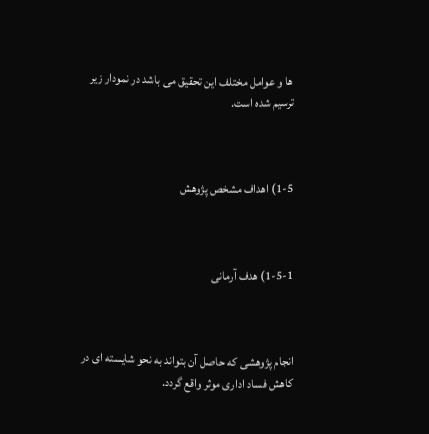ها و عوامل مختلف این تحقیق می باشد در نمودار زیر ترسیم شده است.



1-5) اهداف مشخص پژوهش



1-5-1) هدف آرمانی



انجام پژوهشی که حاصل آن بتواند به نحو شایسته ای در کاهش فساد اداری موثر واقع گردد.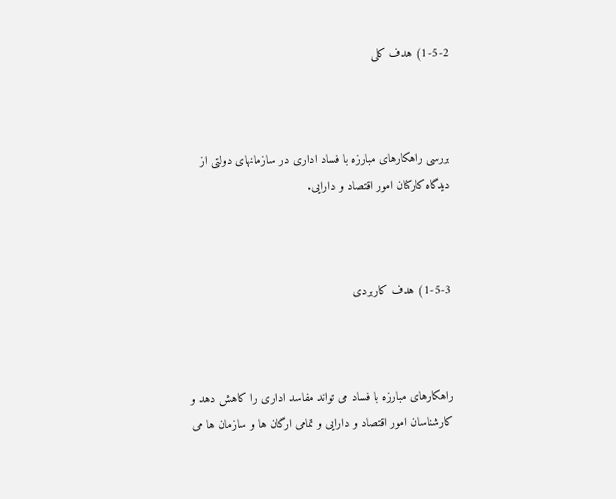1-5-2) هدف کلی



بررسی راهکارهای مبارزه با فساد اداری در سازمانهای دولتی از دیدگاه کارکنان امور اقتصاد و دارایی.



1-5-3) هدف کاربردی



راهکارهای مبارزه با فساد می تواند مفاسد اداری را کاهش دهد و کارشناسان امور اقتصاد و دارایی و تمامی ارگان ها و سازمان ها می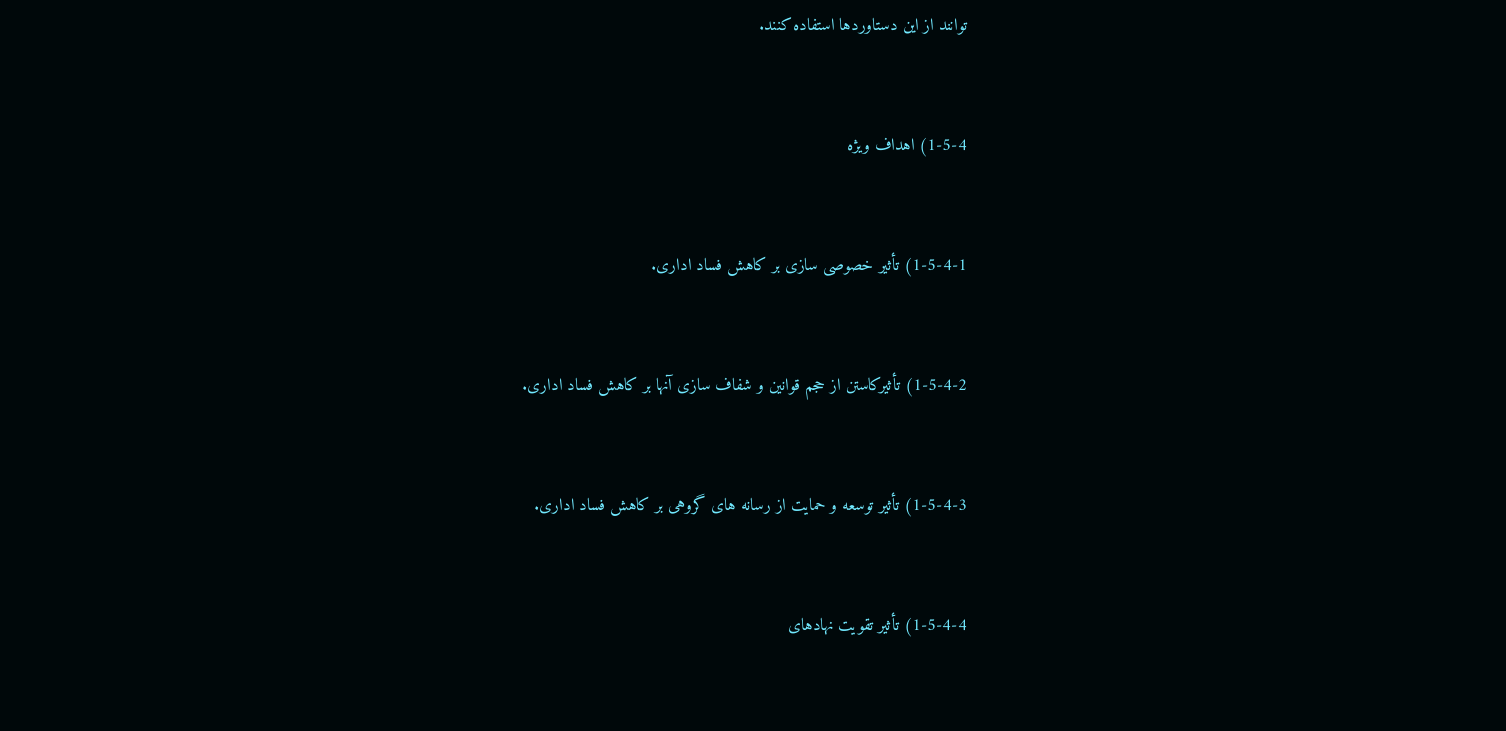توانند از این دستاوردها استفاده کنند.



1-5-4) اهداف ویژه



1-5-4-1) تأثیر خصوصی سازی بر کاهش فساد اداری.



1-5-4-2) تأثیرکاستن از حجم قوانین و شفاف سازی آنها بر کاهش فساد اداری.



1-5-4-3) تأثیر توسعه و حمایت از رسانه های گروهی بر کاهش فساد اداری.



1-5-4-4) تأثیر تقویت نهادهای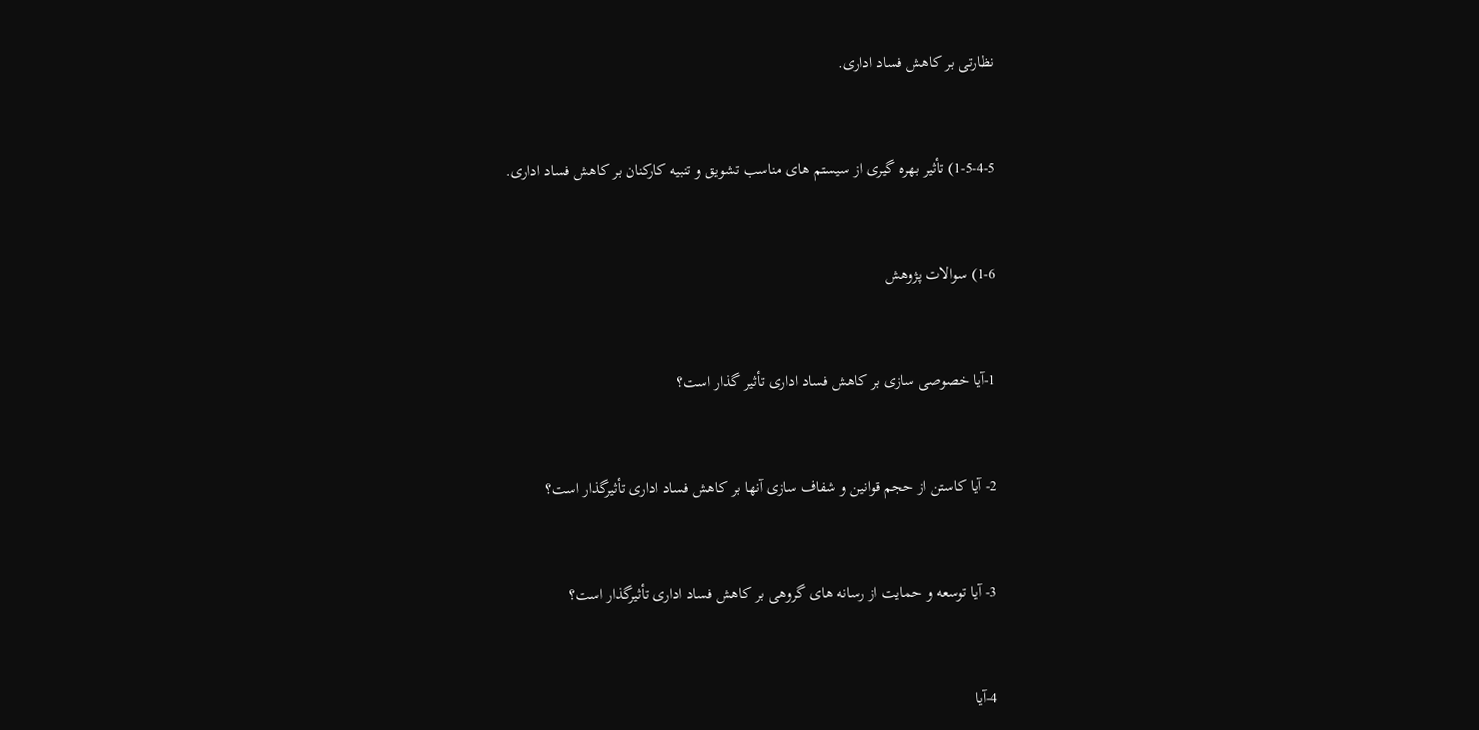نظارتی بر کاهش فساد اداری.



1-5-4-5) تأثیر بهره گیری از سیستم های مناسب تشویق و تنبیه کارکنان بر کاهش فساد اداری.



1-6) سوالات پژوهش



1-آیا خصوصی سازی بر کاهش فساد اداری تأثیر گذار است؟



2- آیا کاستن از حجم قوانین و شفاف سازی آنها بر کاهش فساد اداری تأثیرگذار است؟



3- آیا توسعه و حمایت از رسانه های گروهی بر کاهش فساد اداری تأثیرگذار است؟



4-آیا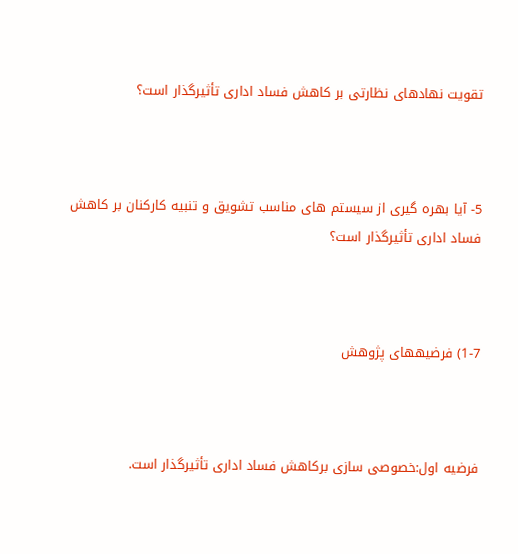تقویت نهادهای نظارتی بر کاهش فساد اداری تأثیرگذار است؟



5- آیا بهره گیری از سیستم های مناسب تشویق و تنبیه کارکنان بر کاهش فساد اداری تأثیرگذار است؟



1-7) فرضیههای پژوهش



فرضیه اول:خصوصی سازی برکاهش فساد اداری تأثیرگذار است.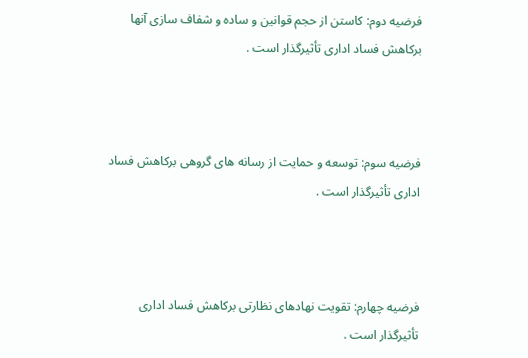فرضیه دوم: کاستن از حجم قوانین و ساده و شفاف سازی آنها برکاهش فساد اداری تأثیرگذار است .



فرضیه سوم: توسعه و حمایت از رسانه های گروهی برکاهش فساد اداری تأثیرگذار است .



فرضیه چهارم: تقویت نهادهای نظارتی برکاهش فساد اداری تأثیرگذار است .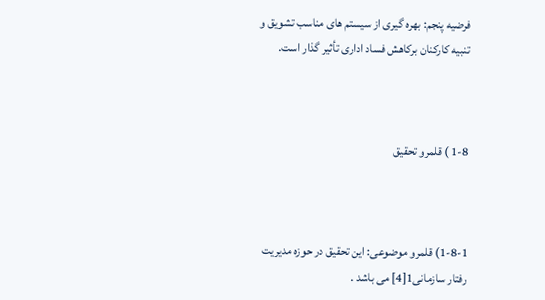فرضیه پنجم: بهره گیری از سیستم های مناسب تشویق و تنبیه کارکنان برکاهش فساد اداری تأثیر گذار است.



1-8 ) قلمرو تحقیق



1-8-1) قلمرو موضوعی: این تحقیق در حوزه مدیریت رفتار سازمانی1[4] می باشد .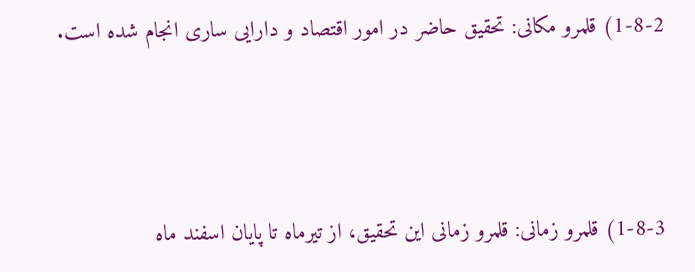1-8-2) قلمرو مکانی: تحقیق حاضر در امور اقتصاد و دارایی ساری انجام شده است.



1-8-3) قلمرو زمانی: قلمرو زمانی این تحقیق، از تیرماه تا پایان اسفند ماه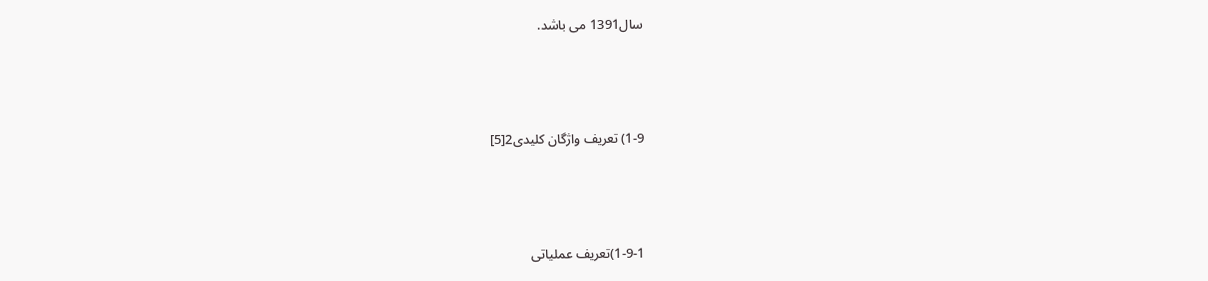سال1391 می باشد.



1-9) تعریف واژگان کلیدی2[5]



1-9-1)تعریف عملیاتی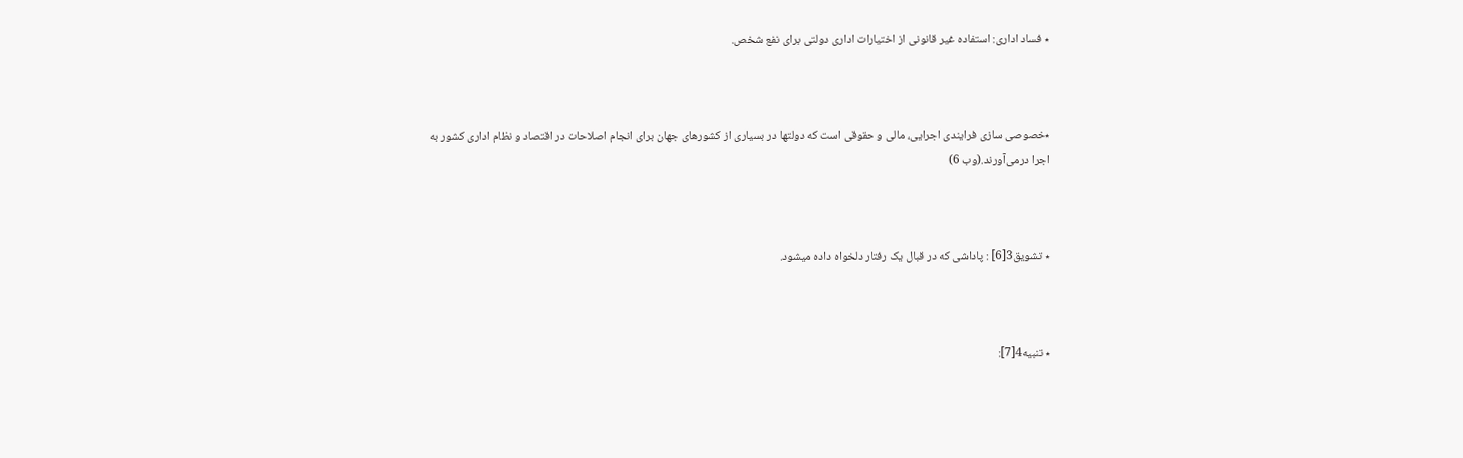٭ فساد اداری: استفاده غیر قانونی از اختیارات اداری دولتی برای نفع شخص.



٭خصوصی سازی فرایندی اجرایی، مالی و حقوقی است که دولتها در بسیاری از کشورهای جهان برای انجام اصلاحات در اقتصاد و نظام اداری کشور به اجرا درمی‌آورند.(وب 6)



٭ تشویق3[6] : پاداشی که در قبال یک رفتار دلخواه داده میشود.



٭ تنبیه4[7]: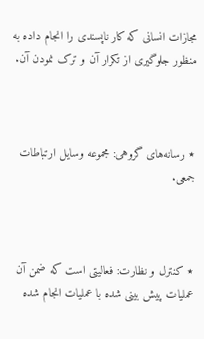مجازات انسانی که کار ناپسندی را انجام داده به منظور جلوگیری از تکرار آن و ترک نمودن آن.



٭ رسانه‌های گروهی: مجموعه وسایل ارتباطات جمعی.



٭ کنترل و نظارت: فعالیتی است که ضمن آن عملیات پیش بینی شده با عملیات انجام شده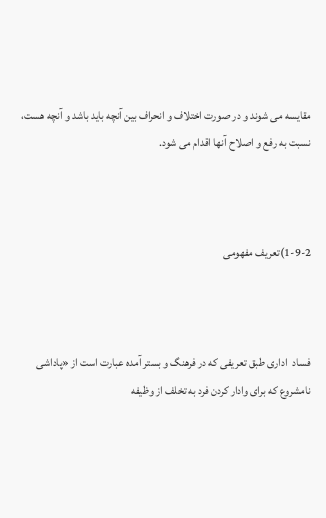مقایسه می شوند و در صورت اختلاف و انحراف بین آنچه باید باشد و آنچه هست، نسبت به رفع و اصلاح آنها اقدام می شود.



1-9-2)تعریف مفهومی



فساد  اداری طبق تعریفی که در فرهنگ و بستر آمده عبارت است از «پاداشی نامشروع که برای وادار کردن فرد به تخلف از وظیفه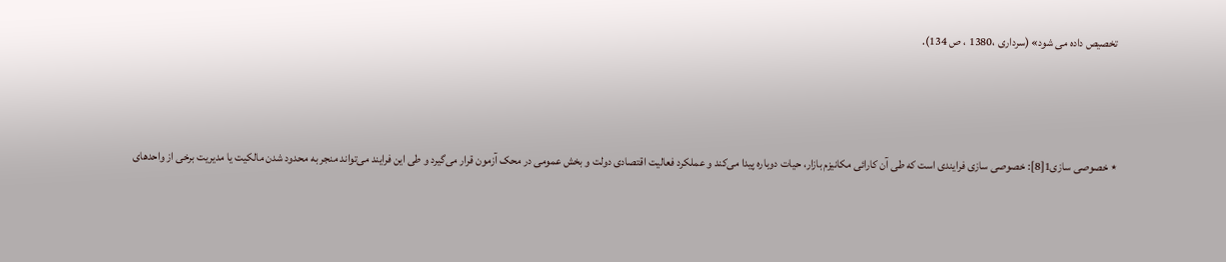تخصیص داده می شود» (سرداری ،1380 ، ص 134).



٭ خصوصی سازی1[8]: خصوصی سازی فرایندی است که طی آن کارائی مکانیزم بازار، حیات دوباره پیدا می‌کند و عملکرد فعالیت اقتصادی دولت و بخش عمومی در محک آزمون قرار می‌گیرد و طی این فرایند می‌تواند منجر به محدود شدن مالکیت یا مدیریت برخی از واحدهای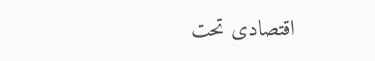اقتصادی تحت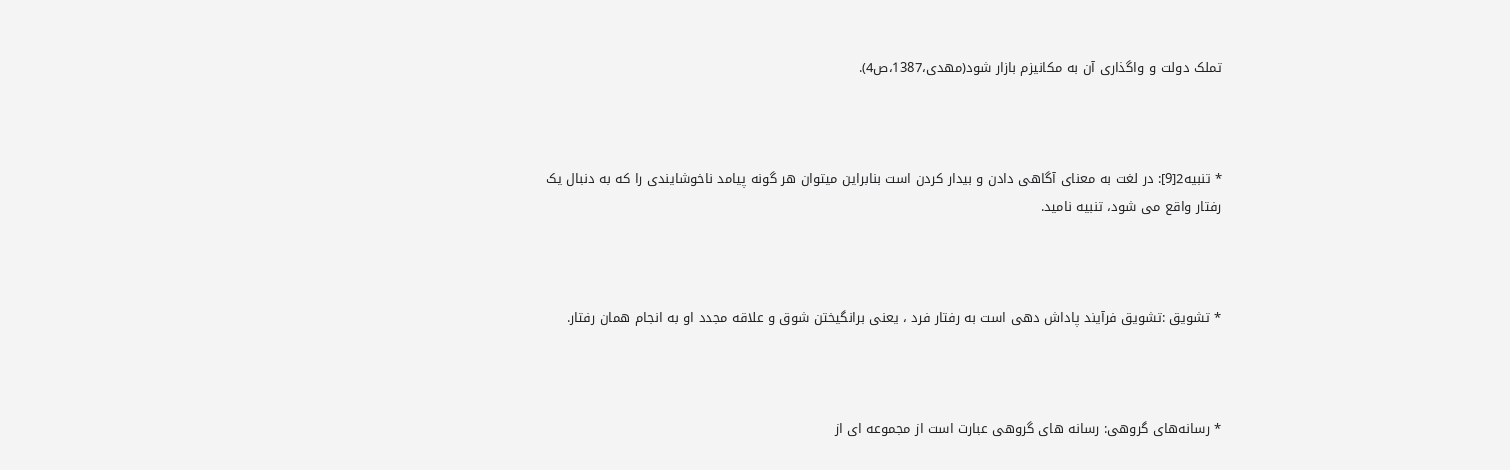تملک دولت و واگذاری آن به مکانیزم بازار شود(مهدی،1387،ص4).



٭ تنبیه2[9]: در لغت به معنای آگاهی دادن و بیدار کردن است بنابراین میتوان هر گونه پیامد ناخوشایندی را که به دنبال یک رفتار واقع می شود، تنبیه نامید.



٭ تشویق :تشویق فرآیند پاداش دهی است به رفتار فرد ، یعنی برانگیختن شوق و علاقه مجدد او به انجام همان رفتار.



٭ رسانه‌های گروهی: رسانه های گروهی عبارت است از مجموعه ای از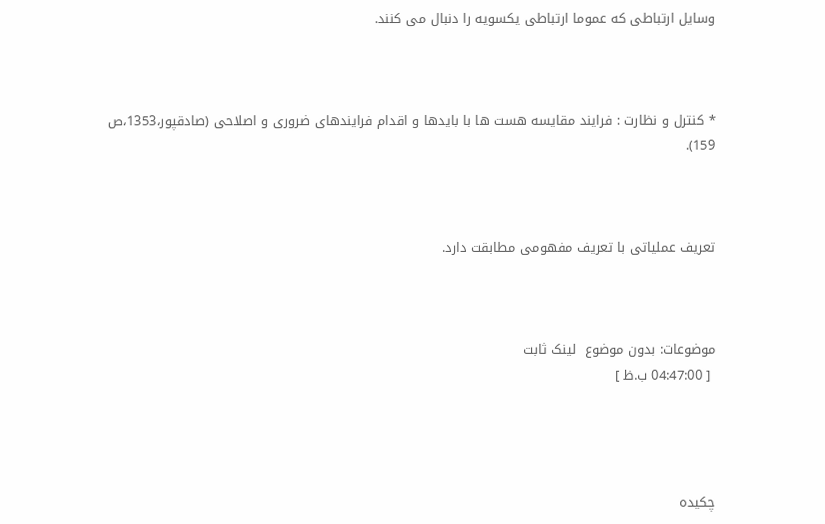وسایل ارتباطی که عموما ارتباطی یکسویه را دنبال می کنند.



٭ کنترل و نظارت : فرایند مقایسه هست ها با بایدها و اقدام فرایندهای ضروری و اصلاحی (صادقپور،1353،ص 159).



تعریف عملیاتی با تعریف مفهومی مطابقت دارد.



موضوعات: بدون موضوع  لینک ثابت
 [ 04:47:00 ب.ظ ]




چکیده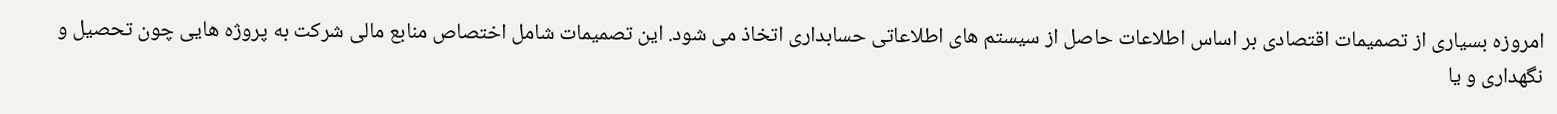امروزه بسیاری از تصمیمات اقتصادی بر اساس اطلاعات حاصل از سیستم های اطلاعاتی حسابداری اتخاذ می شود. این تصمیمات شامل اختصاص منابع مالی شرکت به پروژه هایی چون تحصیل و نگهداری و یا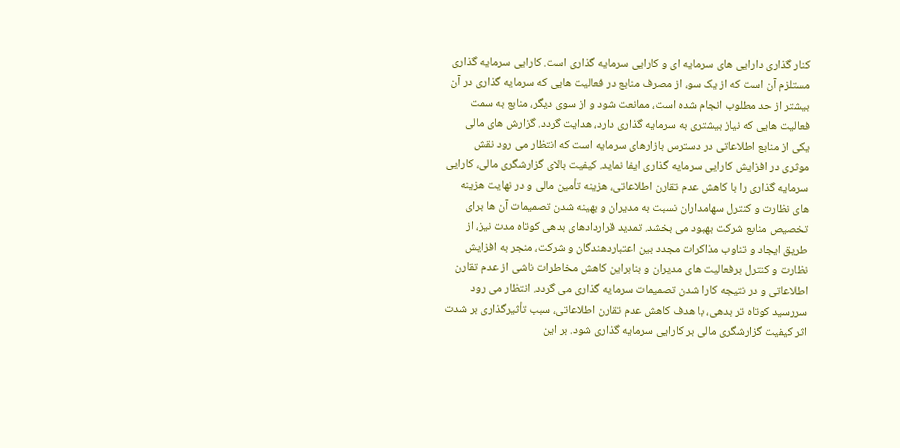کنار گذاری دارایی های سرمایه ای و کارایی سرمایه گذاری است. کارایی سرمایه گذاری مستلزم آن است که از یک سو، از مصرف منابع در فعالیت هایی که سرمایه گذاری در آن بیشتر از حد مطلوب انجام شده است، ممانعت شود و از سوی دیگر، منابع به سمت فعالیت هایی که نیاز بیشتری به سرمایه گذاری دارد، هدایت گردد. گزارش های مالی یکی از منابع اطلاعاتی در دسترس بازارهای سرمایه است که انتظار می رود نقش موثری در افزایش کارایی سرمایه گذاری ایفا نماید. کیفیت بالای گزارشگری مالی، کارایی سرمایه گذاری را با کاهش عدم تقارن اطلاعاتی، هزینه تأمین مالی و در نهایت هزینه های نظارت و کنترل سهامداران نسبت به مدیران و بهینه شدن تصمیمات آن ها برای تخصیص منابع شرکت بهبود می بخشد. تمدید قراردادهای بدهی کوتاه مدت نیز، از طریق ایجاد و تناوب مذاکرات مجدد بین اعتباردهندگان و شرکت، منجر به افزایش نظارت و کنترل برفعالیت های مدیران و بنابراین کاهش مخاطرات ناشی از عدم تقارن اطلاعاتی و در نتیجه کارا شدن تصمیمات سرمایه گذاری می گردد. انتظار می رود سررسید کوتاه تر بدهی، با هدف کاهش عدم تقارن اطلاعاتی، سبب تأثیرگذاری بر شدت اثر کیفیت گزارشگری مالی بر کارایی سرمایه گذاری شود. بر این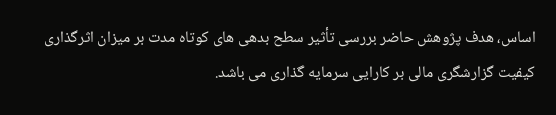اساس، هدف پژوهش حاضر بررسی تأثیر سطح بدهی های کوتاه مدت بر میزان اثرگذاری کیفیت گزارشگری مالی بر کارایی سرمایه گذاری می باشد.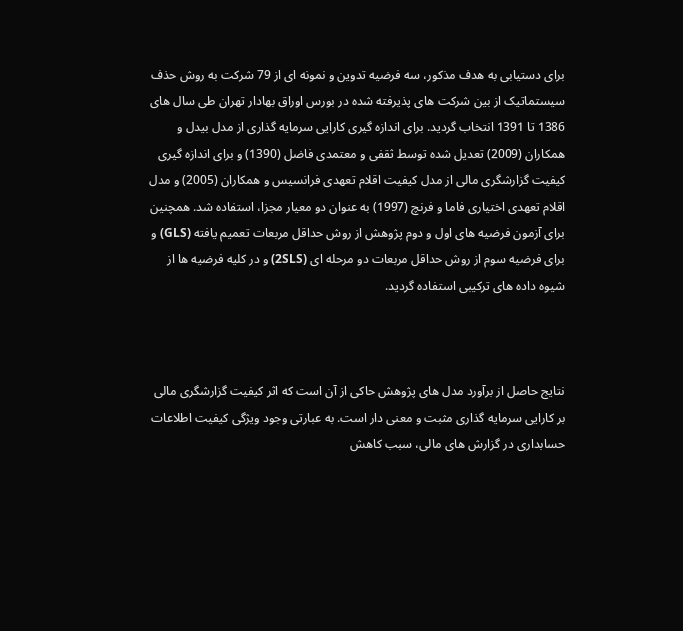برای دستیابی به هدف مذکور، سه فرضیه تدوین و نمونه ای از 79 شرکت به روش حذف سیستماتیک از بین شرکت های پذیرفته شده در بورس اوراق بهادار تهران طی سال های 1386 تا 1391 انتخاب گردید. برای اندازه گیری کارایی سرمایه گذاری از مدل بیدل و همکاران (2009) تعدیل شده توسط ثقفی و معتمدی فاضل (1390) و برای اندازه گیری کیفیت گزارشگری مالی از مدل کیفیت اقلام تعهدی فرانسیس و همکاران (2005) و مدل اقلام تعهدی اختیاری فاما و فرنچ (1997) به عنوان دو معیار مجزا، استفاده شد. همچنین برای آزمون فرضیه های اول و دوم پژوهش از روش حداقل مربعات تعمیم یافته (GLS) و برای فرضیه سوم از روش حداقل مربعات دو مرحله ای (2SLS) و در کلیه فرضیه ها از شیوه داده های ترکیبی استفاده گردید.



نتایج حاصل از برآورد مدل های پژوهش حاکی از آن است که اثر کیفیت گزارشگری مالی بر کارایی سرمایه گذاری مثبت و معنی دار است. به عبارتی وجود ویژگی کیفیت اطلاعات حسابداری در گزارش های مالی، سبب کاهش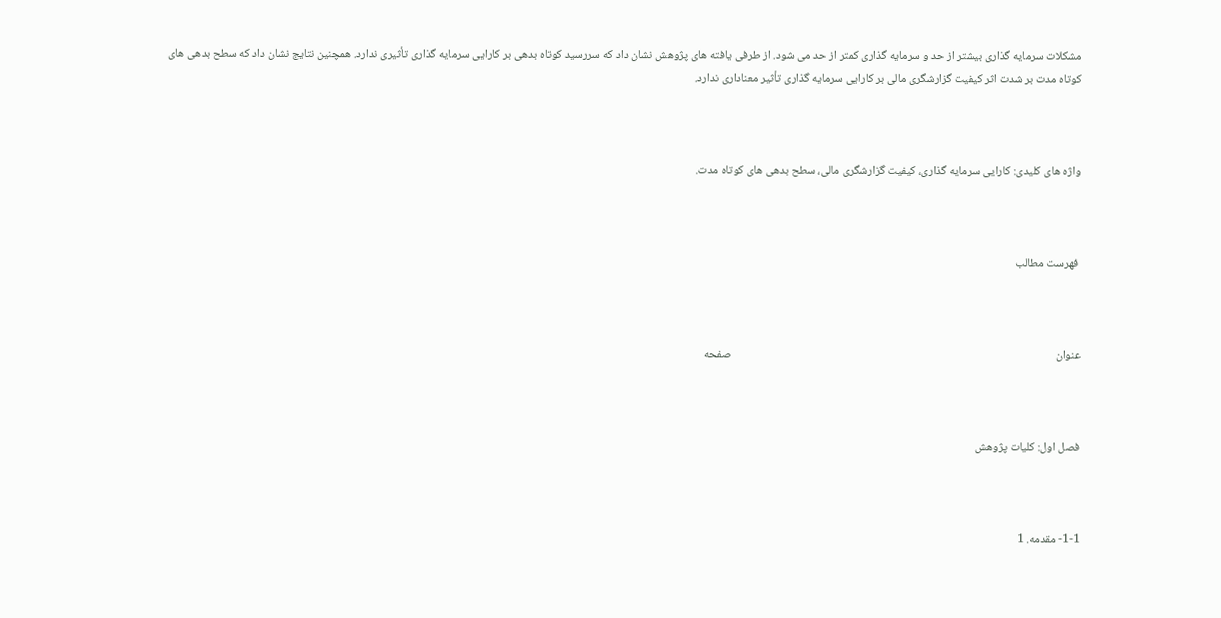مشکلات سرمایه گذاری بیشتر از حد و سرمایه گذاری کمتر از حد می شود. از طرفی یافته های پژوهش نشان داد که سررسید کوتاه بدهی بر کارایی سرمایه گذاری تأثیری ندارد. همچنین نتایج نشان داد که سطح بدهی های کوتاه مدت بر شدت اثر کیفیت گزارشگری مالی بر کارایی سرمایه گذاری تأثیر معناداری ندارد.



واژه های کلیدی: کارایی سرمایه گذاری، کیفیت گزارشگری مالی، سطح بدهی های کوتاه مدت.



 فهرست مطالب



عنوان                                                                                                                          صفحه



فصل اول: کلیات پژوهش



1-1- مقدمه. 1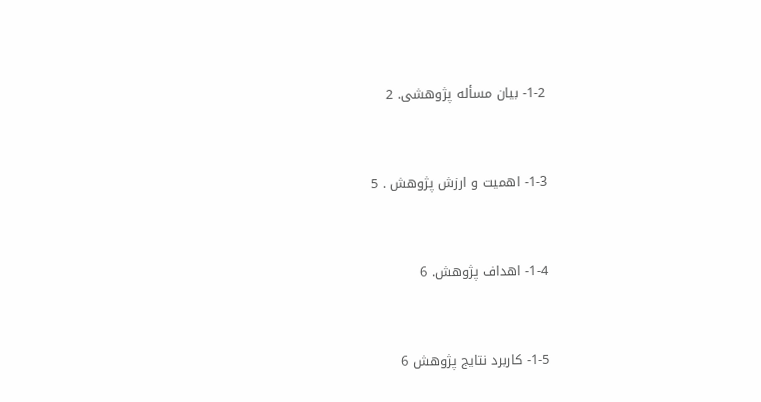1-2- بیان مسأله پژوهشی. 2



1-3- اهمیت و ارزش پژوهش . 5



1-4- اهداف پژوهش. 6



1-5- کاربرد نتایج پژوهش 6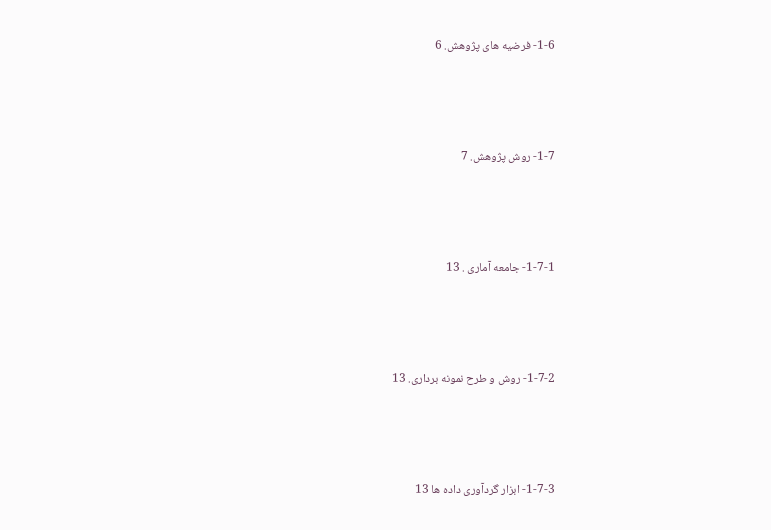1-6- فرضیه های پژوهش. 6



1-7- روش پژوهش. 7



1-7-1- جامعه آماری . 13



1-7-2- روش و طرح نمونه برداری. 13



1-7-3- ابزار گردآوری داده ها 13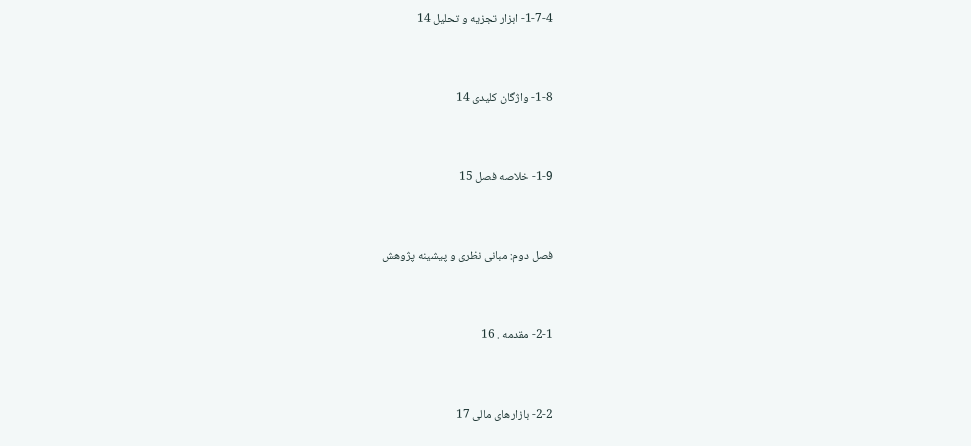1-7-4- ابزار تجزیه و تحلیل 14



1-8- واژگان کلیدی 14



1-9- خلاصه فصل 15



فصل دوم: مبانی نظری و پیشینه پژوهش



2-1- مقدمه . 16



2-2- بازارهای مالی 17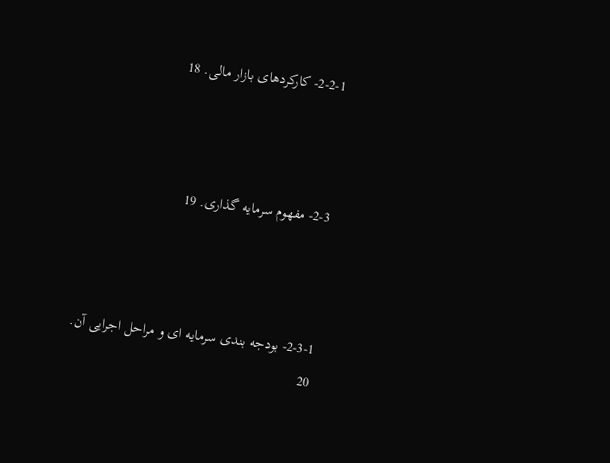2-2-1- کارکردهای بازار مالی. 18



2-3- مفهوم سرمایه گذاری. 19



2-3-1- بودجه بندی سرمایه ای و مراحل اجرایی آن. 20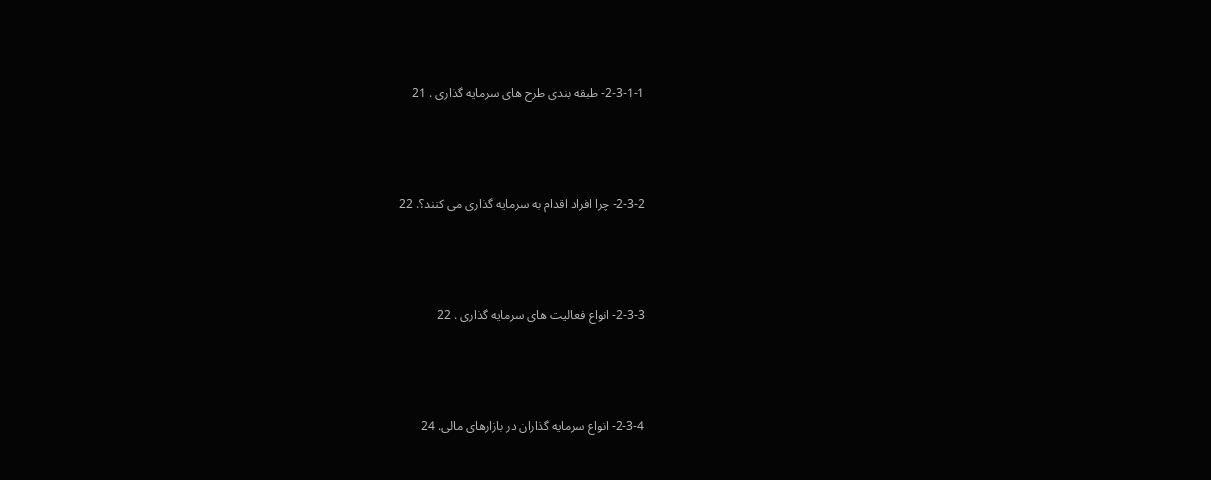2-3-1-1- طبقه بندی طرح های سرمایه گذاری . 21



2-3-2- چرا افراد اقدام به سرمایه گذاری می کنند؟. 22



2-3-3- انواع فعالیت های سرمایه گذاری . 22



2-3-4- انواع سرمایه گذاران در بازارهای مالی. 24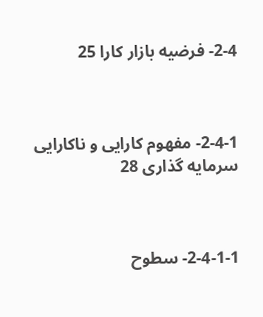2-4- فرضیه بازار کارا 25



2-4-1- مفهوم کارایی و ناکارایی سرمایه گذاری 28



2-4-1-1- سطوح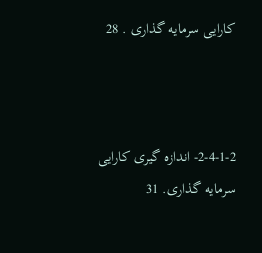کارایی سرمایه گذاری . 28



2-4-1-2- اندازه گیری کارایی سرمایه گذاری. 31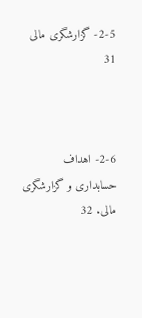2-5- گزارشگری مالی 31



2-6- اهداف حسابداری و گزارشگری مالی. 32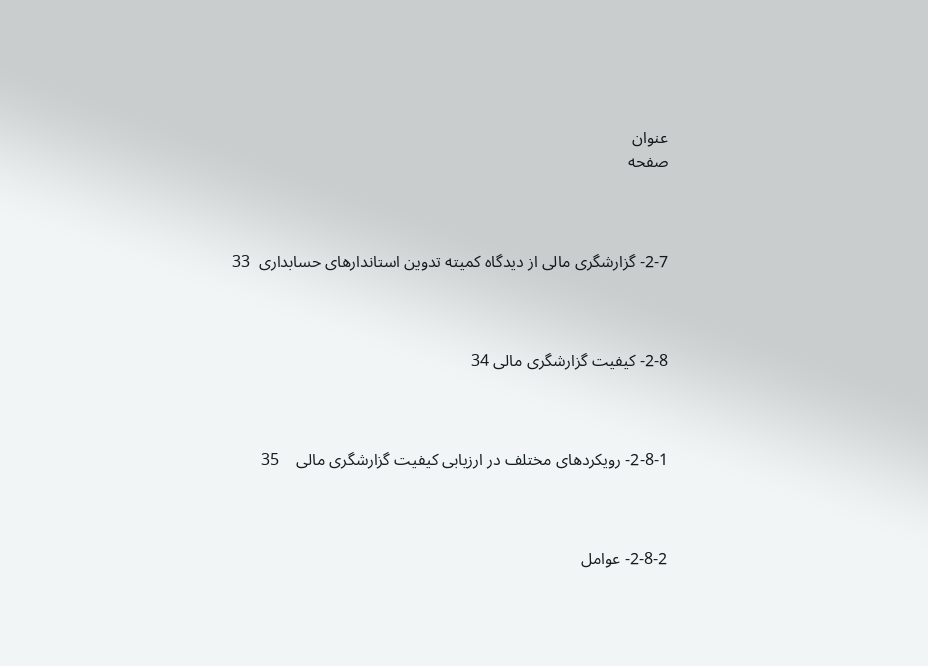عنوان                                                                                                                          صفحه



2-7- گزارشگری مالی از دیدگاه کمیته تدوین استاندارهای حسابداری  33



2-8- کیفیت گزارشگری مالی 34



2-8-1- رویکردهای مختلف در ارزیابی کیفیت گزارشگری مالی    35



2-8-2- عوامل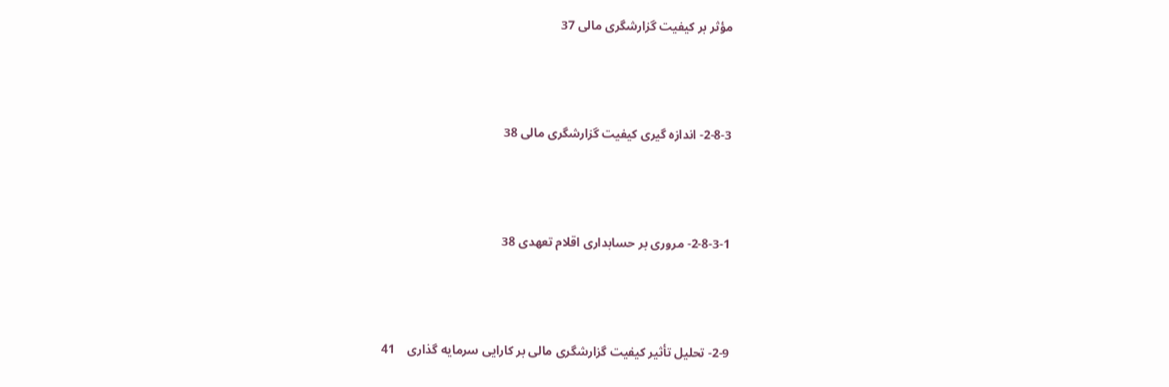مؤثر بر کیفیت گزارشگری مالی 37



2-8-3- اندازه گیری کیفیت گزارشگری مالی 38



2-8-3-1- مروری بر حسابداری اقلام تعهدی 38



2-9- تحلیل تأثیر کیفیت گزارشگری مالی بر کارایی سرمایه گذاری    41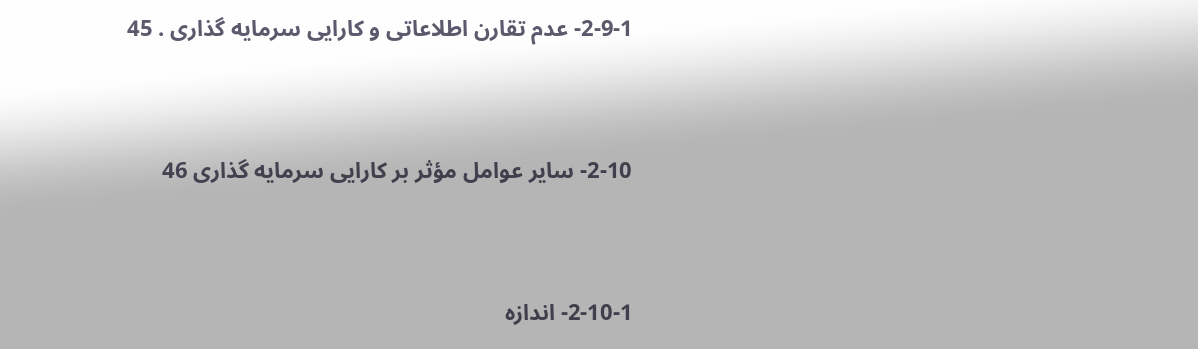2-9-1- عدم تقارن اطلاعاتی و کارایی سرمایه گذاری . 45



2-10- سایر عوامل مؤثر بر کارایی سرمایه گذاری 46



2-10-1- اندازه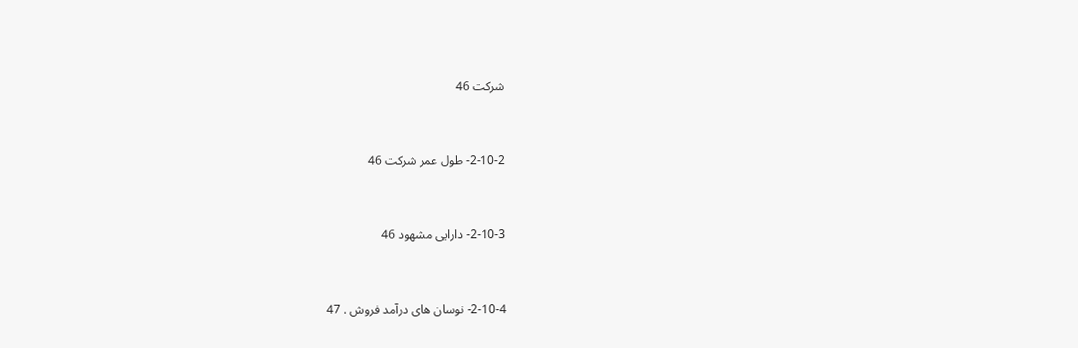شرکت 46



2-10-2- طول عمر شرکت 46



2-10-3- دارایی مشهود 46



2-10-4- نوسان های درآمد فروش . 47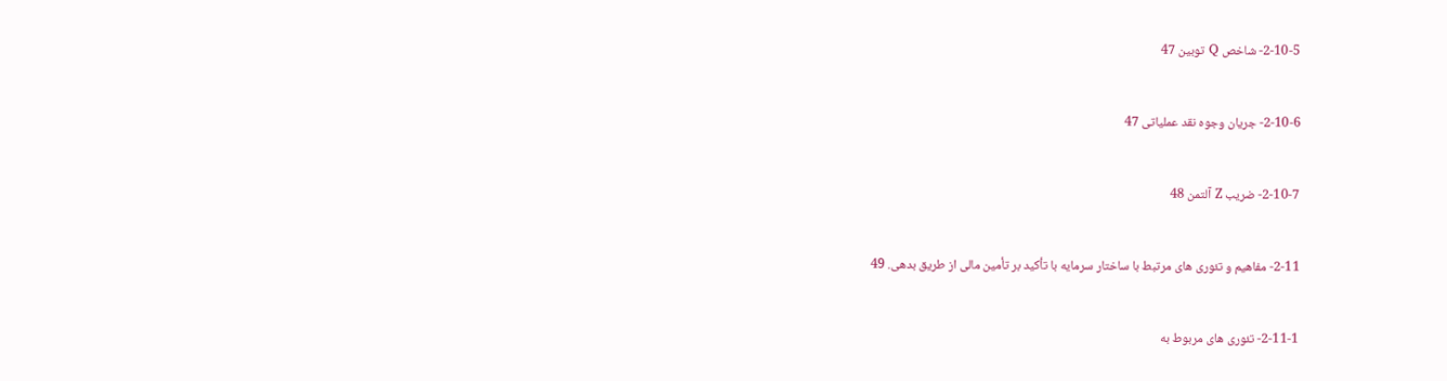2-10-5- شاخص Q توبین 47



2-10-6- جریان وجوه نقد عملیاتی 47



2-10-7- ضریب Z آلتمن 48



2-11- مفاهیم و تئوری های مرتبط با ساختار سرمایه با تأکید بر تأمین مالی از طریق بدهی. 49



2-11-1- تئوری های مربوط به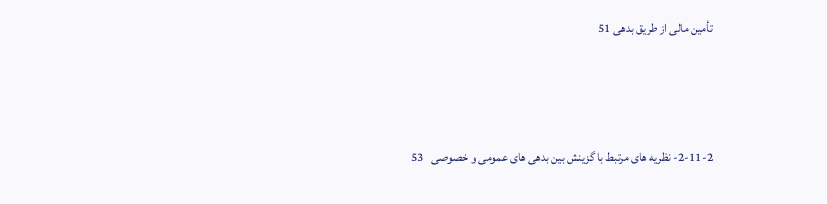تأمین مالی از طریق بدهی 51



2-11-2- نظریه های مرتبط با گزینش بین بدهی های عمومی و خصوصی   53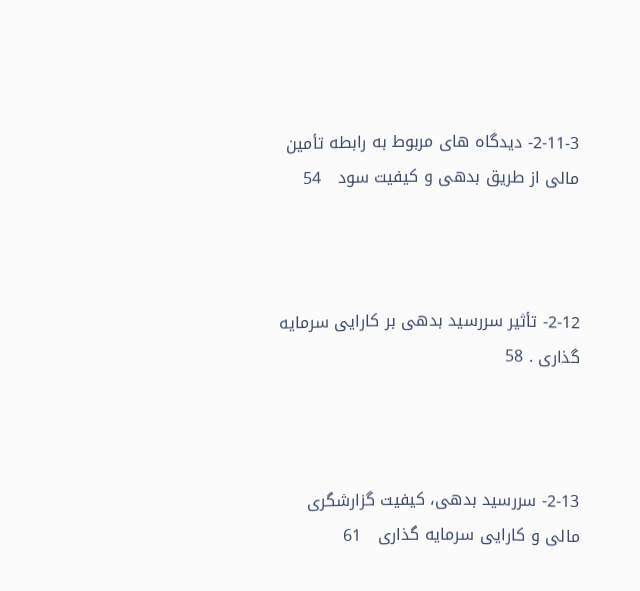2-11-3- دیدگاه های مربوط به رابطه تأمین مالی از طریق بدهی و کیفیت سود   54



2-12- تأثیر سررسید بدهی بر کارایی سرمایه گذاری . 58



2-13- سررسید بدهی، کیفیت گزارشگری مالی و کارایی سرمایه گذاری   61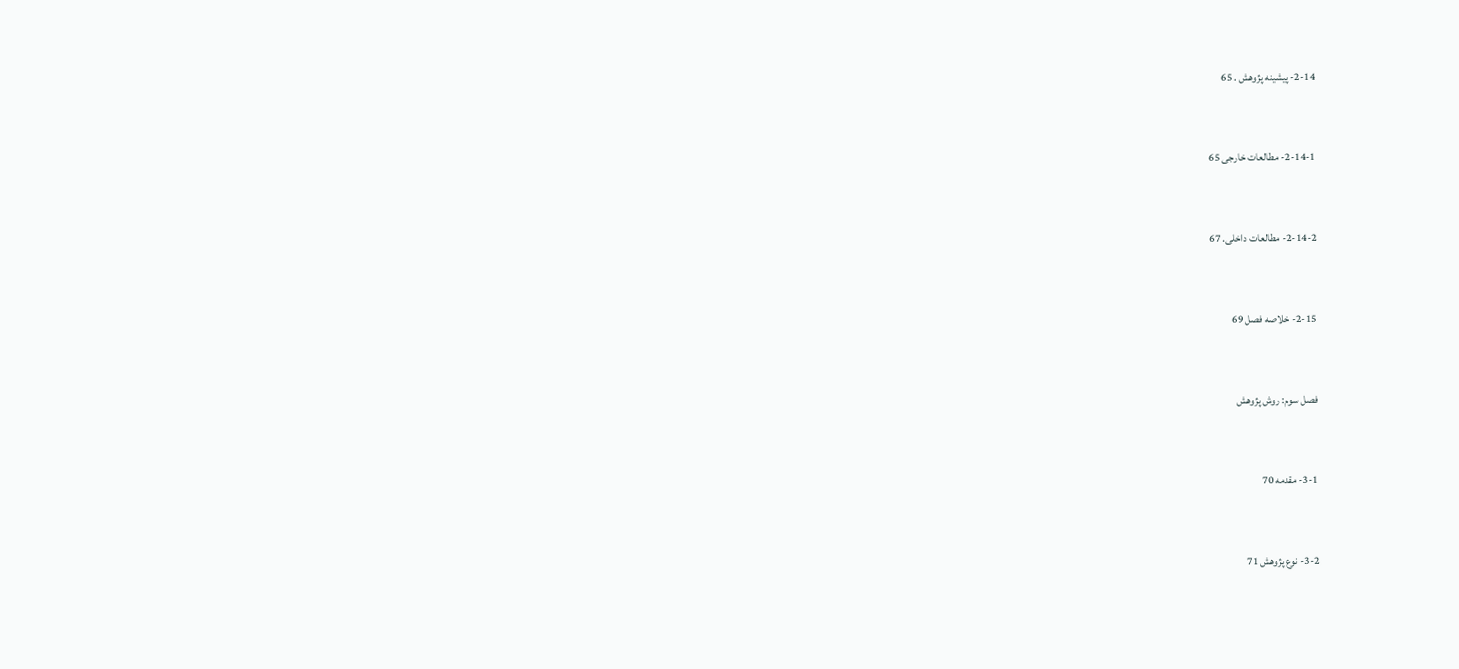2-14- پیشینه پژوهش . 65



2-14-1- مطالعات خارجی 65



2-14-2- مطالعات داخلی. 67



2-15- خلاصه فصل 69



فصل سوم: روش پژوهش



3-1- مقدمه 70



3-2- نوع پژوهش 71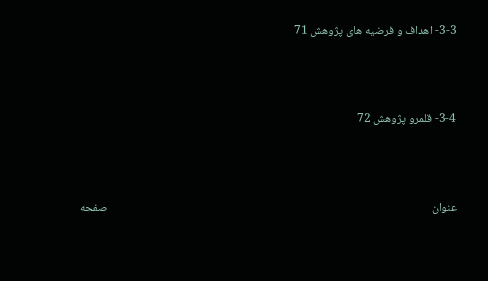3-3- اهداف و فرضیه های پژوهش 71



3-4- قلمرو پژوهش 72



عنوان                                                                                                                          صفحه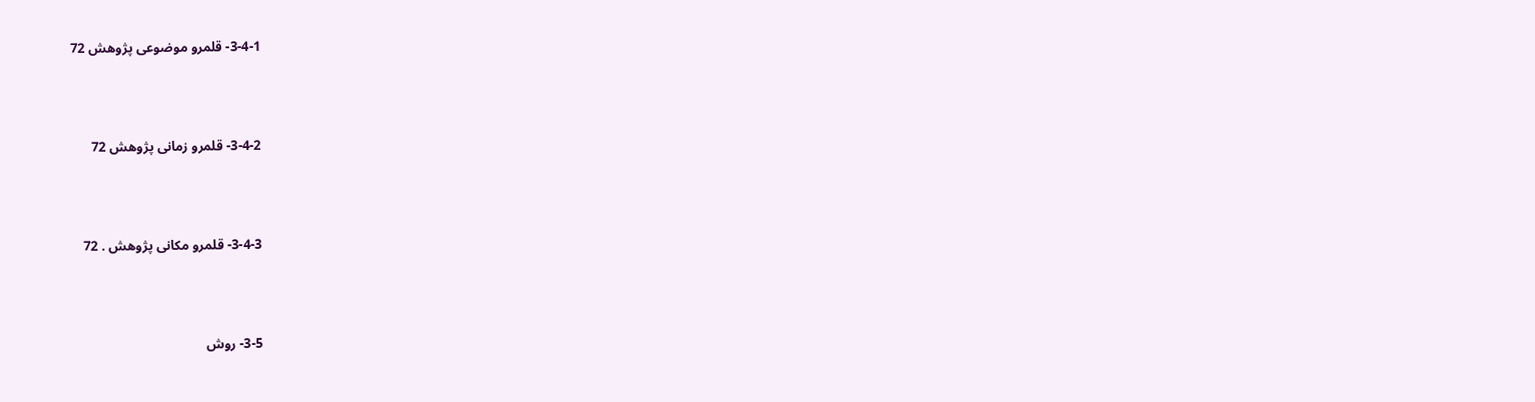3-4-1- قلمرو موضوعی پژوهش 72



3-4-2- قلمرو زمانی پژوهش 72



3-4-3- قلمرو مکانی پژوهش . 72



3-5- روش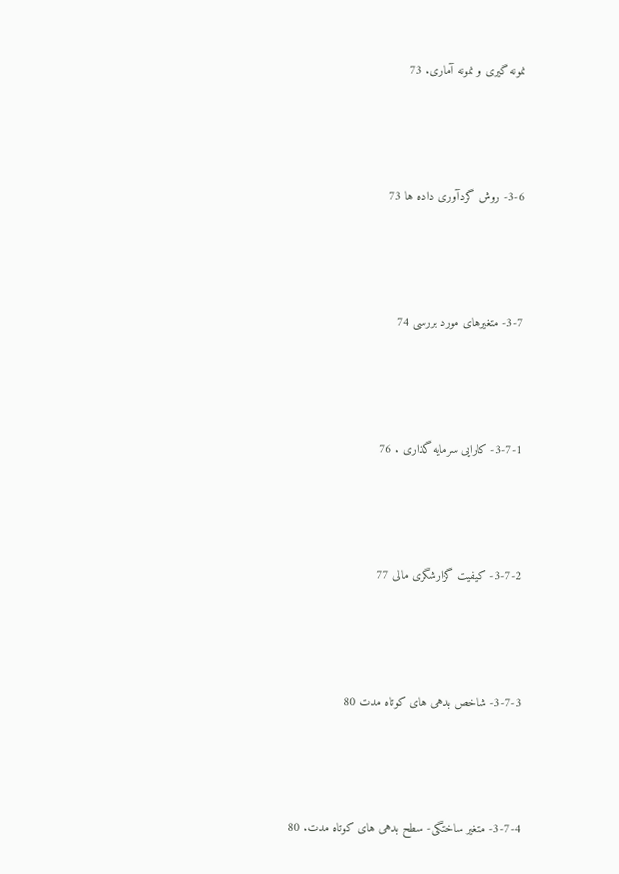نمونه گیری و نمونه آماری. 73



3-6- روش گردآوری داده ها 73



3-7- متغیرهای مورد بررسی 74



3-7-1- کارایی سرمایه گذاری . 76



3-7-2- کیفیت گزارشگری مالی 77



3-7-3- شاخص بدهی های کوتاه مدت 80



3-7-4- متغیر ساختگی- سطح بدهی های کوتاه مدت. 80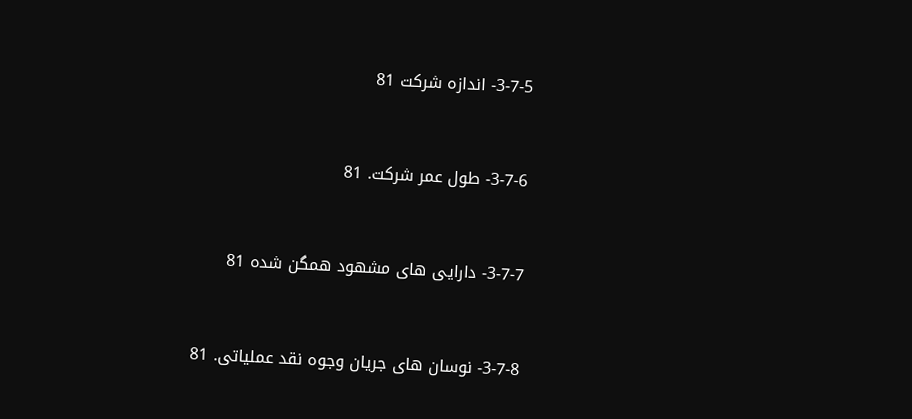3-7-5- اندازه شرکت 81



3-7-6- طول عمر شرکت. 81



3-7-7- دارایی های مشهود همگن شده 81



3-7-8- نوسان های جریان وجوه نقد عملیاتی. 81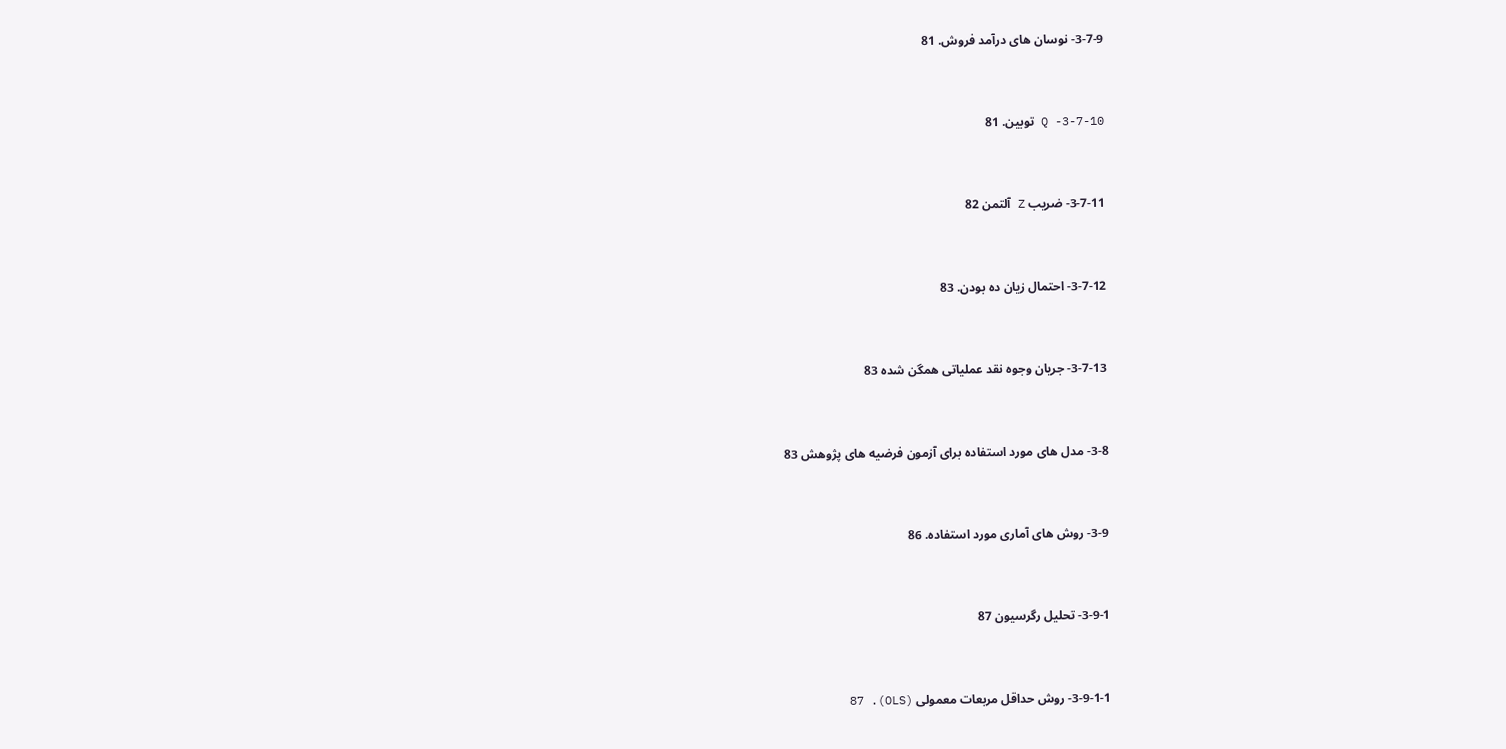3-7-9- نوسان های درآمد فروش. 81



3-7-10- Q توبین. 81



3-7-11- ضریب Z آلتمن 82



3-7-12- احتمال زیان ده بودن. 83



3-7-13- جریان وجوه نقد عملیاتی همگن شده 83



3-8- مدل های مورد استفاده برای آزمون فرضیه های پژوهش 83



3-9- روش های آماری مورد استفاده. 86



3-9-1- تحلیل رگرسیون 87



3-9-1-1- روش حداقل مربعات معمولی (OLS). 87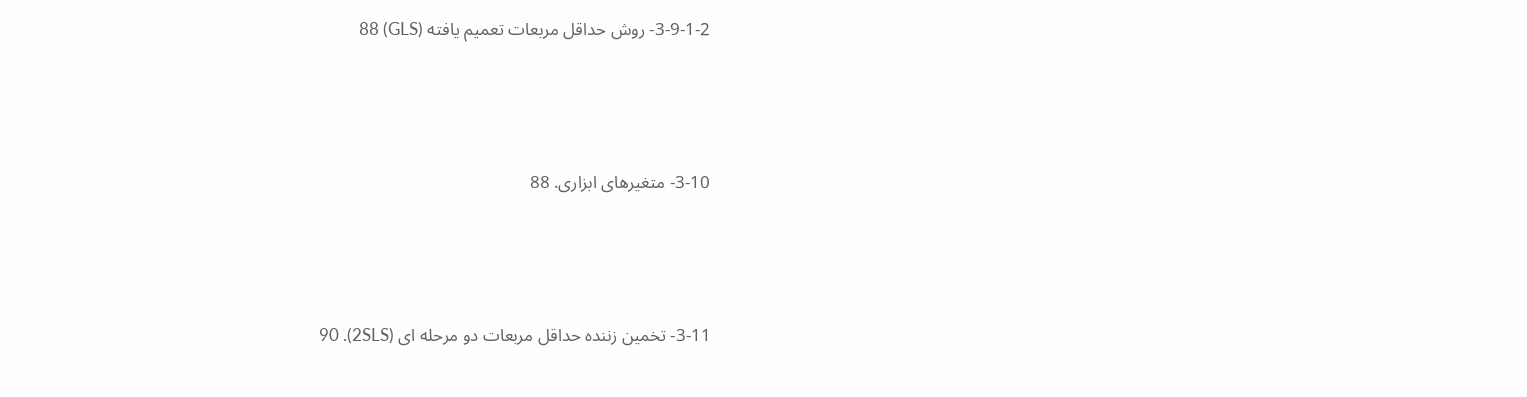3-9-1-2- روش حداقل مربعات تعمیم یافته (GLS) 88



3-10- متغیرهای ابزاری. 88



3-11- تخمین زننده حداقل مربعات دو مرحله ای (2SLS). 90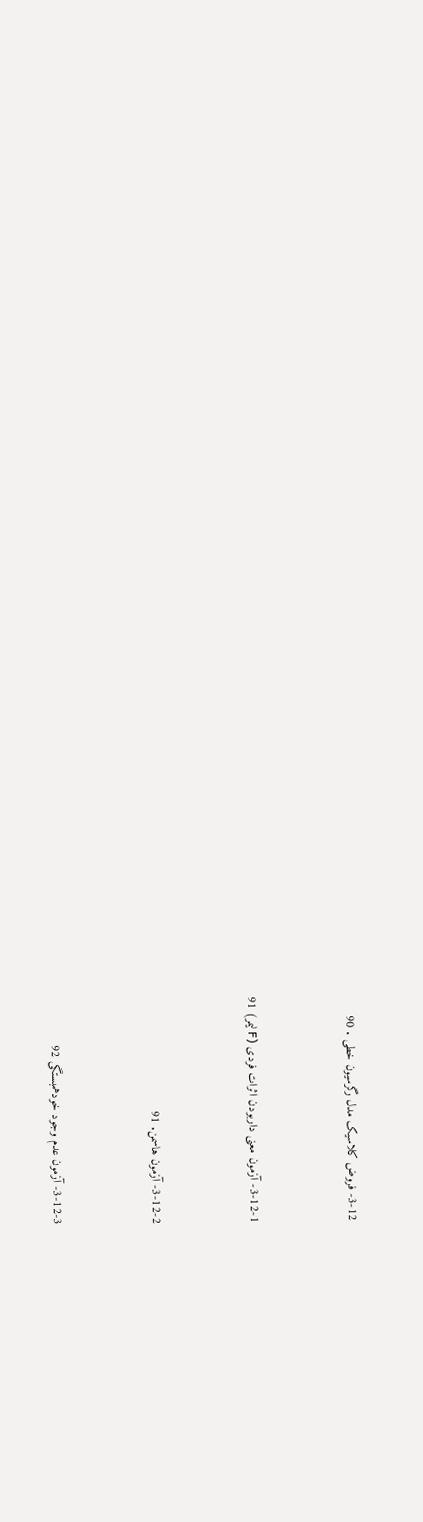3-12- فروض کلاسیک مدل رگرسیون خطی . 90



3-12-1- آزمون معنی داربودن اثرات فردی (F لیمر) 91



3-12-2- آزمون هاسمن. 91



3-12-3- آزمون عدم وجود خودهمبستگی 92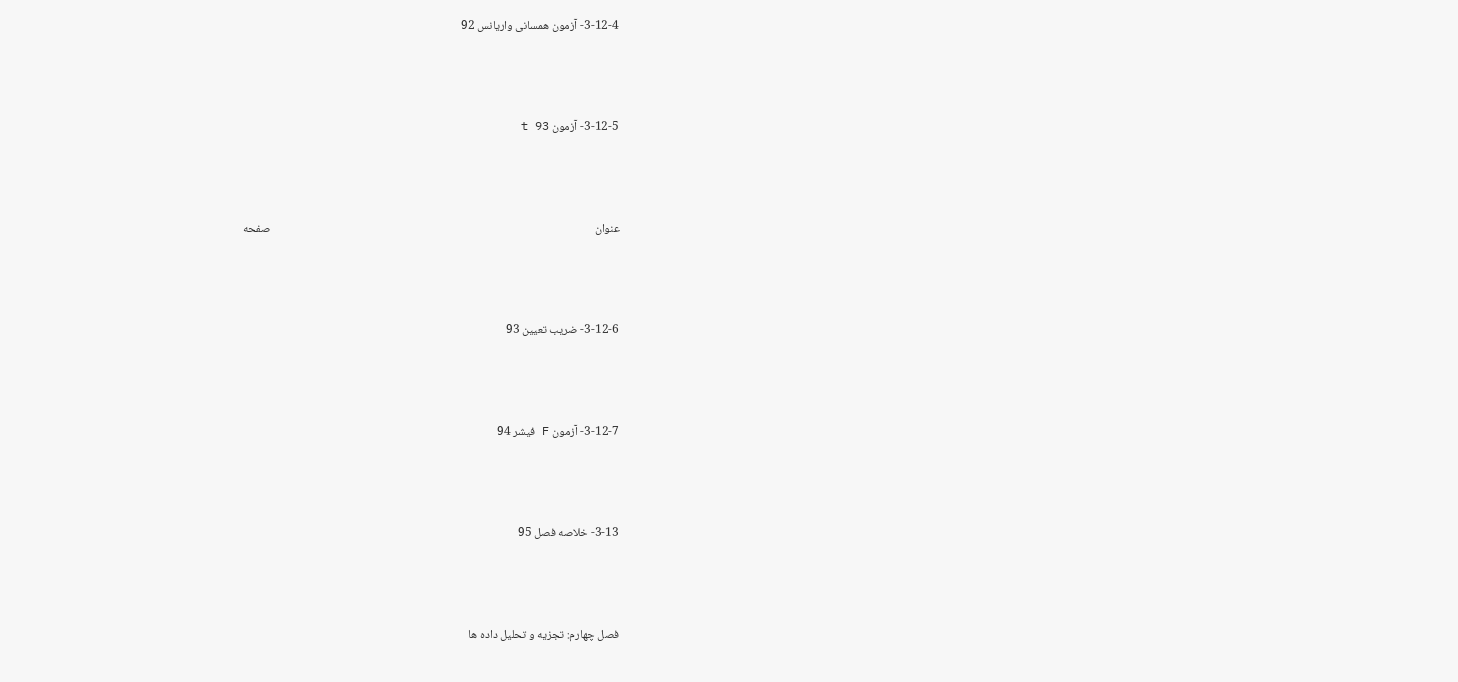3-12-4- آزمون همسانی واریانس 92



3-12-5- آزمون t 93



عنوان                                                                                                                          صفحه



3-12-6- ضریب تعیین 93



3-12-7- آزمون F فیشر 94



3-13- خلاصه فصل 95



فصل چهارم: تجزیه و تحلیل داده ها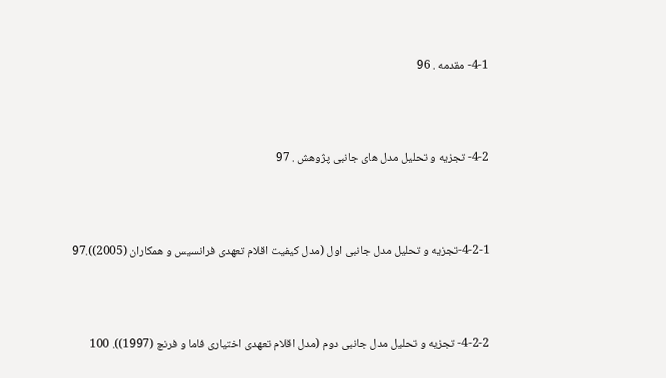4-1- مقدمه . 96



4-2- تجزیه و تحلیل مدل های جانبی پژوهش . 97



4-2-1-تجزیه و تحلیل مدل جانبی اول (مدل کیفیت اقلام تعهدی فرانسیس و همکاران (2005)).97



4-2-2- تجزیه و تحلیل مدل جانبی دوم (مدل اقلام تعهدی اختیاری فاما و فرنچ (1997)). 100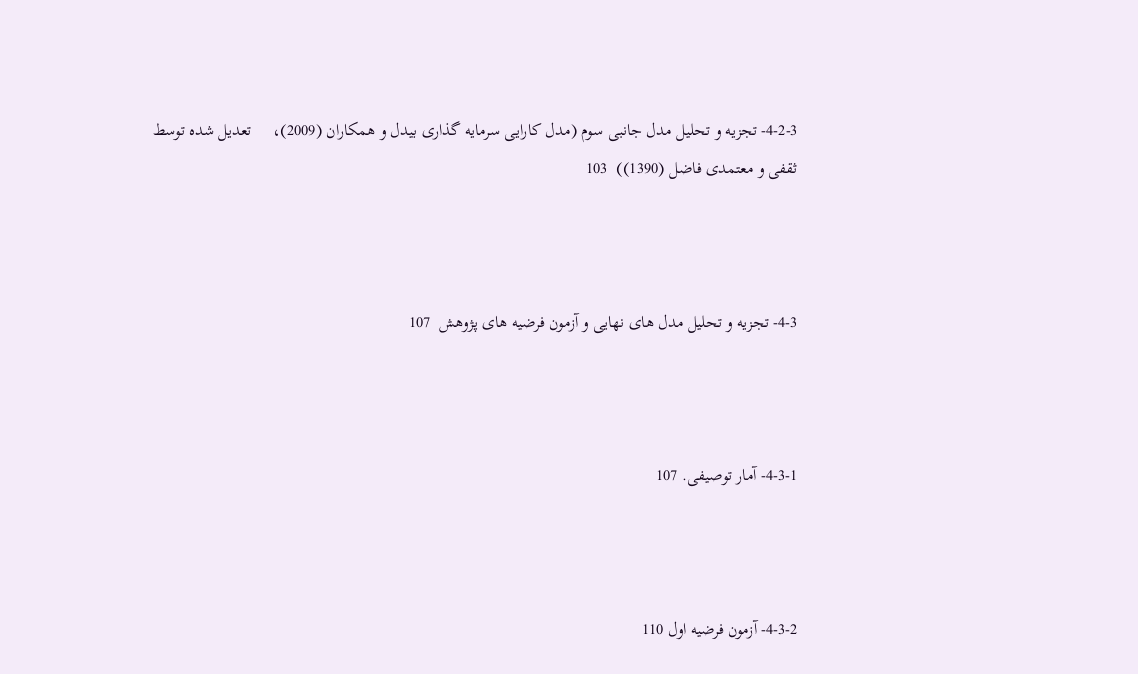4-2-3- تجزیه و تحلیل مدل جانبی سوم (مدل کارایی سرمایه گذاری بیدل و همکاران (2009)،     تعدیل شده توسط ثقفی و معتمدی فاضل (1390))  103



4-3- تجزیه و تحلیل مدل های نهایی و آزمون فرضیه های پژوهش  107



4-3-1- آمار توصیفی. 107



4-3-2- آزمون فرضیه اول 110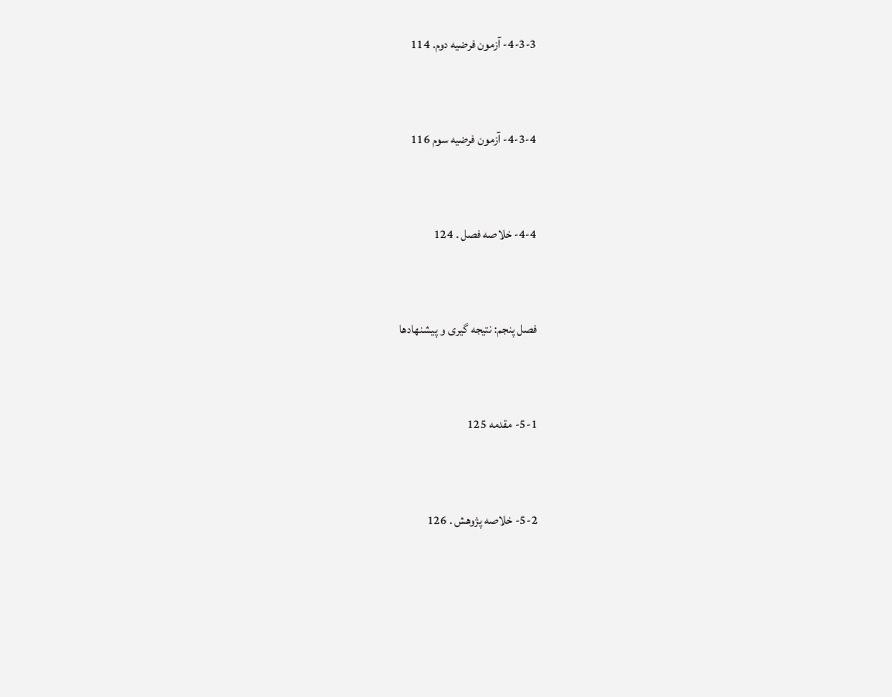4-3-3- آزمون فرضیه دوم. 114



4-3-4- آزمون فرضیه سوم 116



4-4- خلاصه فصل . 124



فصل پنجم: نتیجه گیری و پیشنهادها



5-1- مقدمه 125



5-2- خلاصه پژوهش . 126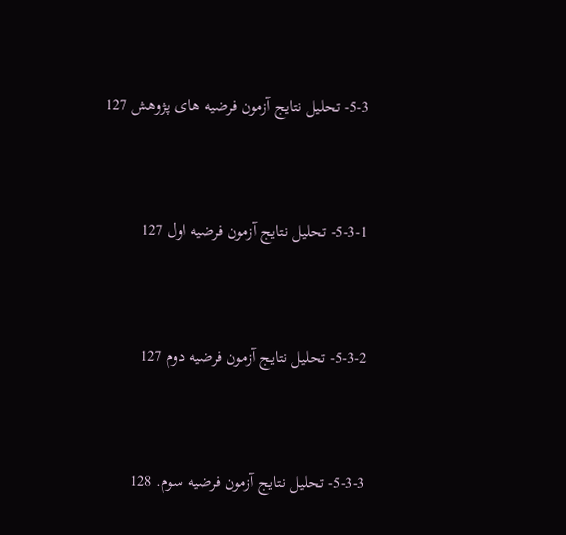5-3- تحلیل نتایج آزمون فرضیه های پژوهش 127



5-3-1- تحلیل نتایج آزمون فرضیه اول 127



5-3-2- تحلیل نتایج آزمون فرضیه دوم 127



5-3-3- تحلیل نتایج آزمون فرضیه سوم. 128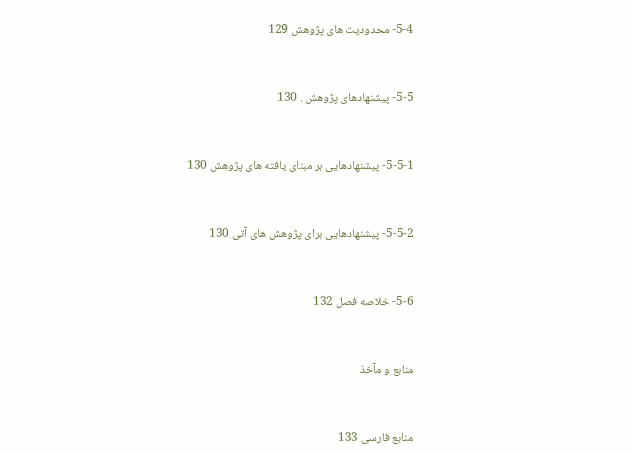5-4- محدودیت های پژوهش 129



5-5- پیشنهادهای پژوهش . 130



5-5-1- پیشنهادهایی بر مبنای یافته های پژوهش 130



5-5-2- پیشنهادهایی برای پژوهش های آتی 130



5-6- خلاصه فصل 132



منابع و مآخذ



منابع فارسی 133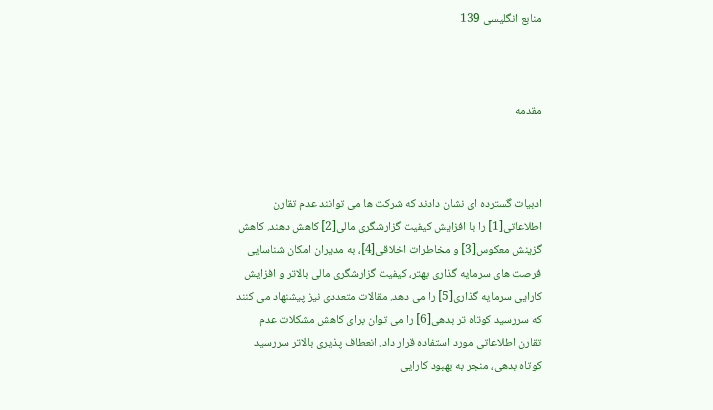منابع انگلیسی 139



مقدمه



ادبیات گسترده ای نشان دادند که شرکت ها می توانند عدم تقارن اطلاعاتی[1] را با افزایش کیفیت گزارشگری مالی[2] کاهش دهند. کاهش گزینش معکوس[3] و مخاطرات اخلاقی[4]، به مدیران امکان شناسایی فرصت های سرمایه گذاری بهتر، کیفیت گزارشگری مالی بالاتر و افزایش کارایی سرمایه گذاری[5] را می دهد. مقالات متعددی نیز پیشنهاد می کنند که سررسید کوتاه تر بدهی[6] را می توان برای کاهش مشکلات عدم تقارن اطلاعاتی مورد استفاده قرار داد. انعطاف پذیری بالاتر سررسید کوتاه بدهی، منجر به بهبود کارایی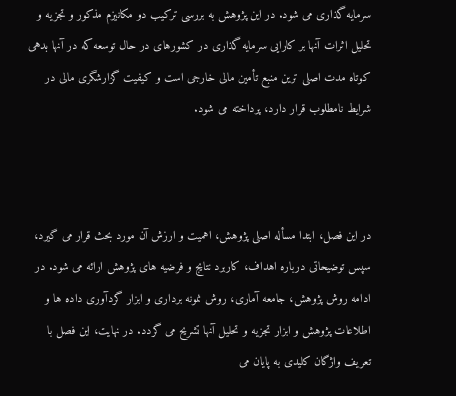سرمایه گذاری می شود. در این پژوهش به بررسی ترکیب دو مکانیزم مذکور و تجزیه و تحلیل اثرات آنها بر کارایی سرمایه گذاری در کشورهای در حال توسعه که در آنها بدهی کوتاه مدت اصلی ترین منبع تأمین مالی خارجی است و کیفیت گزارشگری مالی در شرایط نامطلوب قرار دارد، پرداخته می شود.



در این فصل، ابتدا مسأله اصلی پژوهش، اهمیت و ارزش آن مورد بحث قرار می گیرد، سپس توضیحاتی درباره اهداف، کاربرد نتایج و فرضیه های پژوهش ارائه می شود. در ادامه روش پژوهش، جامعه آماری، روش نمونه برداری و ابزار گردآوری داده ها و اطلاعات پژوهش و ابزار تجزیه و تحلیل آنها تشریح می گردد. در نهایت، این فصل با تعریف واژگان کلیدی به پایان می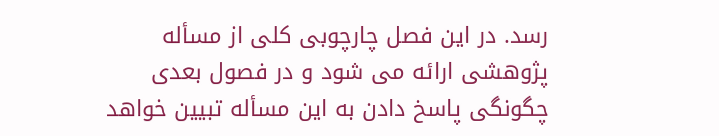رسد. در این فصل چارچوبی کلی از مسأله پژوهشی ارائه می شود و در فصول بعدی چگونگی پاسخ دادن به این مسأله تبیین خواهد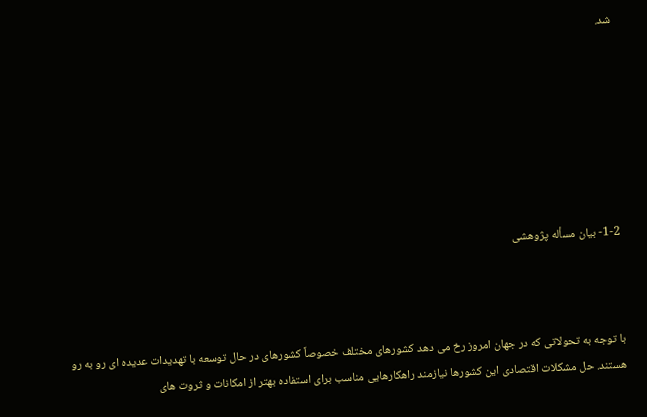شد.







1-2- بیان مسأله پژوهشی



با توجه به تحولاتی که در جهان امروز رخ می دهد کشورهای مختلف خصوصاً کشورهای در حال توسعه با تهدیدات عدیده ای رو به رو هستند. حل مشکلات اقتصادی این کشورها نیازمند راهکارهایی مناسب برای استفاده بهتر از امکانات و ثروت های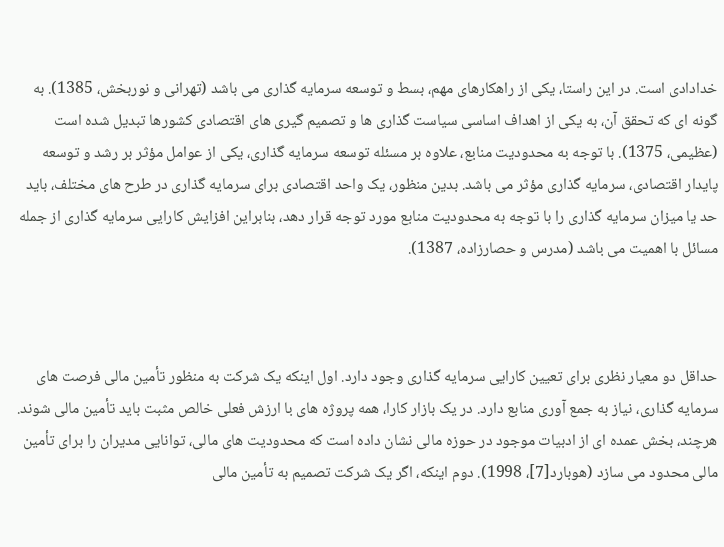خدادادی است. در این راستا، یکی از راهکارهای مهم، بسط و توسعه سرمایه گذاری می باشد (تهرانی و نوربخش، 1385). به گونه ای که تحقق آن، به یکی از اهداف اساسی سیاست گذاری ها و تصمیم گیری های اقتصادی کشورها تبدیل شده است (عظیمی، 1375). با توجه به محدودیت منابع، علاوه بر مسئله توسعه سرمایه گذاری، یکی از عوامل مؤثر بر رشد و توسعه پایدار اقتصادی، سرمایه گذاری مؤثر می باشد. بدین منظور، یک واحد اقتصادی برای سرمایه گذاری در طرح های مختلف، باید حد یا میزان سرمایه گذاری را با توجه به محدودیت منابع مورد توجه قرار دهد، بنابراین افزایش کارایی سرمایه گذاری از جمله مسائل با اهمیت می باشد (مدرس و حصارزاده، 1387).



حداقل دو معیار نظری برای تعیین کارایی سرمایه گذاری وجود دارد. اول اینکه یک شرکت به منظور تأمین مالی فرصت های سرمایه گذاری، نیاز به جمع آوری منابع دارد. در یک بازار کارا، همه پروژه های با ارزش فعلی خالص مثبت باید تأمین مالی شوند. هرچند، بخش عمده ای از ادبیات موجود در حوزه مالی نشان داده است که محدودیت های مالی، توانایی مدیران را برای تأمین مالی محدود می سازد (هوبارد[7]، 1998). دوم اینکه، اگر یک شرکت تصمیم به تأمین مالی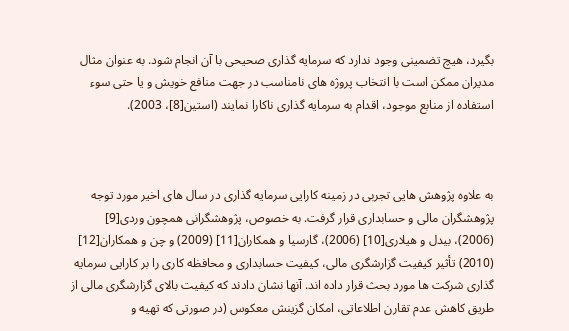بگیرد، هیچ تضمینی وجود ندارد که سرمایه گذاری صحیحی با آن انجام شود. به عنوان مثال مدیران ممکن است با انتخاب پروژه های نامناسب در جهت منافع خویش و یا حتی سوء استفاده از منابع موجود، اقدام به سرمایه گذاری ناکارا نمایند (استین[8]، 2003).



به علاوه پژوهش هایی تجربی در زمینه کارایی سرمایه گذاری در سال های اخیر مورد توجه پژوهشگران مالی و حسابداری قرار گرفت. به خصوص، پژوهشگرانی همچون وردی[9] (2006)، بیدل و هیلاری[10] (2006)، گارسیا و همکاران[11] (2009) و چن و همکاران[12] (2010) تأثیر کیفیت گزارشگری مالی، کیفیت حسابداری و محافظه کاری را بر کارایی سرمایه گذاری شرکت ها مورد بحث قرار داده اند. آنها نشان دادند که کیفیت بالای گزارشگری مالی از طریق کاهش عدم تقارن اطلاعاتی، امکان گزینش معکوس (در صورتی که تهیه و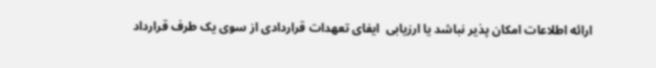ارائه اطلاعات امکان پذیر نباشد یا ارزیابی  ایفای تعهدات قراردادی از سوی یک طرف قرارداد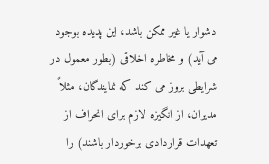دشوار یا غیر ممکن باشد، این پدیده بوجود می آید) و مخاطره اخلاقی (بطور معمول در شرایطی بروز می کند که نمایندگان، مثلاً مدیران، از انگیزه لازم برای انحراف از تعهدات قراردادی برخوردار باشند) را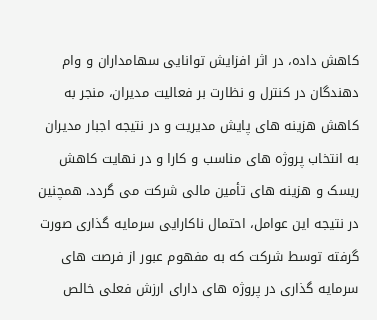کاهش داده، در اثر افزایش توانایی سهامداران و وام دهندگان در کنترل و نظارت بر فعالیت مدیران، منجر به کاهش هزینه های پایش مدیریت و در نتیجه اجبار مدیران به انتخاب پروژه های مناسب و کارا و در نهایت کاهش ریسک و هزینه های تأمین مالی شرکت می گردد. همچنین در نتیجه این عوامل، احتمال ناکارایی سرمایه گذاری صورت گرفته توسط شرکت که به مفهوم عبور از فرصت های سرمایه گذاری در پروژه های دارای ارزش فعلی خالص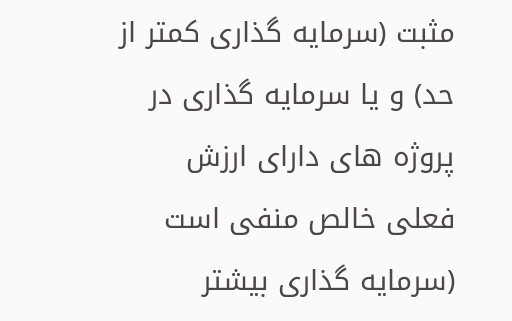مثبت (سرمایه گذاری کمتر از حد) و یا سرمایه گذاری در پروژه های دارای ارزش فعلی خالص منفی است (سرمایه گذاری بیشتر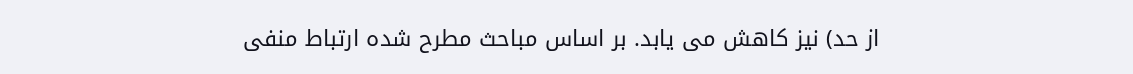از حد) نیز کاهش می یابد. بر اساس مباحث مطرح شده ارتباط منفی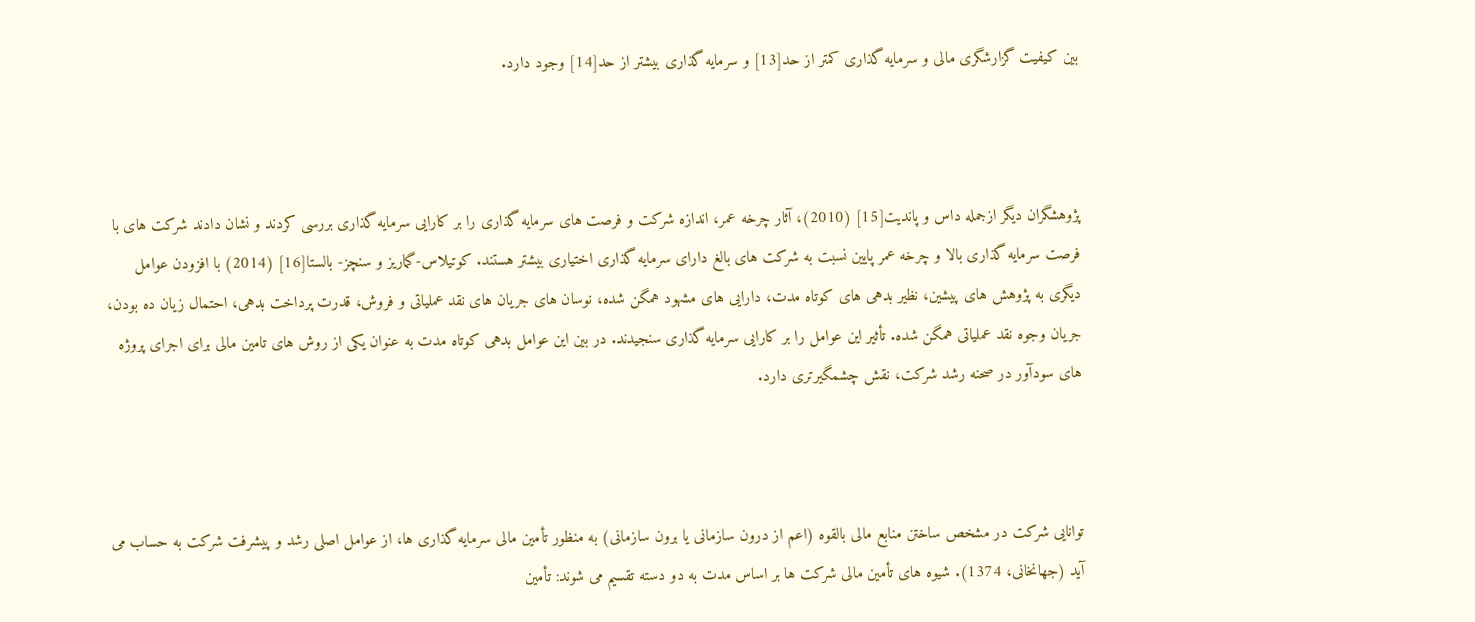بین کیفیت گزارشگری مالی و سرمایه گذاری کمتر از حد[13] و سرمایه گذاری بیشتر از حد[14] وجود دارد.



پژوهشگران دیگر ازجمله داس و پاندیت[15] (2010)، آثار چرخه عمر، اندازه شرکت و فرصت های سرمایه گذاری را بر کارایی سرمایه گذاری بررسی کردند و نشان دادند شرکت های با فرصت سرمایه گذاری بالا و چرخه عمر پایین نسبت به شرکت های بالغ دارای سرمایه گذاری اختیاری بیشتر هستند. کوتیلاس-گماریز و سنچز- بالستا[16] (2014) با افزودن عوامل دیگری به پژوهش های پیشین، نظیر بدهی های کوتاه مدت، دارایی های مشهود همگن شده، نوسان های جریان های نقد عملیاتی و فروش، قدرت پرداخت بدهی، احتمال زیان ده بودن، جریان وجوه نقد عملیاتی همگن شده. تأثیر این عوامل را بر کارایی سرمایه گذاری سنجیدند. در بین این عوامل بدهی کوتاه مدت به عنوان یکی از روش های تامین مالی برای اجرای پروژه های سودآور در صحنه رشد شرکت، نقش چشمگیرتری دارد.



توانایی شرکت در مشخص ساختن منابع مالی بالقوه (اعم از درون سازمانی یا برون سازمانی) به منظور تأمین مالی سرمایه گذاری ها، از عوامل اصلی رشد و پیشرفت شرکت به حساب می آید (جهانخانی، 1374). شیوه های تأمین مالی شرکت ها بر اساس مدت به دو دسته تقسیم می شوند: تأمین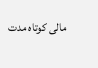مالی کوتاه مدت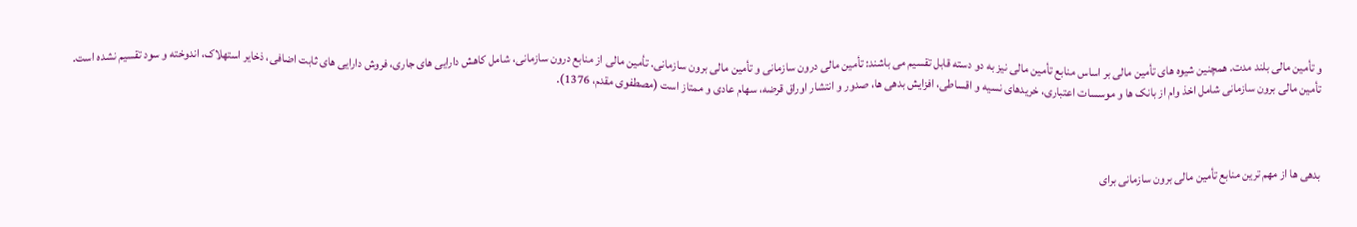و تأمین مالی بلند مدت. همچنین شیوه های تأمین مالی بر اساس منابع تأمین مالی نیز به دو دسته قابل تقسیم می باشند: تأمین مالی درون سازمانی و تأمین مالی برون سازمانی. تأمین مالی از منابع درون سازمانی، شامل کاهش دارایی های جاری، فروش دارایی های ثابت اضافی، ذخایر استهلاک، اندوخته و سود تقسیم نشده است. تأمین مالی برون سازمانی شامل اخذ وام از بانک ها و موسسات اعتباری، خریدهای نسیه و اقساطی، افزایش بدهی ها، صدور و انتشار اوراق قرضه، سهام عادی و ممتاز است (مصطفوی مقدم، 1376).



بدهی ها از مهم ترین منابع تأمین مالی برون سازمانی برای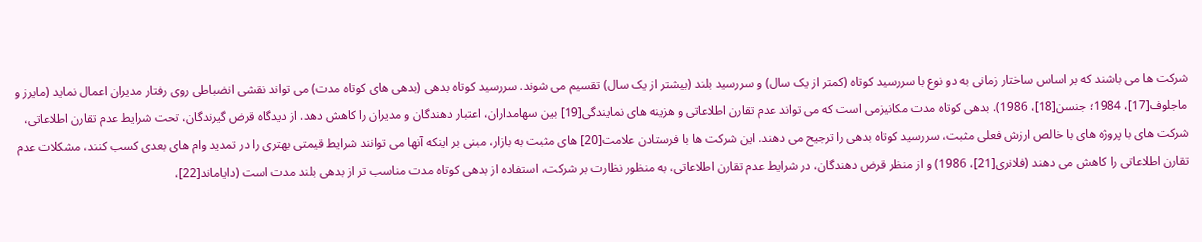شرکت ها می باشند که بر اساس ساختار زمانی به دو نوع با سررسید کوتاه (کمتر از یک سال) و سررسید بلند (بیشتر از یک سال) تقسیم می شوند. سررسید کوتاه بدهی (بدهی های کوتاه مدت) می تواند نقشی انضباطی روی رفتار مدیران اعمال نماید (مایرز و ماجلوف[17]، 1984؛ جنسن[18]، 1986). بدهی کوتاه مدت مکانیزمی است که می تواند عدم تقارن اطلاعاتی و هزینه های نمایندگی[19] بین سهامداران، اعتبار دهندگان و مدیران را کاهش دهد. از دیدگاه قرض گیرندگان، تحت شرایط عدم تقارن اطلاعاتی، شرکت های با پروژه های با خالص ارزش فعلی مثبت، سررسید کوتاه بدهی را ترجیح می دهند. این شرکت ها با فرستادن علامت[20] های مثبت به بازار، مبنی بر اینکه آنها می توانند شرایط قیمتی بهتری را در تمدید وام های بعدی کسب کنند، مشکلات عدم تقارن اطلاعاتی را کاهش می دهند (فلانری[21]، 1986) و از منظر قرض دهندگان، در شرایط عدم تقارن اطلاعاتی، به منظور نظارت بر شرکت، استفاده از بدهی کوتاه مدت مناسب تر از بدهی بلند مدت است (دایاماند[22]،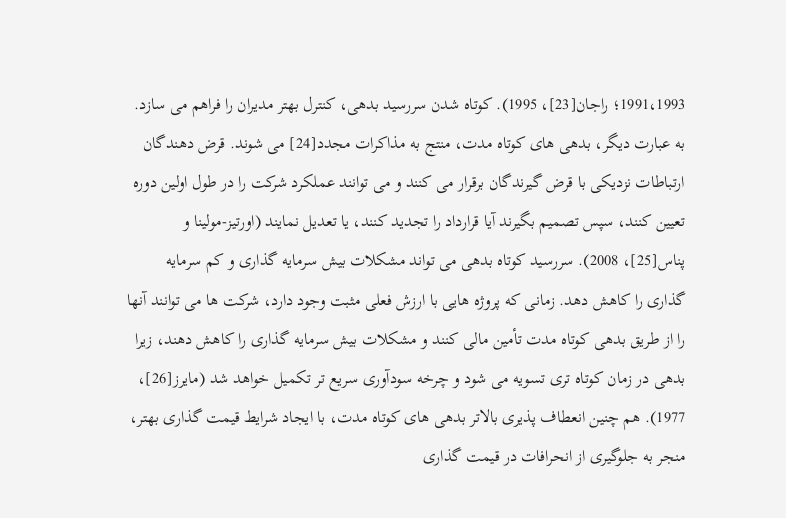1991،1993؛ راجان[23]، 1995). کوتاه شدن سررسید بدهی، کنترل بهتر مدیران را فراهم می سازد. به عبارت دیگر، بدهی های کوتاه مدت، منتج به مذاکرات مجدد[24] می شوند. قرض دهندگان ارتباطات نزدیکی با قرض گیرندگان برقرار می کنند و می توانند عملکرد شرکت را در طول اولین دوره تعیین کنند، سپس تصمیم بگیرند آیا قرارداد را تجدید کنند، یا تعدیل نمایند (اورتیز-مولینا و پناس[25]، 2008). سررسید کوتاه بدهی می تواند مشکلات بیش سرمایه گذاری و کم سرمایه گذاری را کاهش دهد. زمانی که پروژه هایی با ارزش فعلی مثبت وجود دارد، شرکت ها می توانند آنها را از طریق بدهی کوتاه مدت تأمین مالی کنند و مشکلات بیش سرمایه گذاری را کاهش دهند، زیرا بدهی در زمان کوتاه تری تسویه می شود و چرخه سودآوری سریع تر تکمیل خواهد شد (مایرز[26]، 1977). هم چنین انعطاف پذیری بالاتر بدهی های کوتاه مدت، با ایجاد شرایط قیمت گذاری بهتر، منجر به جلوگیری از انحرافات در قیمت گذاری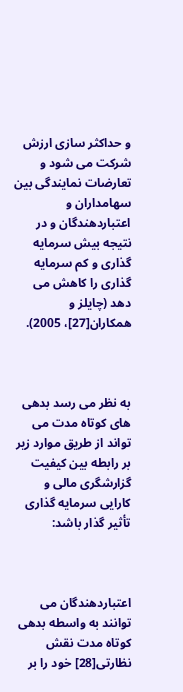و حداکثر سازی ارزش شرکت می شود و تعارضات نمایندگی بین سهامداران و اعتباردهندگان و در نتیجه بیش سرمایه گذاری و کم سرمایه گذاری را کاهش می دهد (چایلز و همکاران[27]، 2005).



به نظر می رسد بدهی های کوتاه مدت می تواند از طریق موارد زیر بر رابطه بین کیفیت گزارشگری مالی و کارایی سرمایه گذاری تأثیر گذار باشد:



اعتباردهندگان می توانند به واسطه بدهی کوتاه مدت نقش نظارتی[28] خود را بر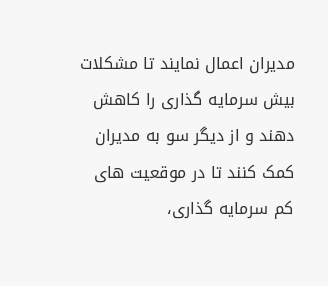مدیران اعمال نمایند تا مشکلات بیش سرمایه گذاری را کاهش دهند و از دیگر سو به مدیران کمک کنند تا در موقعیت های کم سرمایه گذاری،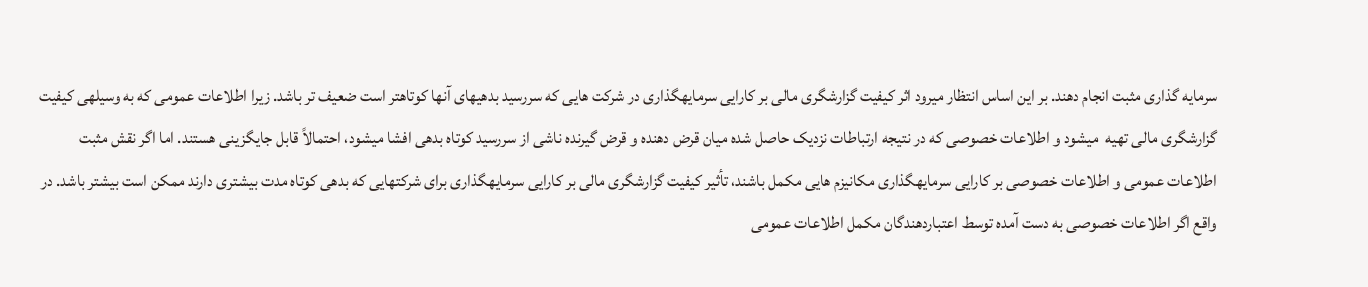سرمایه گذاری مثبت انجام دهند. بر این اساس انتظار میرود اثر کیفیت گزارشگری مالی بر کارایی سرمایهگذاری در شرکت هایی که سررسید بدهیهای آنها کوتاهتر است ضعیف تر باشد. زیرا اطلاعات عمومی که به وسیلهی کیفیت گزارشگری مالی تهیه  میشود و اطلاعات خصوصی که در نتیجه ارتباطات نزدیک حاصل شده میان قرض دهنده و قرض گیرنده ناشی از سررسید کوتاه بدهی افشا میشود، احتمالاً قابل جایگزینی هستند. اما اگر نقش مثبت اطلاعات عمومی و اطلاعات خصوصی بر کارایی سرمایهگذاری مکانیزم هایی مکمل باشند، تأثیر کیفیت گزارشگری مالی بر کارایی سرمایهگذاری برای شرکتهایی که بدهی کوتاه مدت بیشتری دارند ممکن است بیشتر باشد. در واقع اگر اطلاعات خصوصی به دست آمده توسط اعتباردهندگان مکمل اطلاعات عمومی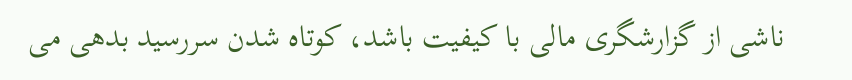ناشی از گزارشگری مالی با کیفیت باشد، کوتاه شدن سررسید بدهی می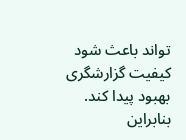تواند باعث شود کیفیت گزارشگری بهبود پیدا کند. بنابراین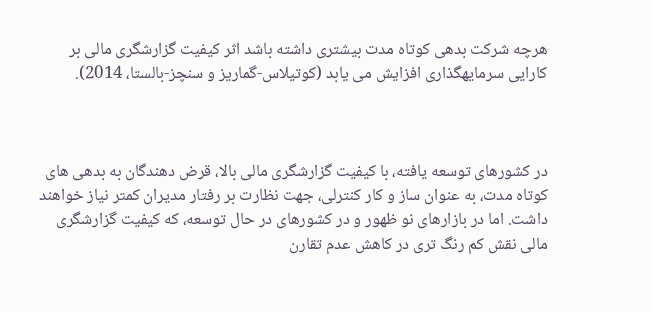هرچه شرکت بدهی کوتاه مدت بیشتری داشته باشد اثر کیفیت گزارشگری مالی بر کارایی سرمایهگذاری افزایش می یابد (کوتیلاس-گماریز و سنچز-بالستا، 2014).



در کشورهای توسعه یافته، با کیفیت گزارشگری مالی بالا، قرض دهندگان به بدهی های کوتاه مدت، به عنوان ساز و کار کنترلی، جهت نظارت بر رفتار مدیران کمتر نیاز خواهند داشت. اما در بازارهای نو ظهور و در کشورهای در حال توسعه، که کیفیت گزارشگری مالی نقش کم رنگ تری در کاهش عدم تقارن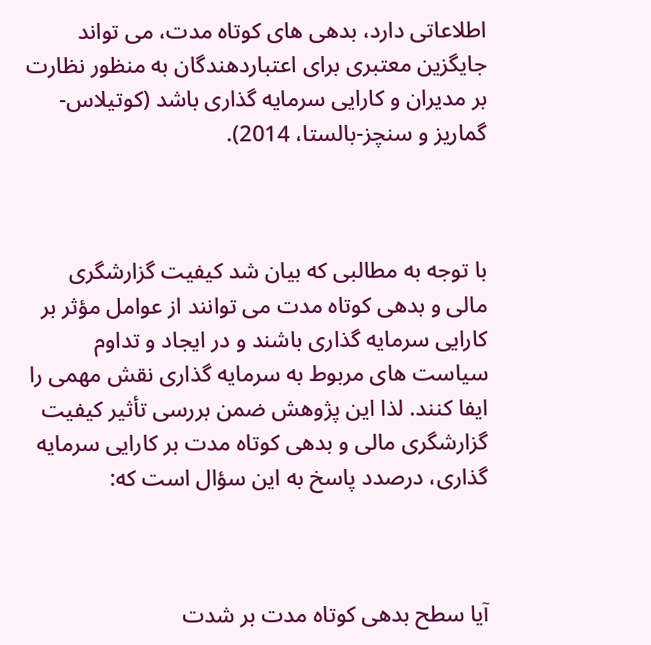اطلاعاتی دارد، بدهی های کوتاه مدت، می تواند جایگزین معتبری برای اعتباردهندگان به منظور نظارت بر مدیران و کارایی سرمایه گذاری باشد (کوتیلاس-گماریز و سنچز-بالستا، 2014).



با توجه به مطالبی که بیان شد کیفیت گزارشگری مالی و بدهی کوتاه مدت می توانند از عوامل مؤثر بر کارایی سرمایه گذاری باشند و در ایجاد و تداوم سیاست های مربوط به سرمایه گذاری نقش مهمی را ایفا کنند. لذا این پژوهش ضمن بررسی تأثیر کیفیت گزارشگری مالی و بدهی کوتاه مدت بر کارایی سرمایه گذاری، درصدد پاسخ به این سؤال است که:



آیا سطح بدهی کوتاه مدت بر شدت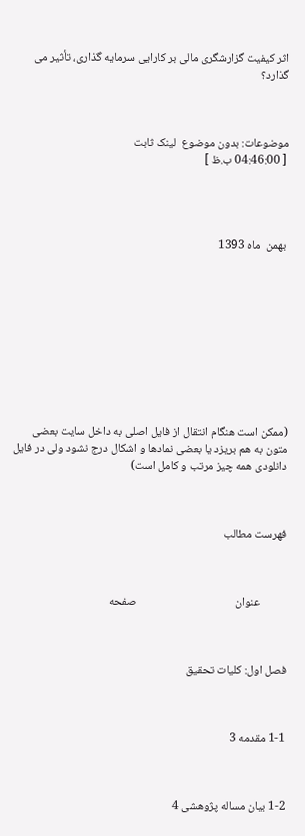اثر کیفیت گزارشگری مالی بر کارایی سرمایه گذاری، تأثیر می گذارد؟



موضوعات: بدون موضوع  لینک ثابت
 [ 04:46:00 ب.ظ ]




 بهمن  ماه 1393










(ممکن است هنگام انتقال از فایل اصلی به داخل سایت بعضی متون به هم بریزد یا بعضی نمادها و اشکال درج نشود ولی در فایل دانلودی همه چیز مرتب و کامل است)



فهرست مطالب



          عنوان                                     صفحه



فصل اول: کلیات تحقیق



1-1 مقدمه 3



1-2 بیان مساله پژوهشی 4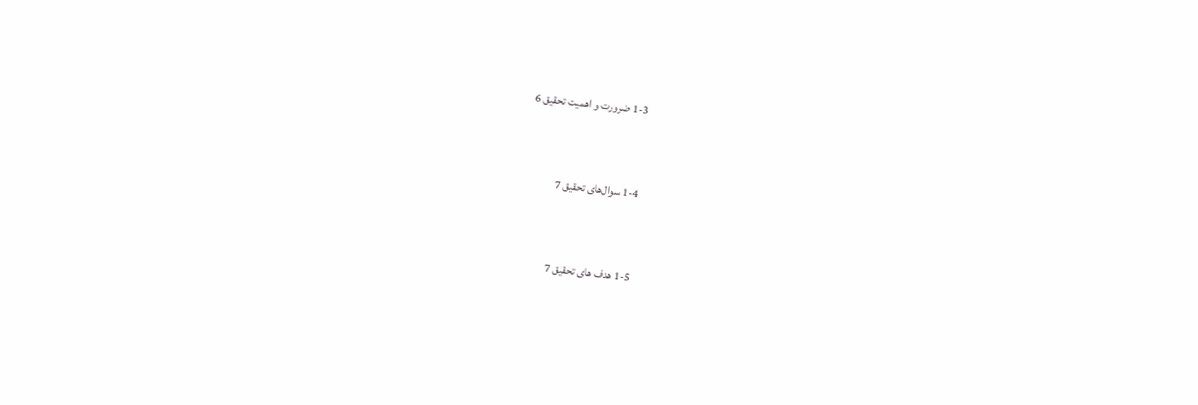1-3 ضرورت و اهمیت تحقیق 6



1-4 سوال‌های تحقیق 7



1-5 هدف های تحقیق 7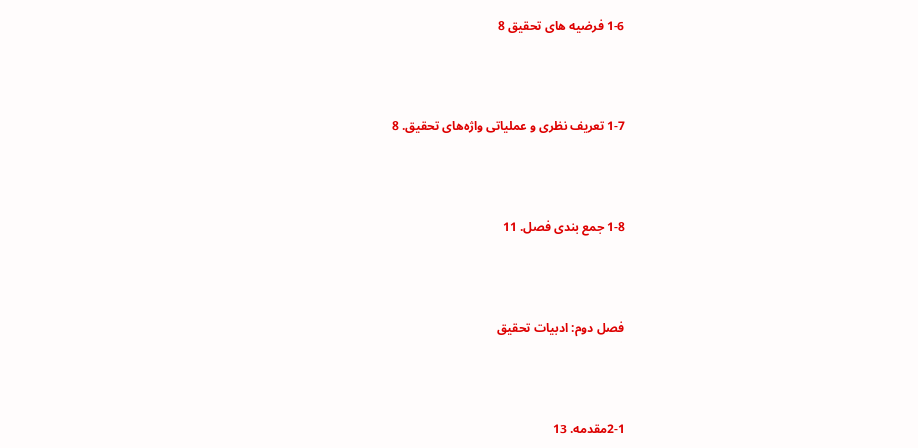1-6 فرضیه های تحقیق 8



1-7 تعریف نظری و عملیاتی واژه‌های تحقیق. 8



1-8 جمع بندی فصل. 11



فصل دوم: ادبیات تحقیق



2-1مقدمه. 13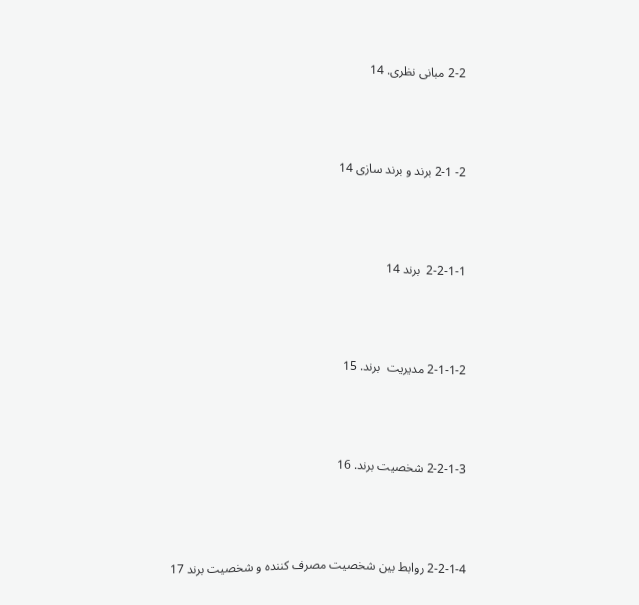2-2 مبانی نظری. 14



2- 2-1 برند و برند سازی 14



2-2-1-1  برند 14



2-1-1-2 مدیریت  برند. 15



2-2-1-3 شخصیت برند. 16



2-2-1-4 روابط بین شخصیت مصرف کننده و شخصیت برند 17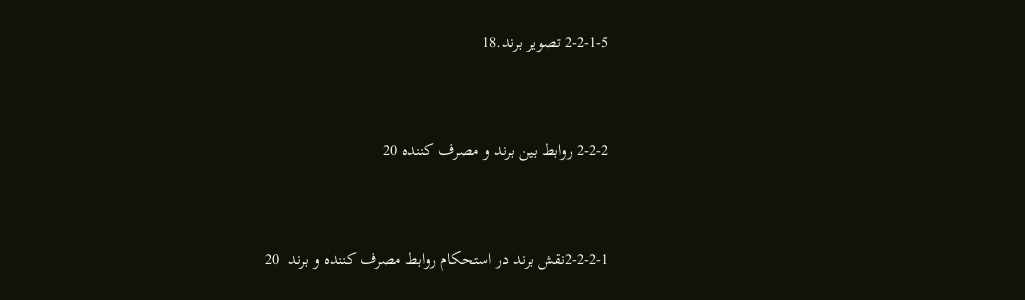2-2-1-5 تصویر برند.18



2-2-2 روابط بین برند و مصرف کننده 20



2-2-2-1نقش برند در استحکام روابط مصرف کننده و برند  20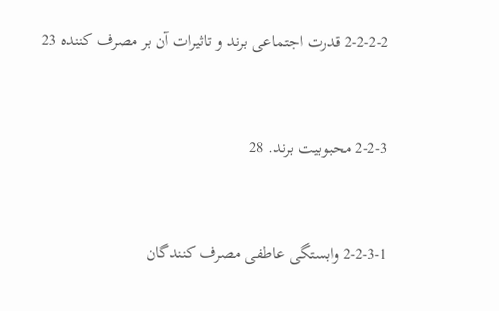2-2-2-2 قدرت اجتماعی برند و تاثیرات آن بر مصرف کننده 23



2-2-3 محبوبیت برند. 28



2-2-3-1 وابستگی عاطفی مصرف کنندگان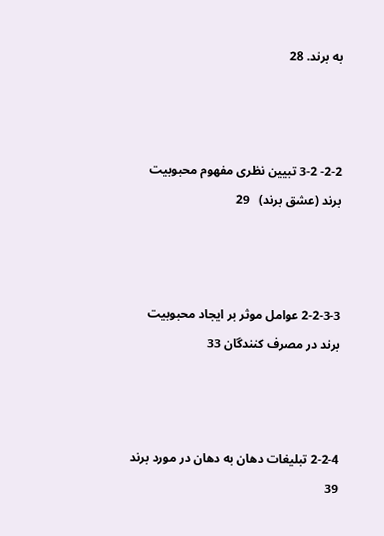به برند. 28



2-2- 3-2 تبیین نظری مفهوم محبوبیت برند (عشق برند)   29



2-2-3-3 عوامل موثر بر ایجاد محبوبیت برند در مصرف کنندگان 33



2-2-4 تبلیغات دهان به دهان در مورد برند 39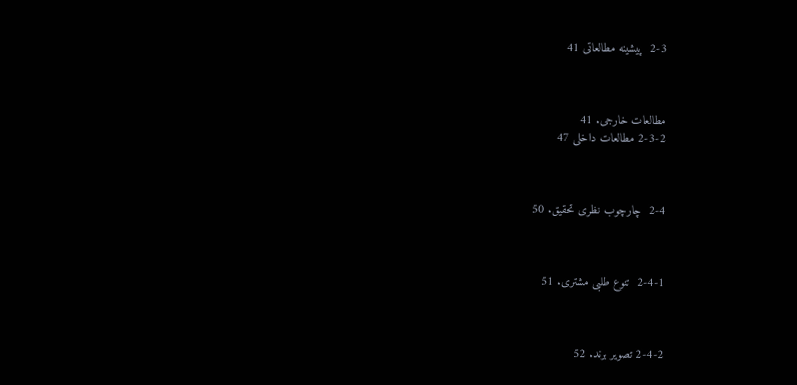2-3  پیشینه مطالعاتی 41



مطالعات خارجی. 41
2-3-2 مطالعات داخلی 47



2-4  چارچوب نظری تحقیق. 50



2-4-1  تنوع طلبی مشتری. 51



2-4-2 تصویر برند. 52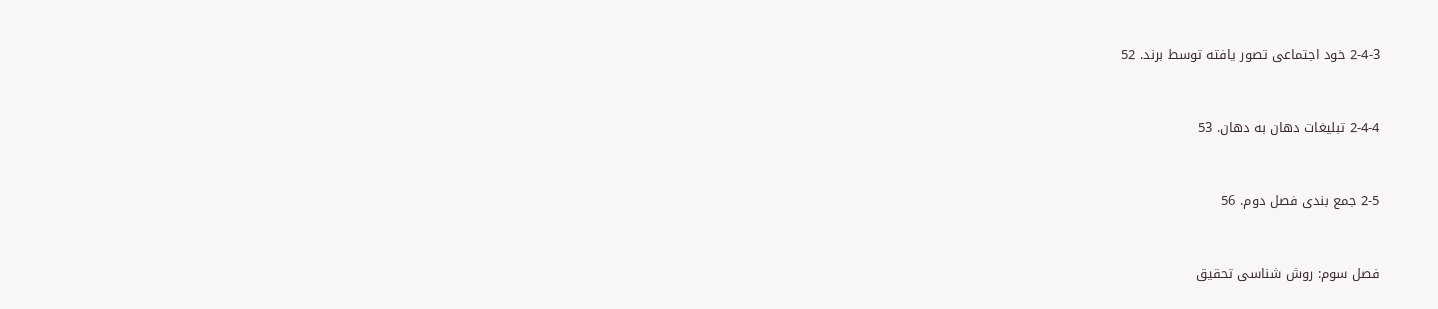2-4-3 خود اجتماعی تصور یافته توسط برند. 52



2-4-4 تبلیغات دهان به دهان. 53



2-5 جمع بندی فصل دوم. 56



فصل سوم: روش شناسی تحقیق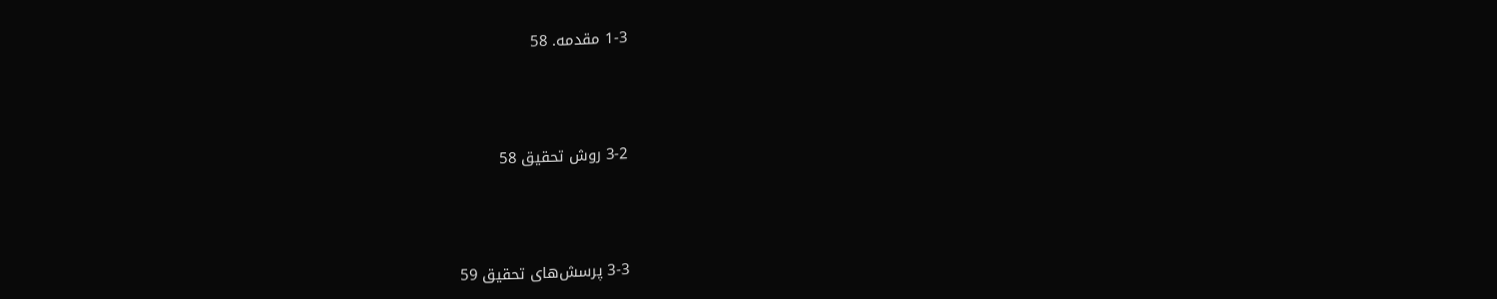1-3 مقدمه. 58



3-2 روش تحقیق 58



3-3 پرسش‌های تحقیق‌ 59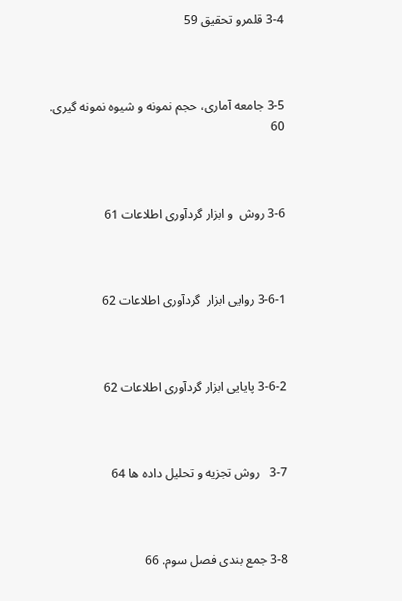3-4 قلمرو تحقیق 59



3-5 جامعه آماری، حجم نمونه و شیوه نمونه گیری. 60



3-6 روش  و ابزار گردآوری اطلاعات 61



3-6-1 روایی ابزار  گردآوری اطلاعات 62



3-6-2 پایایی ابزار گردآوری اطلاعات 62



3-7   روش تجزیه و تحلیل داده ها 64



3-8 جمع بندی فصل سوم. 66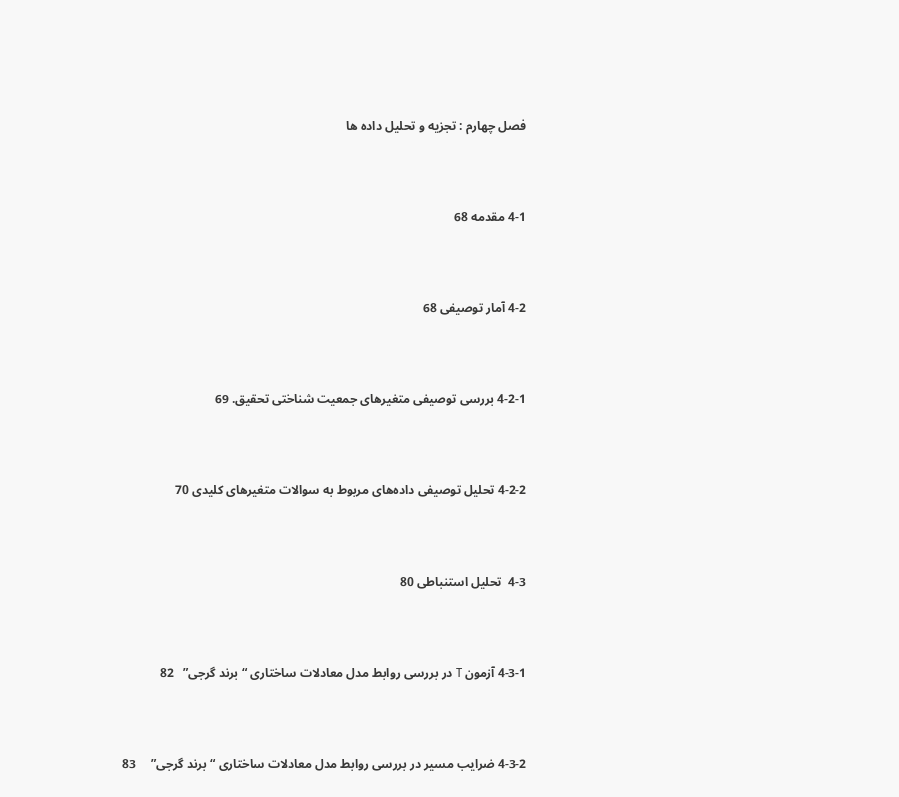فصل چهارم : تجزیه و تحلیل داده ها



4-1 مقدمه 68



4-2 آمار توصیفی 68



4-2-1 بررسی توصیفی متغیرهای جمعیت شناختی تحقیق. 69



4-2-2 تحلیل توصیفی داده‌های مربوط به سوالات متغیرهای کلیدی 70



4-3  تحلیل استنباطی 80



4-3-1 آزمون T در بررسی روابط مدل معادلات ساختاری “برند گرجی”   82



4-3-2 ضرایب مسیر در بررسی روابط مدل معادلات ساختاری “برند گرجی”     83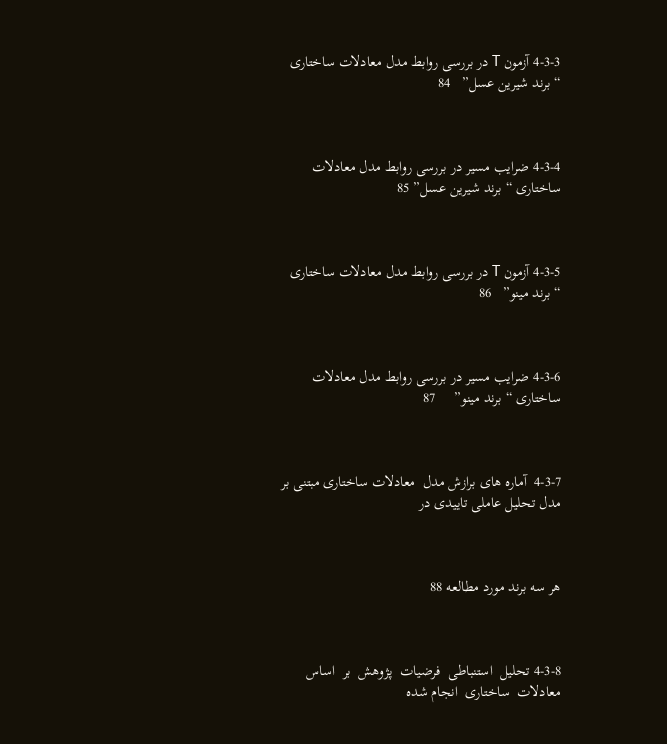4-3-3 آزمون T در بررسی روابط مدل معادلات ساختاری “برند شیرین عسل”   84



4-3-4 ضرایب مسیر در بررسی روابط مدل معادلات ساختاری “برند شیرین عسل” 85



4-3-5 آزمون T در بررسی روابط مدل معادلات ساختاری “برند مینو”   86



4-3-6 ضرایب مسیر در بررسی روابط مدل معادلات ساختاری “برند مینو”     87



4-3-7  آماره های برازش مدل  معادلات ساختاری مبتنی بر مدل تحلیل عاملی تاییدی در



هر سه برند مورد مطالعه 88



4-3-8 تحلیل  استنباطی  فرضیات  پژوهش  بر  اساس  معادلات  ساختاری  انجام شده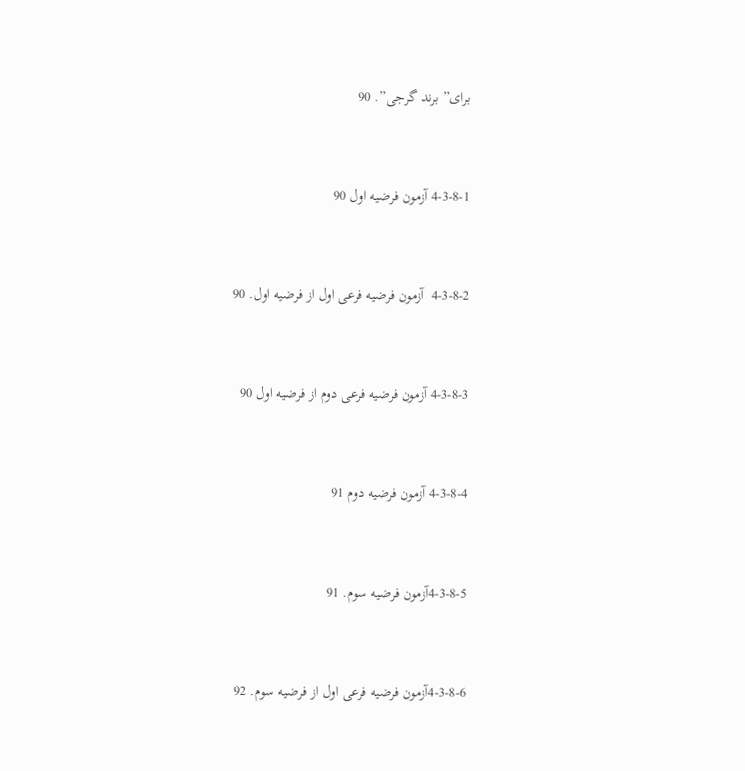برای” برند گرجی”. 90



4-3-8-1 آزمون فرضیه اول 90



4-3-8-2  آزمون فرضیه فرعی اول از فرضیه اول. 90



4-3-8-3 آزمون فرضیه فرعی دوم از فرضیه اول 90



4-3-8-4 آزمون فرضیه دوم 91



4-3-8-5آزمون فرضیه سوم. 91



4-3-8-6آزمون فرضیه فرعی اول از فرضیه سوم. 92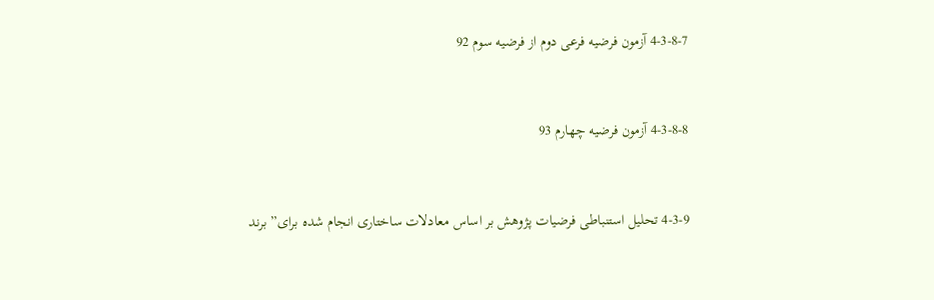4-3-8-7 آزمون فرضیه فرعی دوم از فرضیه سوم 92



4-3-8-8 آزمون فرضیه چهارم 93



4-3-9 تحلیل استنباطی فرضیات پژوهش بر اساس معادلات ساختاری انجام شده برای” برند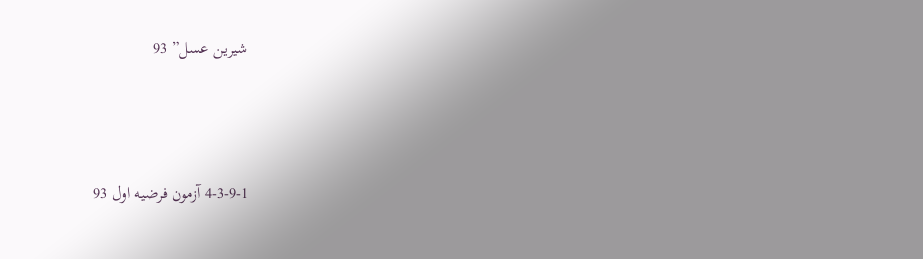شیرین عسل” 93



4-3-9-1 آزمون فرضیه اول 93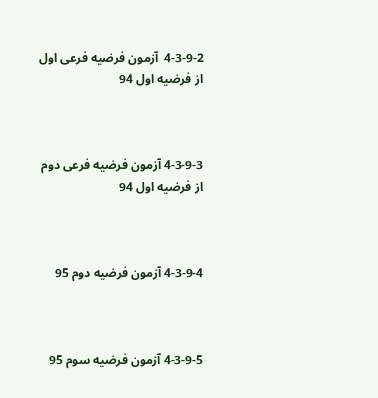4-3-9-2  آزمون فرضیه فرعی اول از فرضیه اول 94



4-3-9-3 آزمون فرضیه فرعی دوم از فرضیه اول 94



4-3-9-4 آزمون فرضیه دوم 95



4-3-9-5 آزمون فرضیه سوم 95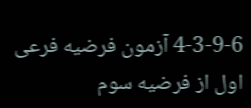4-3-9-6 آزمون فرضیه فرعی اول از فرضیه سوم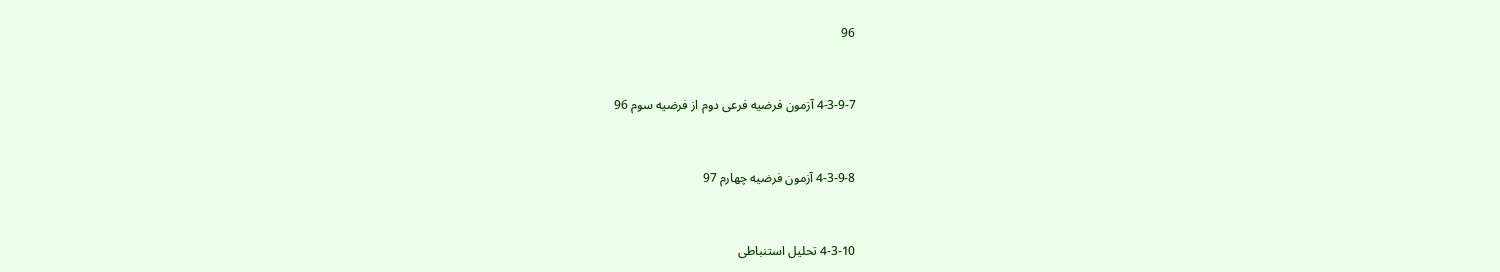96



4-3-9-7 آزمون فرضیه فرعی دوم از فرضیه سوم 96



4-3-9-8 آزمون فرضیه چهارم 97



4-3-10 تحلیل استنباطی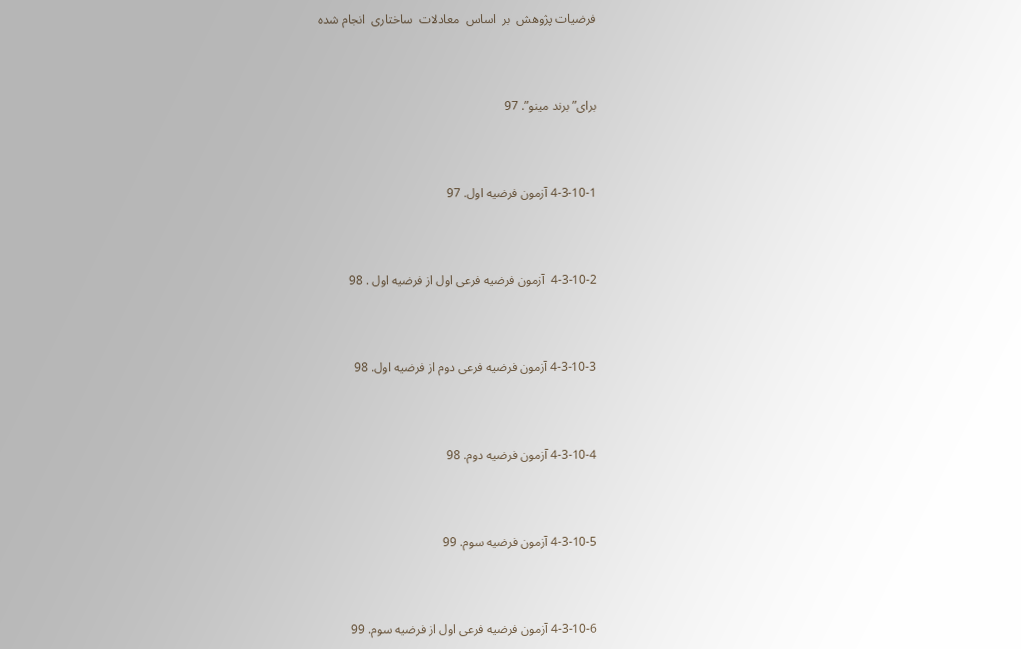فرضیات پژوهش  بر  اساس  معادلات  ساختاری  انجام شده



برای” برند مینو”. 97



4-3-10-1 آزمون فرضیه اول. 97



4-3-10-2  آزمون فرضیه فرعی اول از فرضیه اول . 98



4-3-10-3 آزمون فرضیه فرعی دوم از فرضیه اول. 98



4-3-10-4 آزمون فرضیه دوم. 98



4-3-10-5 آزمون فرضیه سوم. 99



4-3-10-6 آزمون فرضیه فرعی اول از فرضیه سوم. 99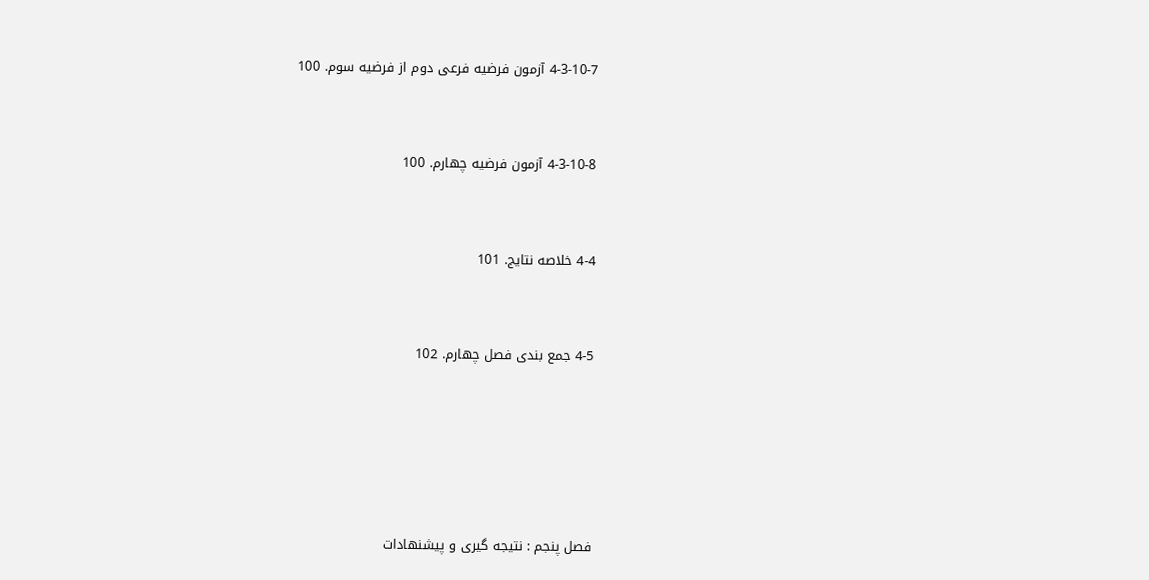4-3-10-7 آزمون فرضیه فرعی دوم از فرضیه سوم. 100



4-3-10-8 آزمون فرضیه چهارم. 100



4-4 خلاصه نتایج. 101



4-5 جمع بندی فصل چهارم. 102







فصل پنجم : نتیجه گیری و پیشنهادات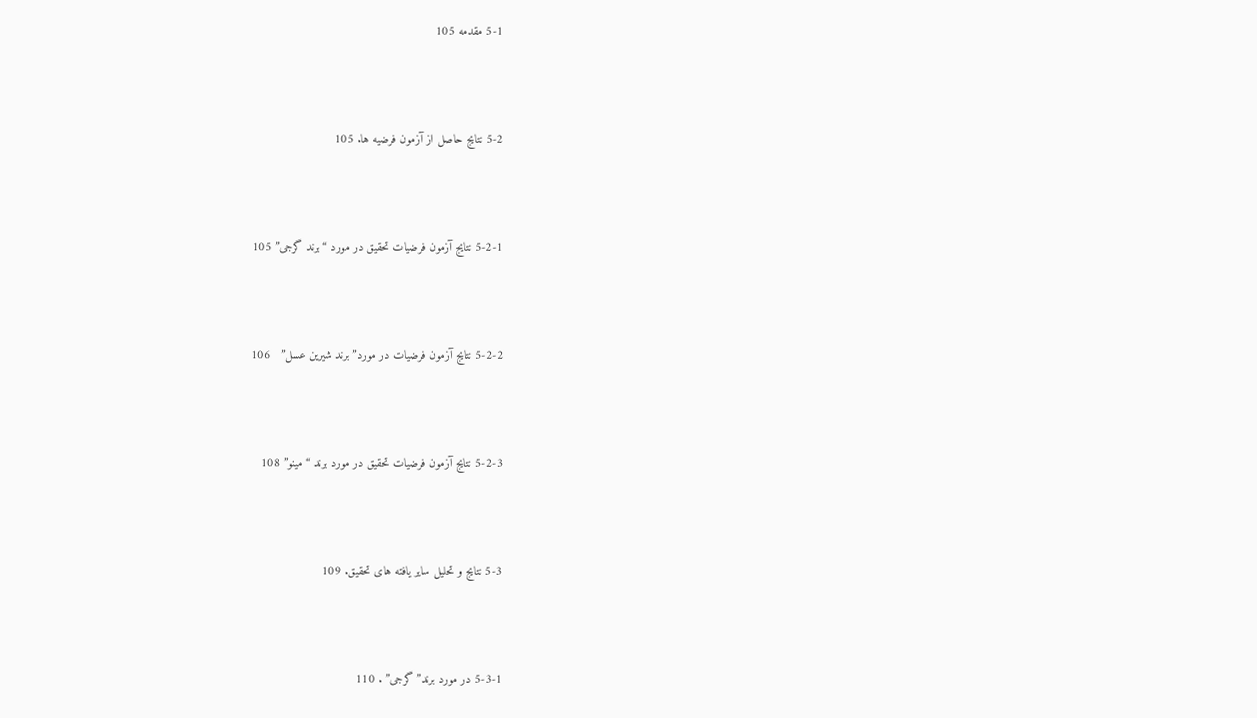5-1 مقدمه 105



5-2 نتایج حاصل از آزمون فرضیه ها. 105



5-2-1 نتایج آزمون فرضیات تحقیق در مورد “برند گرجی” 105



5-2-2 نتایج آزمون فرضیات در مورد” برند شیرین عسل”   106



5-2-3 نتایج آزمون فرضیات تحقیق در مورد برند “مینو” 108



5-3 نتایج و تحلیل سایر یافته های تحقیق. 109



5-3-1 در مورد برند” گرجی” . 110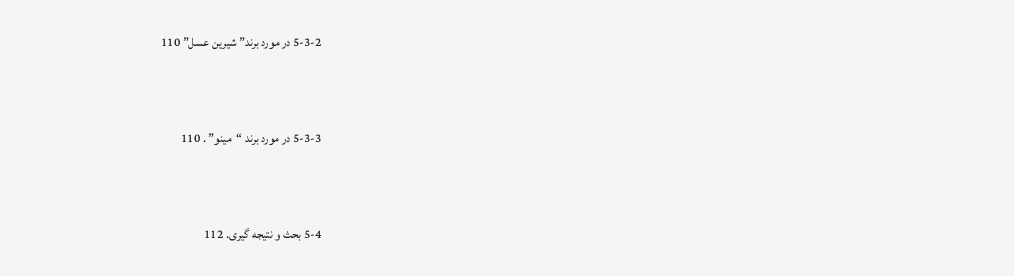5-3-2 در مورد برند” شیرین عسل” 110



5-3-3 در مورد برند “مینو” . 110



5-4 بحث و نتیجه گیری. 112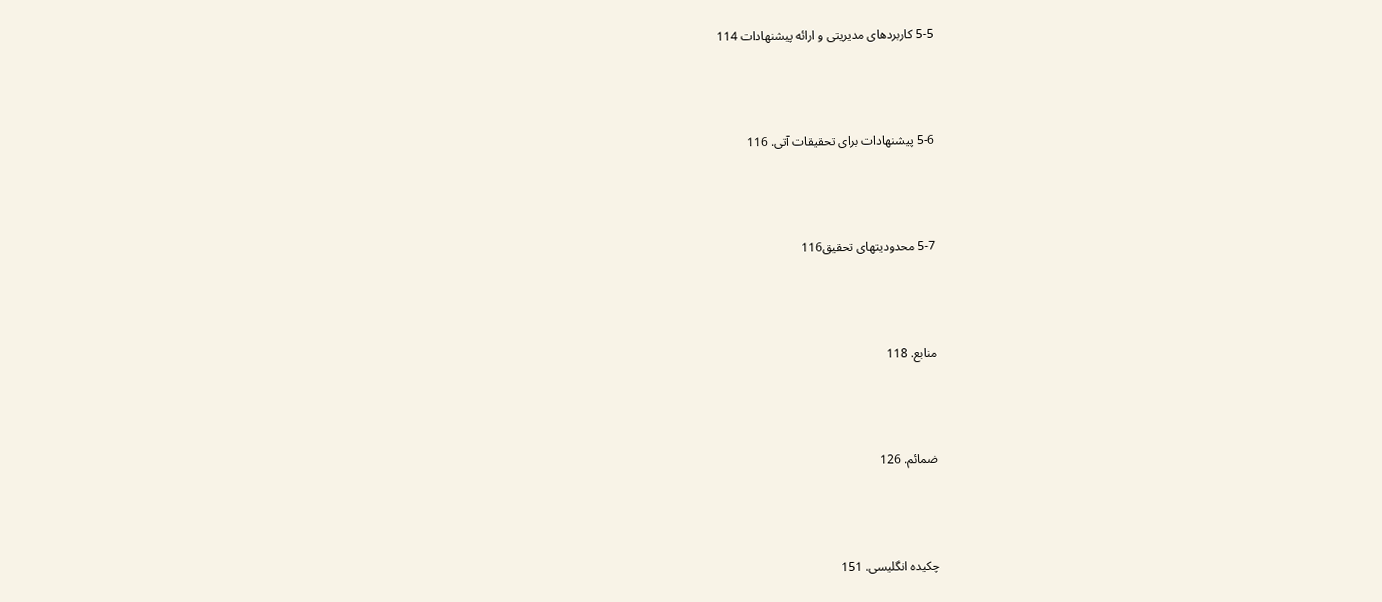5-5 کاربردهای مدیریتی و ارائه پیشنهادات 114



5-6 پیشنهادات برای تحقیقات آتی. 116



5-7 محدودیتهای تحقیق116



منابع. 118



ضمائم. 126



چکیده انگلیسی. 151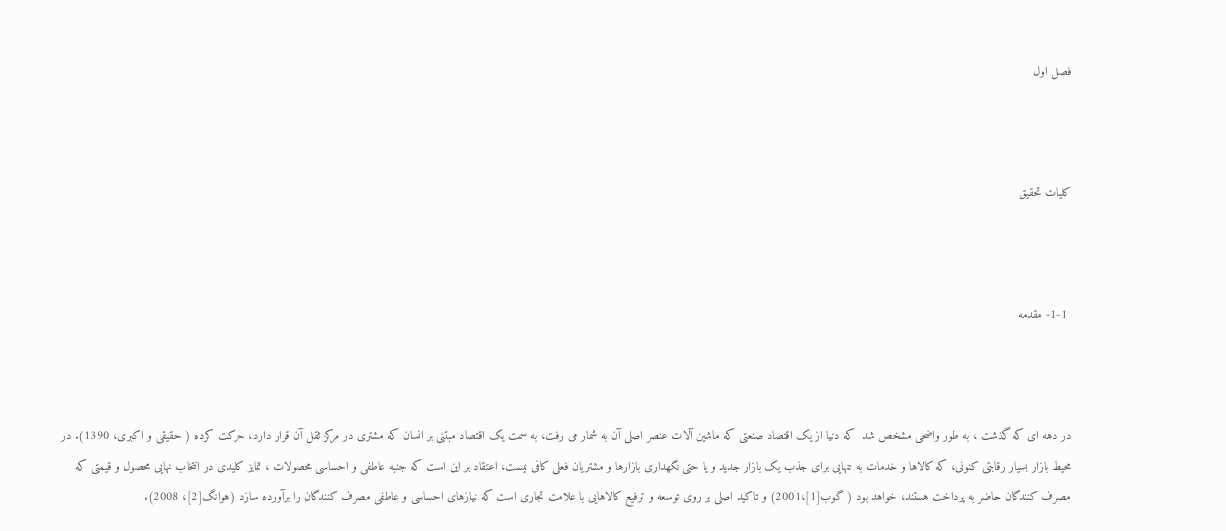فصل اول



کلیات تحقیق



 1-1- مقدمه



در دهه ای که گذشت ، به طور واضحی مشخص شد  که دنیا از یک اقتصاد صنعتی که ماشین آلات عنصر اصلی آن به شمار می رفت، به سمت یک اقتصاد مبتنی بر انسان که مشتری در مرکز ثقل آن قرار دارد، حرکت کرده ( حقیقی و اکبری، 1390). در محیط بازار بسیار رقابتی کنونی، که کالاها و خدمات به تنهایی برای جذب یک بازار جدید و یا حتی نگهداری بازارها و مشتریان فعلی کافی نیست، اعتقاد بر این است که جنبه عاطفی و احساسی محصولات ، تمایز کلیدی در انتخاب نهایی محصول و قیمتی که مصرف کنندگان حاضر به پرداخت هستند، خواهد بود ( گوب[1]،2001) و تاکید اصلی بر روی توسعه و ترفیع کالاهایی با علامت تجاری است که نیازهای احساسی و عاطفی مصرف کنندگان را برآورده سازد (هوانگ[2]، 2008).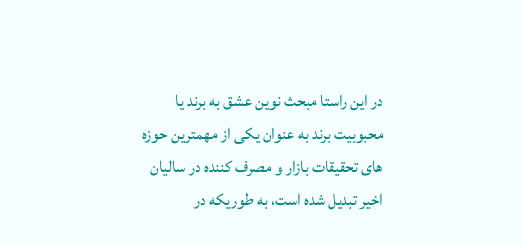در این راستا مبحث نوین عشق به برند یا محبوبیت برند به عنوان یکی از مهمترین حوزه های تحقیقات بازار و مصرف کننده در سالیان اخیر تبدیل شده است، به طوریکه در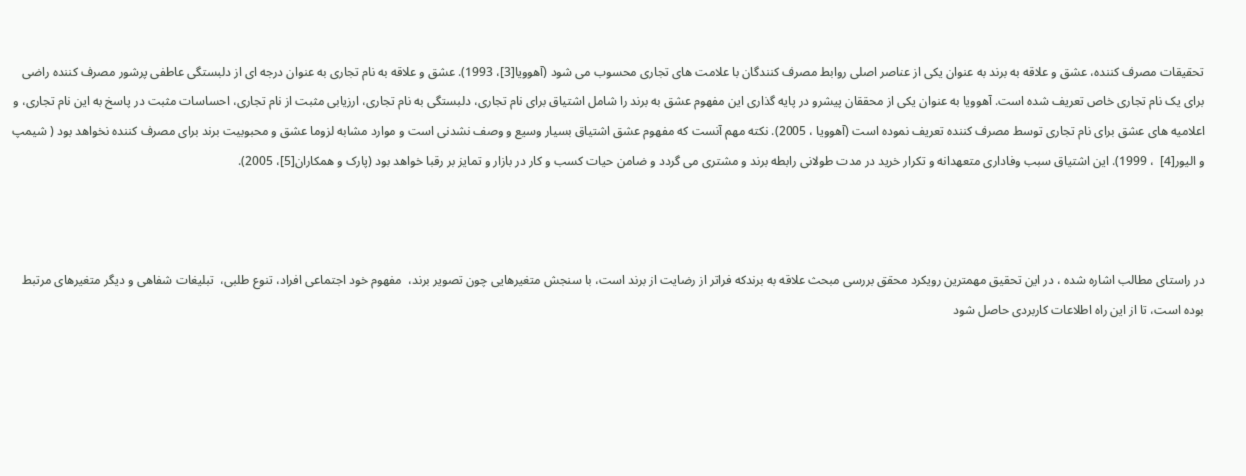تحقیقات مصرف کننده، عشق و علاقه به برند به عنوان یکی از عناصر اصلی روابط مصرف کنندگان با علامت های تجاری محسوب می شود (آهوویا[3]، 1993). عشق و علاقه به نام تجاری به عنوان درجه ای از دلبستگی عاطفی پرشور مصرف کننده راضی برای یک نام تجاری خاص تعریف شده است. آهوویا به عنوان یکی از محققان پیشرو در پایه گذاری این مفهوم عشق به برند را شامل اشتیاق برای نام تجاری، دلبستگی به نام تجاری، ارزیابی مثبت از نام تجاری، احساسات مثبت در پاسخ به این نام تجاری، و اعلامیه های عشق برای نام تجاری توسط مصرف کننده تعریف نموده است (آهوویا ، 2005). نکته مهم آنست که مفهوم عشق اشتیاق بسیار وسیع و وصف نشدنی است و موارد مشابه لزوما عشق و محبوبیت برند برای مصرف کننده نخواهد بود ( شیمپ و الیور[4]  ، 1999). این اشتیاق سبب وفاداری متعهدانه و تکرار خرید در مدت طولانی رابطه برند و مشتری می گردد و ضامن حیات کسب و کار در بازار و تمایز بر رقبا خواهد بود (پارک و همکاران[5]، 2005).



در راستای مطالب اشاره شده ، در این تحقیق مهمترین رویکرد محقق بررسی مبحث علاقه به برندکه فراتر از رضایت از برند است، با سنجش متغیرهایی چون تصویر برند،  مفهوم خود اجتماعی افراد، تنوع طلبی،  تبلیغات شفاهی و دیگر متغیرهای مرتبط بوده است، تا از این راه اطلاعات کاربردی حاصل شود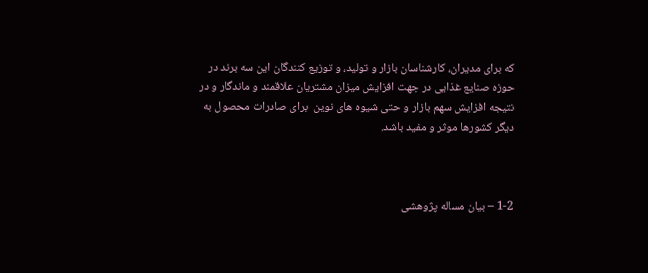که برای مدیران، کارشناسان بازار و تولید، و توزیع کنندگان این سه برند در حوزه صنایع غذایی در جهت افزایش میزان مشتریان علاقمند و ماندگار و در نتیجه افزایش سهم بازار و حتی شیوه های نوین  برای صادرات محصول به دیگر کشورها موثر و مفید باشد.



1-2 – بیان مساله پژوهشی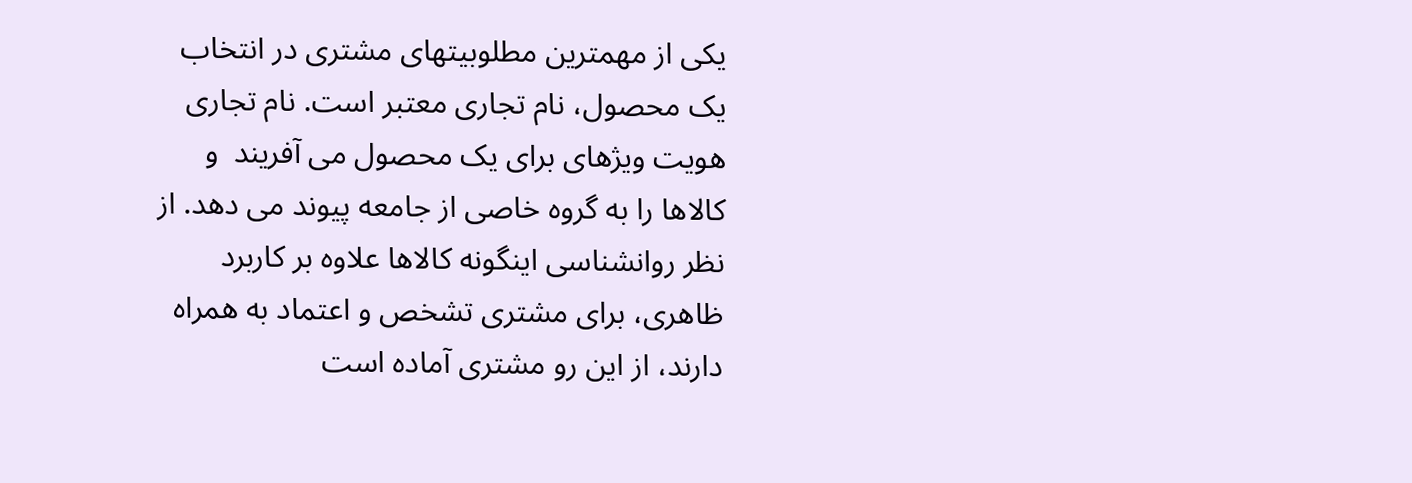یکی از مهمترین مطلوبیتهای مشتری در انتخاب یک محصول، نام تجاری معتبر است. نام تجاری هویت ویژهای برای یک محصول می آفریند  و کالاها را به گروه خاصی از جامعه پیوند می دهد. از نظر روانشناسی اینگونه کالاها علاوه بر کاربرد ظاهری، برای مشتری تشخص و اعتماد به همراه دارند، از این رو مشتری آماده است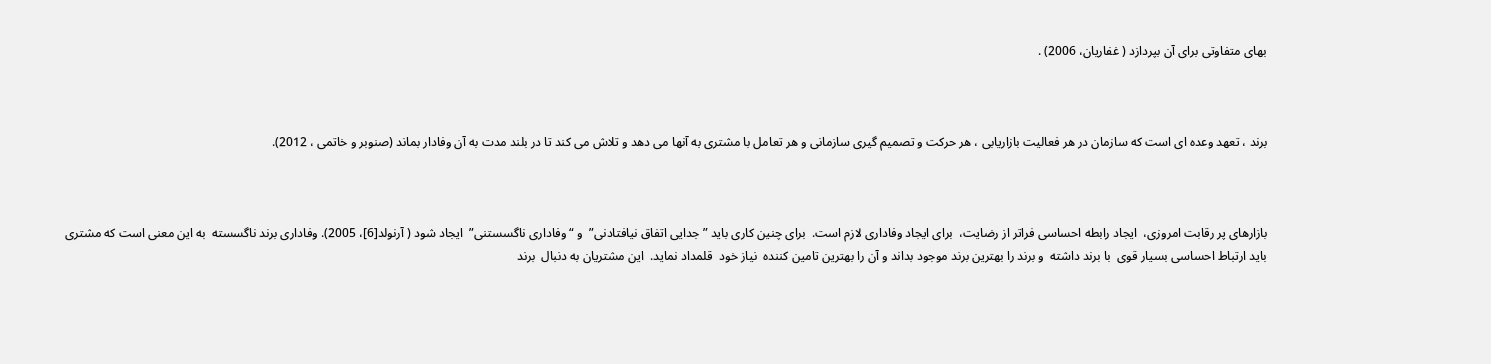بهای متفاوتی برای آن بپردازد ( غفاریان، 2006) .



برند ، تعهد وعده ای است که سازمان در هر فعالیت بازاریابی ، هر حرکت و تصمیم گیری سازمانی و هر تعامل با مشتری به آنها می دهد و تلاش می کند تا در بلند مدت به آن وفادار بماند (صنوبر و خاتمی ، 2012).



بازارهای پر رقابت امروزی،  ایجاد رابطه احساسی فراتر از رضایت،  برای ایجاد وفاداری لازم است.  برای چنین کاری باید ” جدایی اتفاق نیافتادنی”  و “وفاداری ناگسستنی”  ایجاد شود ( آرنولد[6]، 2005). وفاداری برند ناگسسته  به این معنی است که مشتری باید ارتباط احساسی بسیار قوی  با برند داشته  و برند را بهترین برند موجود بداند و آن را بهترین تامین کننده  نیاز خود  قلمداد نماید.  این مشتریان به دنبال  برند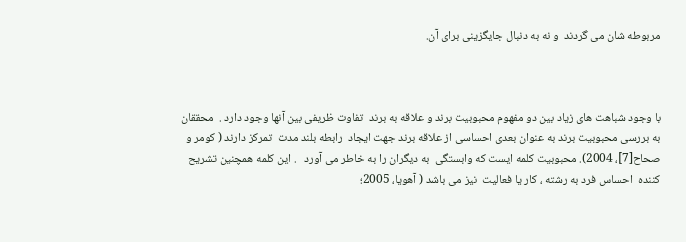مربوطه شان می گردند  و نه به دنبال جایگزینی برای آن.



با وجود شباهت های زیاد بین دو مفهوم محبوبیت برند و علاقه به برند  تفاوت ظریفی بین آنها وجود دارد .  محققان به بررسی محبوبیت برند به عنوان بعدی احساسی از علاقه برند جهت ایجاد  رابطه بلند مدت  تمرکز دارند ( کومر و صحاح[7]، 2004). محبوبیت کلمه ایست که وابستگی  به دیگران را به خاطر می آورد   . این کلمه همچنین تشریح کننده  احساس فرد به رشته ، کار یا فعالیت  نیز می باشد ( آهویا، 2005؛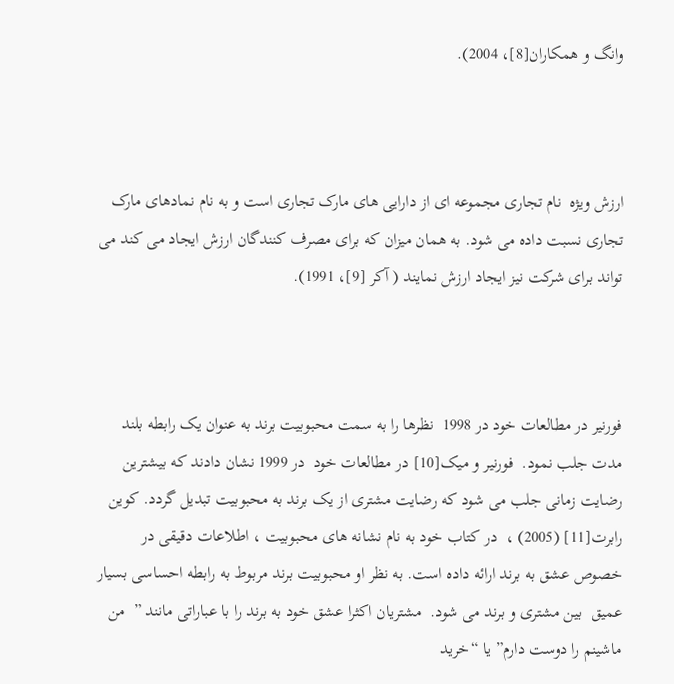وانگ و همکاران[8]، 2004).



ارزش ویژه  نام تجاری مجموعه ای از دارایی های مارک تجاری است و به نام نمادهای مارک تجاری نسبت داده می شود. به همان میزان که برای مصرف کنندگان ارزش ایجاد می کند می تواند برای شرکت نیز ایجاد ارزش نمایند ( آکر [9]، 1991).



فورنیر در مطالعات خود در 1998  نظرها را به سمت محبوبیت برند به عنوان یک رابطه بلند مدت جلب نمود.  فورنیر و میک[10] در مطالعات خود  در 1999 نشان دادند که بیشترین رضایت زمانی جلب می شود که رضایت مشتری از یک برند به محبوبیت تبدیل گردد. کوین رابرت[11] (2005) ،  در کتاب خود به نام نشانه های محبوبیت ، اطلاعات دقیقی در خصوص عشق به برند ارائه داده است. به نظر او محبوبیت برند مربوط به رابطه احساسی بسیار عمیق  بین مشتری و برند می شود.  مشتریان اکثرا عشق خود به برند را با عباراتی مانند ”  من ماشینم را دوست دارم” یا “خرید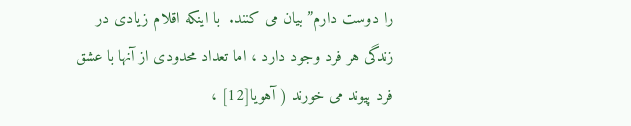را دوست دارم” بیان می کنند.  با اینکه اقلام زیادی در زندگی هر فرد وجود دارد ، اما تعداد محدودی از آنها با عشق فرد پیوند می خورند ( آهویا[12] ،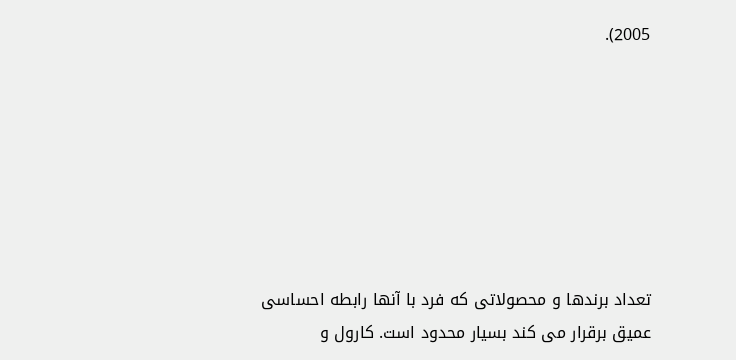2005).







تعداد برندها و محصولاتی که فرد با آنها رابطه احساسی عمیق برقرار می کند بسیار محدود است. کارول و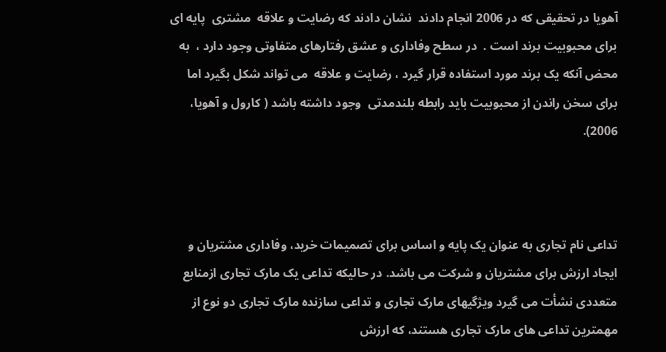آهویا در تحقیقی که در 2006 انجام دادند  نشان دادند که رضایت و علاقه  مشتری  پایه ای برای محبوبیت برند است .  در سطح وفاداری و عشق رفتارهای متفاوتی وجود دارد ،  به محض آنکه یک برند مورد استفاده قرار گیرد ، رضایت و علاقه  می تواند شکل بگیرد اما برای سخن راندن از محبوبیت باید رابطه بلندمدتی  وجود داشته باشد ( کارول و آهویا، 2006).



تداعی نام تجاری به عنوان یک پایه و اساس برای تصمیمات خرید، وفاداری مشتریان و ایجاد ارزش برای مشتریان و شرکت می باشد. در حالیکه تداعی یک مارک تجاری ازمنابع متعددی نشأت می گیرد ویژگیهای مارک تجاری و تداعی سازنده مارک تجاری دو نوع از مهمترین تداعی های مارک تجاری هستند، که ارزش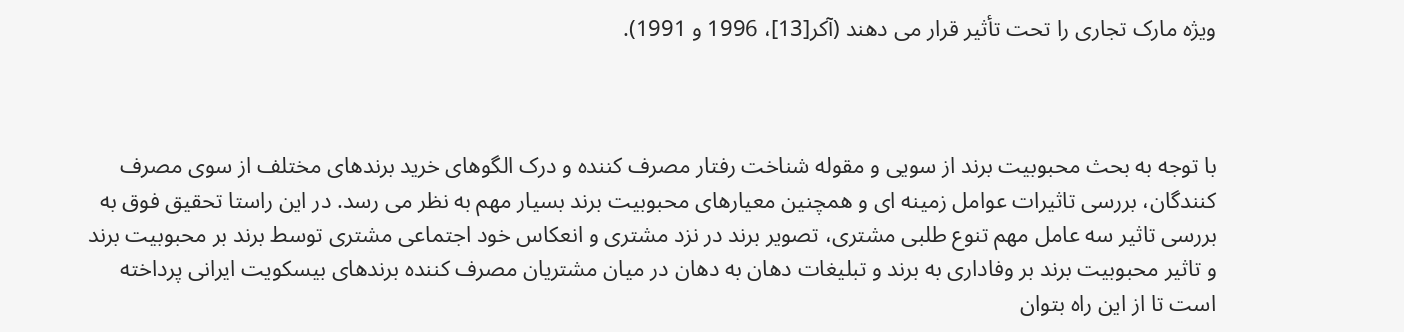ویژه مارک تجاری را تحت تأثیر قرار می دهند (آکر[13]، 1996 و 1991).



با توجه به بحث محبوبیت برند از سویی و مقوله شناخت رفتار مصرف کننده و درک الگوهای خرید برندهای مختلف از سوی مصرف کنندگان، بررسی تاثیرات عوامل زمینه ای و همچنین معیارهای محبوبیت برند بسیار مهم به نظر می رسد. در این راستا تحقیق فوق به بررسی تاثیر سه عامل مهم تنوع طلبی مشتری، تصویر برند در نزد مشتری و انعکاس خود اجتماعی مشتری توسط برند بر محبوبیت برند و تاثیر محبوبیت برند بر وفاداری به برند و تبلیغات دهان به دهان در میان مشتریان مصرف کننده برندهای بیسکویت ایرانی پرداخته است تا از این راه بتوان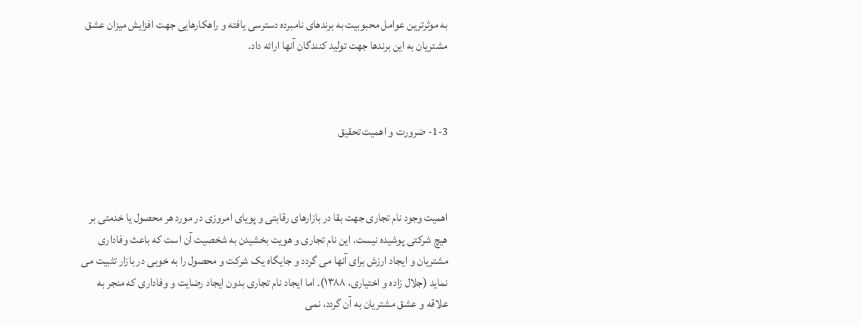به موثرترین عوامل محبوبیت به برندهای نامبرده دسترسی یافته و راهکارهایی جهت افزایش میزان عشق مشتریان به این برندها جهت تولید کنندگان آنها ارائه داد.



1-3- ضرورت و اهمیت تحقیق



اهمیت وجود نام تجاری جهت بقا در بازارهای رقابتی و پویای امروزی در مورد هر محصول یا خدمتی بر هیچ شرکتی پوشیده نیست. این نام تجاری و هویت بخشیدن به شخصیت آن است که باعث وفاداری مشتریان و ایجاد ارزش برای آنها می گردد و جایگاه یک شرکت و محصول را به خوبی در بازار تثبیت می نماید (جلال زاده و اختیاری، ۱۳۸۸). اما ایجاد نام تجاری بدون ایجاد رضایت و وفاداری که منجر به علاقه و عشق مشتریان به آن گردد، نمی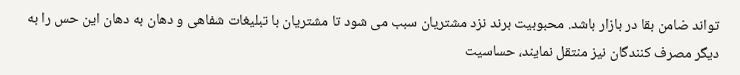تواند ضامن بقا در بازار باشد. محبوبیت برند نزد مشتریان سبب می شود تا مشتریان با تبلیغات شفاهی و دهان به دهان این حس را به دیگر مصرف کنندگان نیز منتقل نمایند، حساسیت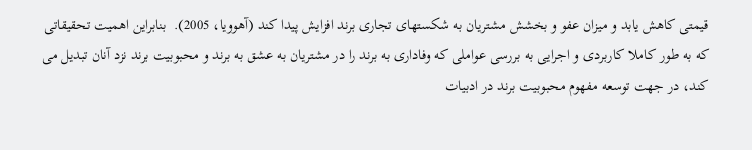قیمتی کاهش یابد و میزان عفو و بخشش مشتریان به شکستهای تجاری برند افزایش پیدا کند (آهوویا، 2005).  بنابراین اهمیت تحقیقاتی که به طور کاملا کاربردی و اجرایی به بررسی عواملی که وفاداری به برند را در مشتریان به عشق به برند و محبوبیت برند نزد آنان تبدیل می کند، در جهت توسعه مفهوم محبوبیت برند در ادبیات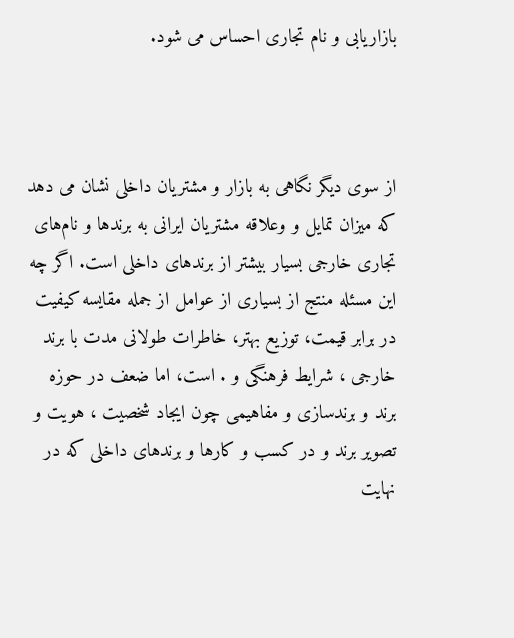بازاریابی و نام تجاری احساس می شود.



از سوی دیگر نگاهی به بازار و مشتریان داخلی نشان می دهد که میزان تمایل و وعلاقه مشتریان ایرانی به برندها و نام‌های تجاری خارجی بسیار بیشتر از برندهای داخلی است. اگر چه این مسئله منتج از بسیاری از عوامل از جمله مقایسه کیفیت در برابر قیمت، توزیع بهتر، خاطرات طولانی مدت با برند خارجی ، شرایط فرهنگی و . است، اما ضعف در حوزه برند و برندسازی و مفاهیمی چون ایجاد شخصیت ، هویت و تصویر برند و در کسب و کارها و برندهای داخلی که در نهایت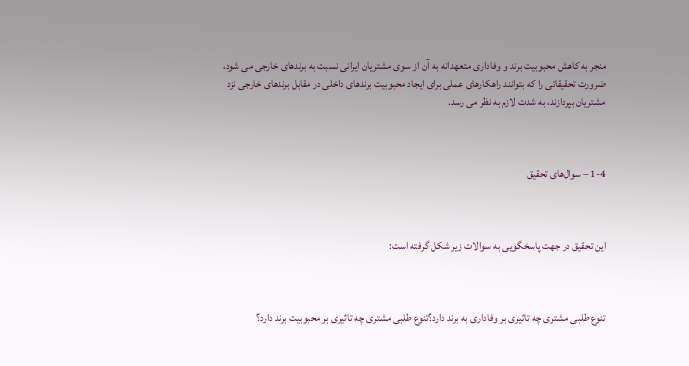منجر به کاهش محبوبیت برند و وفاداری متعهدانه به آن از سوی مشتریان ایرانی نسبت به برندهای خارجی می شود، ضرورت تحقیقاتی را که بتوانند راهکارهای عملی برای ایجاد محبوبیت برندهای داخلی در مقابل برندهای خارجی نزد مشتریان بپردازند، به شدت لازم به نظر می رسد.



1-4 – سوال‌های تحقیق



این تحقیق در جهت پاسخگویی به سوالات زیر شکل گرفته است:



تنوع طلبی مشتری چه تاثیری بر وفاداری به برند دارد؟تنوع طلبی مشتری چه تاثیری بر محبوبیت برند دارد؟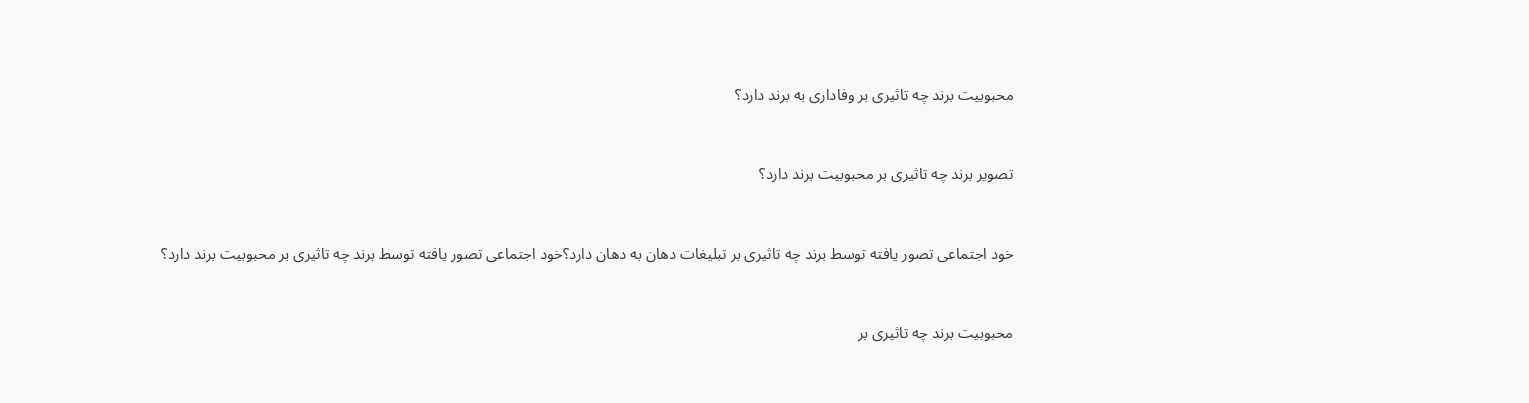محبوبیت برند چه تاثیری بر وفاداری به برند دارد؟


تصویر برند چه تاثیری بر محبوبیت برند دارد؟


خود اجتماعی تصور یافته توسط برند چه تاثیری بر تبلیغات دهان به دهان دارد؟خود اجتماعی تصور یافته توسط برند چه تاثیری بر محبوبیت برند دارد؟


محبوبیت برند چه تاثیری بر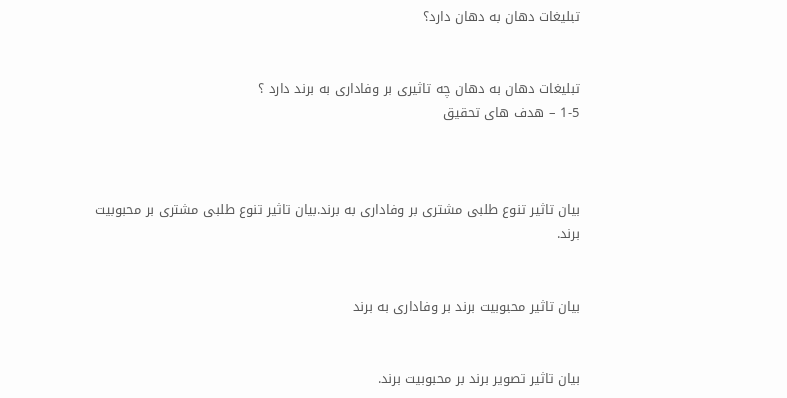تبلیغات دهان به دهان دارد؟


تبلیغات دهان به دهان چه تاثیری بر وفاداری به برند دارد ؟
1-5 – هدف های تحقیق



بیان تاثیر تنوع طلبی مشتری بر وفاداری به برند.بیان تاثیر تنوع طلبی مشتری بر محبوبیت برند.


بیان تاثیر محبوبیت برند بر وفاداری به برند


بیان تاثیر تصویر برند بر محبوبیت برند.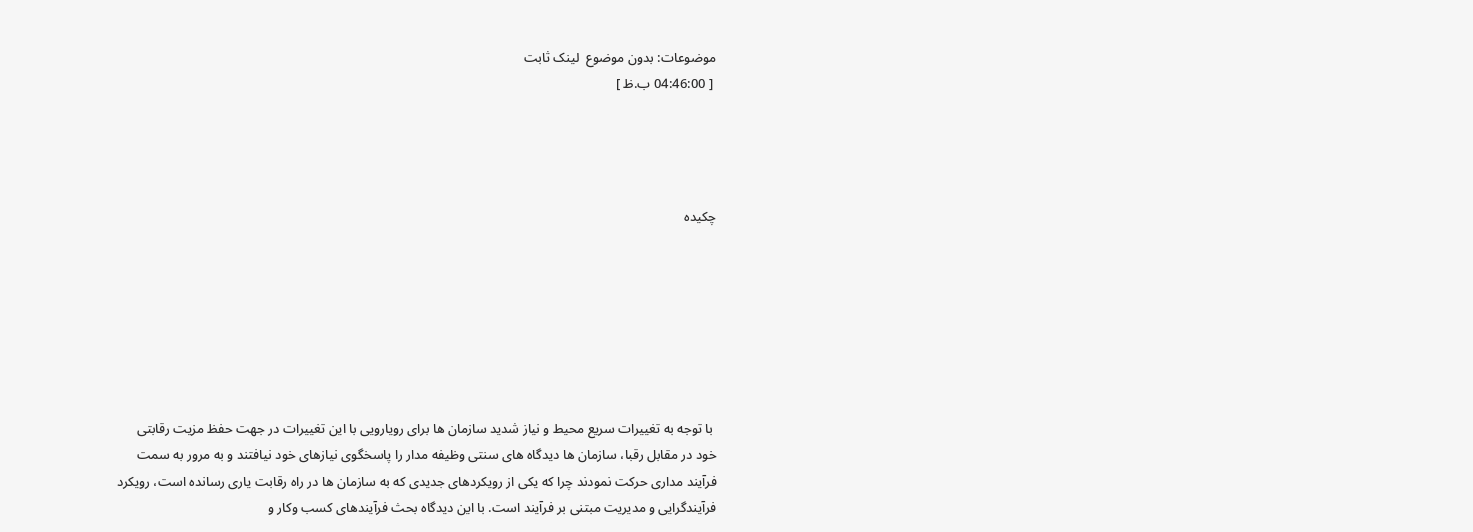موضوعات: بدون موضوع  لینک ثابت
 [ 04:46:00 ب.ظ ]




چکیده







 با توجه به تغییرات سریع محیط و نیاز شدید سازمان ها برای رویارویی با این تغییرات در جهت حفظ مزیت رقابتی خود در مقابل رقبا، سازمان ها دیدگاه های سنتی وظیفه مدار را پاسخگوی نیازهای خود نیافتند و به مرور به سمت فرآیند مداری حرکت نمودند چرا که یکی از رویکردهای جدیدی که به سازمان ها در راه رقابت یاری رسانده است‌، رویکرد فرآیندگرایی و مدیریت مبتنی بر فرآیند است. با این دیدگاه بحث فرآیندهای کسب وکار و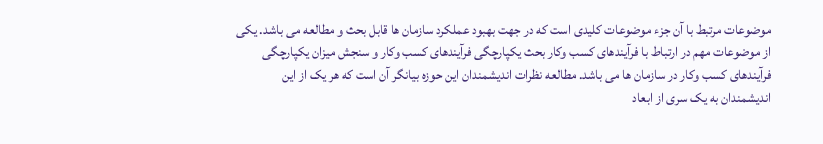موضوعات ‌‌‌مرتبط با آن جزء موضوعات کلیدی است که در جهت بهبود عملکرد سازمان ها قابل بحث و مطالعه می باشد. یکی از موضوعات مهم در ارتباط با فرآیندهای کسب وکار بحث یکپارچگی فرآیندهای کسب وکار و سنجش میزان یکپارچگی فرآیندهای کسب وکار در سازمان ها می باشد. مطالعه نظرات اندیشمندان این حوزه بیانگر آن است که هر یک از این اندیشمندان به یک سری از ابعاد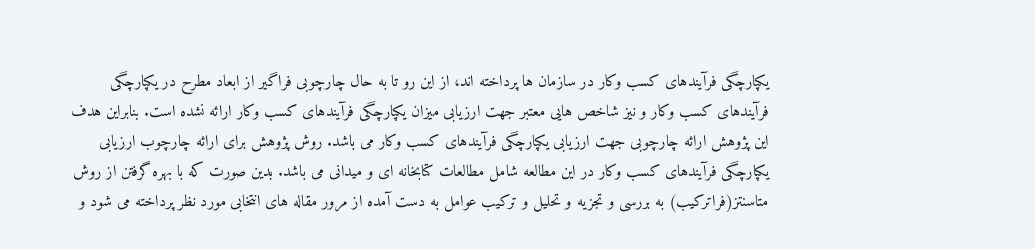یکپارچگی فرآیندهای کسب وکار در سازمان ها پرداخته اند، از این رو تا به حال چارچوبی فراگیر از ابعاد مطرح در یکپارچگی فرآیندهای کسب وکار و نیز شاخص هایی معتبر جهت ارزیابی میزان یکپارچگی فرآیندهای کسب وکار ارائه نشده است. بنابراین هدف این پژوهش ارائه چارچوبی جهت ارزیابی یکپارچگی فرآیندهای کسب وکار می باشد. روش پژوهش برای ارائه چارچوب ارزیابی یکپارچگی فرآیندهای کسب وکار در این مطالعه شامل مطالعات کتابخانه ای و میدانی می باشد. بدین صورت که با بهره گرفتن از روش متاسنتز(فراترکیب) به بررسی و تجزیه و تحلیل و ترکیب عوامل به دست آمده از مرور مقاله های انتخابی مورد نظر پرداخته می شود و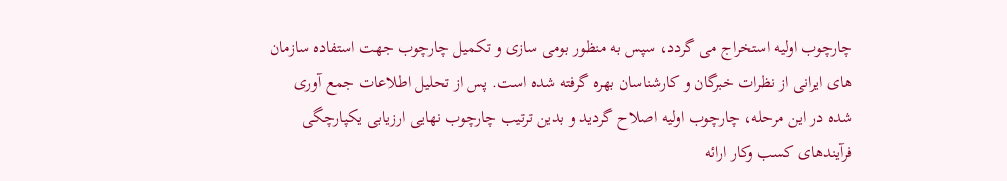چارچوب اولیه استخراج می گردد، سپس به منظور بومی سازی و تکمیل چارچوب جهت استفاده سازمان های ایرانی از نظرات خبرگان و کارشناسان بهره گرفته شده است. پس از تحلیل اطلاعات جمع آوری شده در این مرحله، چارچوب اولیه اصلاح گردید و بدین ترتیب چارچوب نهایی ارزیابی یکپارچگی فرآیندهای کسب وکار ارائه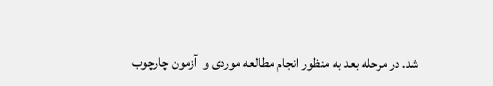شد. در مرحله بعد به منظور انجام مطالعه موردی و  آزمون چارچوب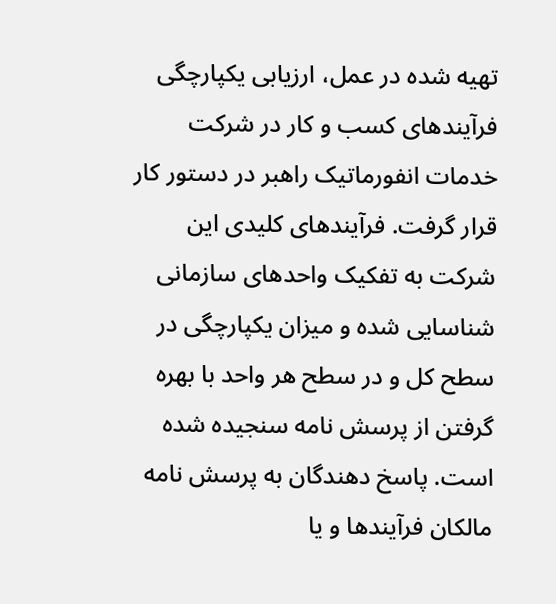تهیه شده در عمل، ارزیابی یکپارچگی فرآیندهای کسب و کار در شرکت خدمات انفورماتیک راهبر در دستور کار قرار گرفت. فرآیندهای کلیدی این شرکت به تفکیک واحدهای سازمانی شناسایی شده و میزان یکپارچگی در سطح کل و در سطح هر واحد با بهره گرفتن از پرسش نامه سنجیده شده است. پاسخ دهندگان به پرسش نامه مالکان فرآیندها و یا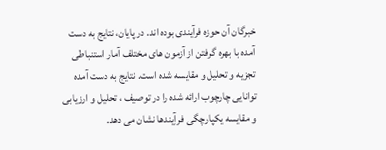خبرگان آن حوزه فرآیندی بوده اند. در پایان، نتایج به دست آمده با بهره گرفتن از آزمون های مختلف آمار استنباطی تجزیه و تحلیل و مقایسه شده است. نتایج به دست آمده توانایی چارچوب ارائه شده را در توصیف ، تحلیل و ارزیابی و مقایسه یکپارچگی فرآِیندها نشان می دهد.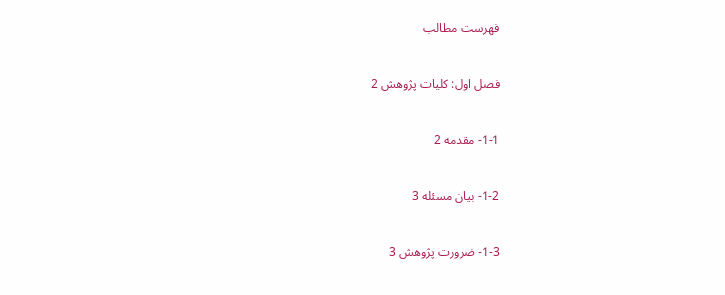فهرست مطالب



فصل اول: کلیات پژوهش 2



1-1- مقدمه 2



1-2- بیان مسئله 3



1-3- ضرورت پژوهش 3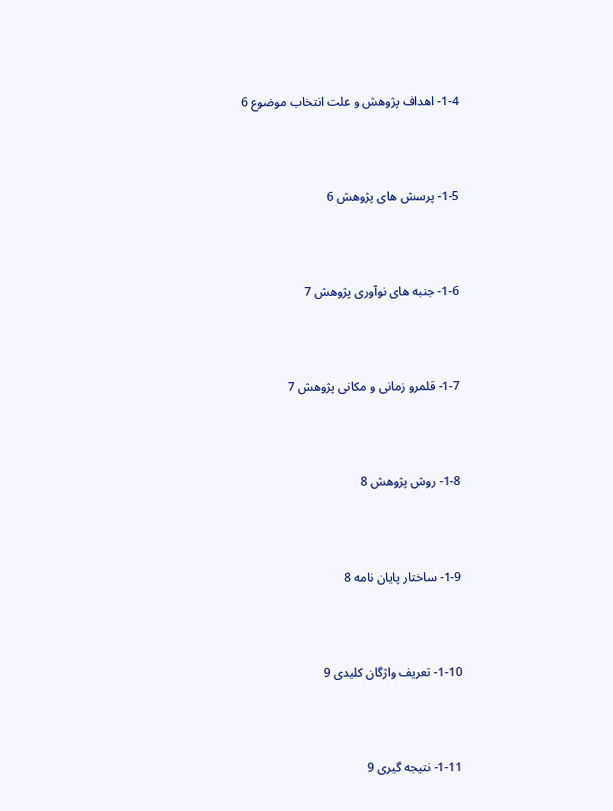1-4- اهداف پژوهش و علت انتخاب موضوع 6



1-5- پرسش های پژوهش 6



1-6- جنبه های نوآوری پژوهش 7



1-7- قلمرو زمانی و مکانی پژوهش 7



1-8- روش پژوهش 8



1-9- ساختار پایان نامه 8



1-10- تعریف واژگان کلیدی 9



1-11- نتیجه گیری 9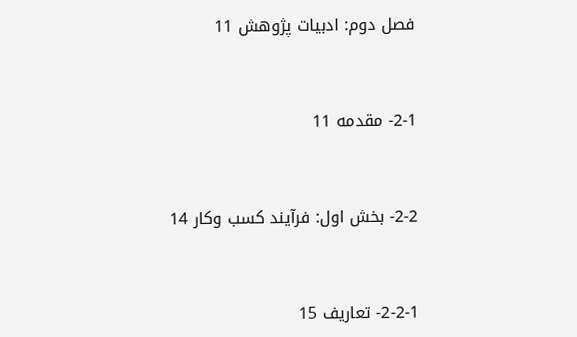فصل دوم: ادبیات پژوهش 11



2-1- مقدمه 11



2-2- بخش اول: فرآیند کسب وکار 14



2-2-1- تعاریف 15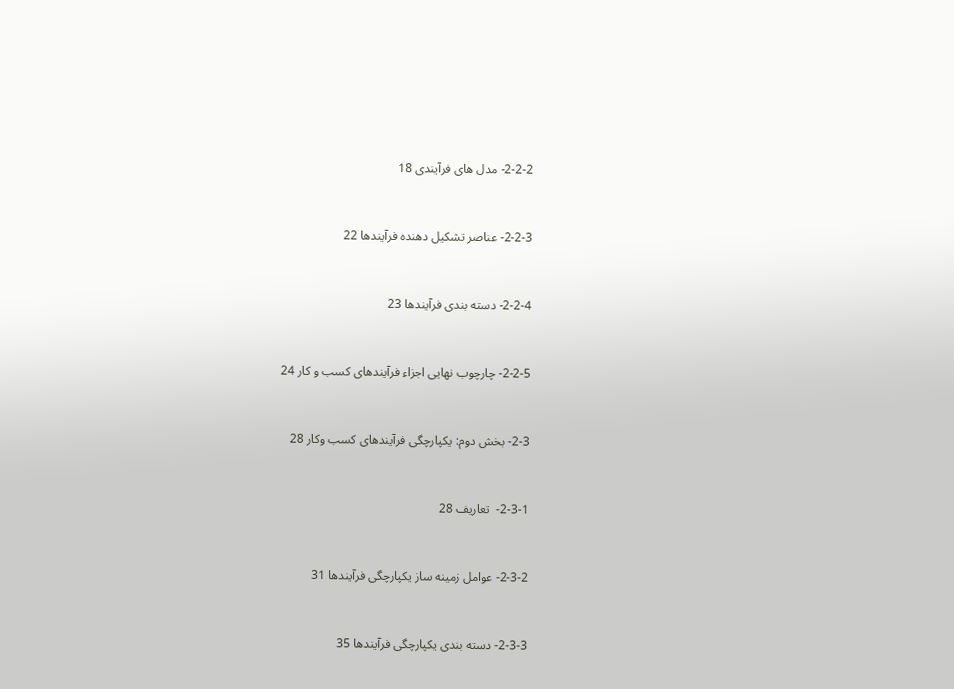2-2-2- مدل های فرآیندی 18



2-2-3- عناصر تشکیل دهنده فرآیندها 22



2-2-4- دسته بندی فرآیندها 23



2-2-5- چارچوب نهایی اجزاء فرآیندهای کسب و کار 24



2-3- بخش دوم: یکپارچگی فرآیندهای کسب وکار 28



2-3-1-  تعاریف 28



2-3-2- عوامل زمینه ساز یکپارچگی فرآیندها 31



2-3-3- دسته بندی یکپارچگی فرآیندها 35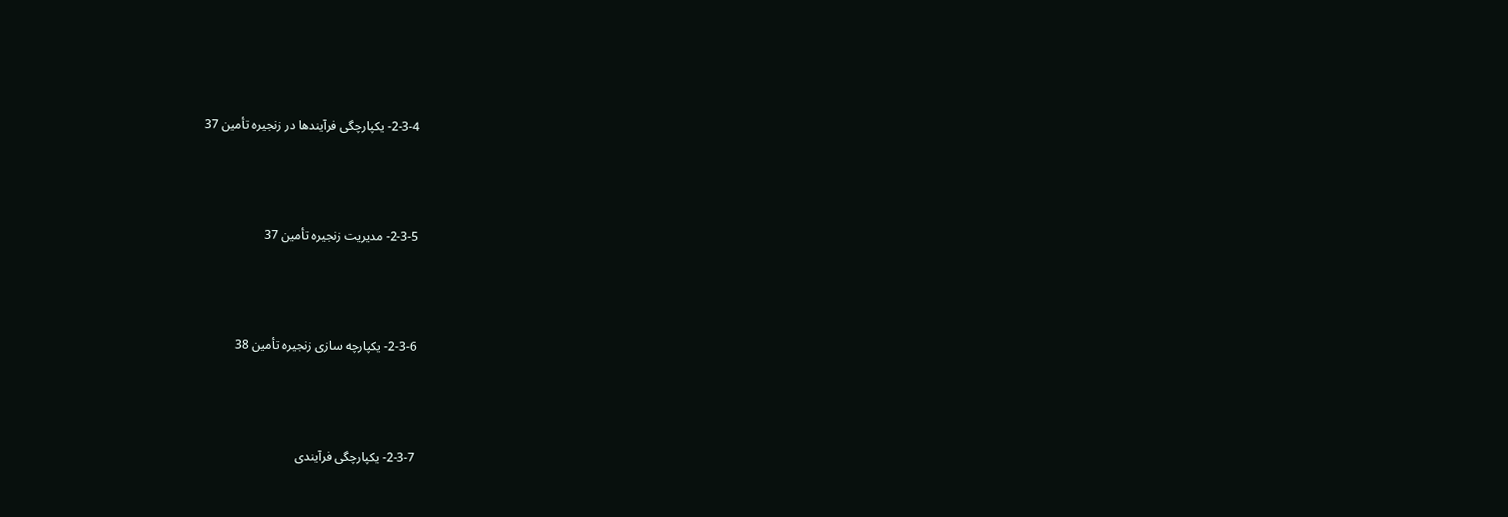2-3-4- یکپارچگی فرآیندها در زنجیره تأمین 37



2-3-5- مدیریت زنجیره تأمین 37



2-3-6- یکپارچه سازی زنجیره تأمین 38



2-3-7- یکپارچگی فرآیندی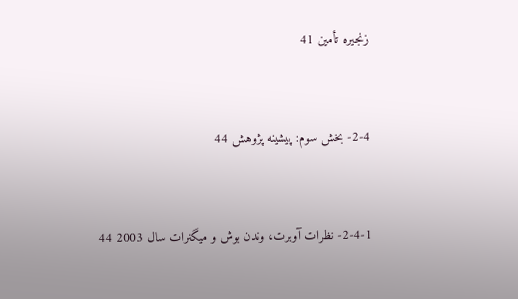زنجیره تأمین 41



2-4- بخش سوم: پیشینه پژوهش 44



2-4-1- نظرات آوبرت، وندن بوش و میگنرات سال 2003 44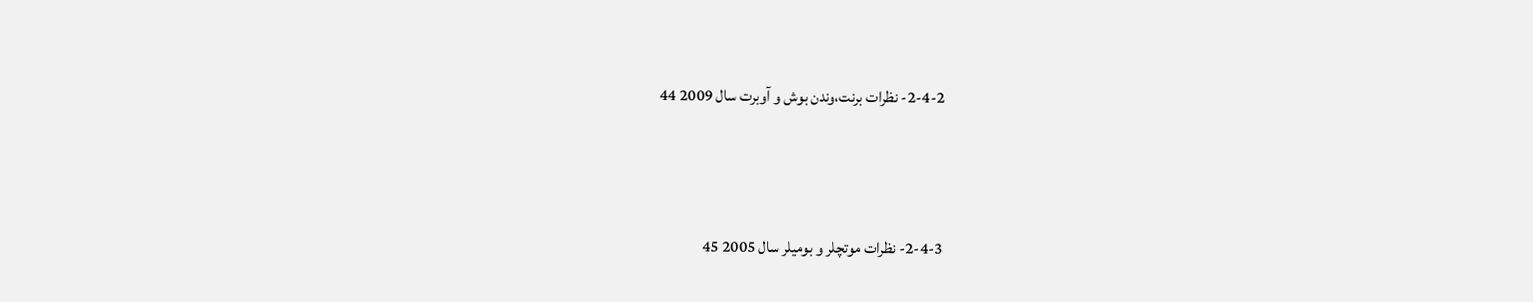2-4-2- نظرات برنت،وندن بوش و آوبرت سال 2009 44



2-4-3- نظرات موتچلر و بومیلر سال 2005 45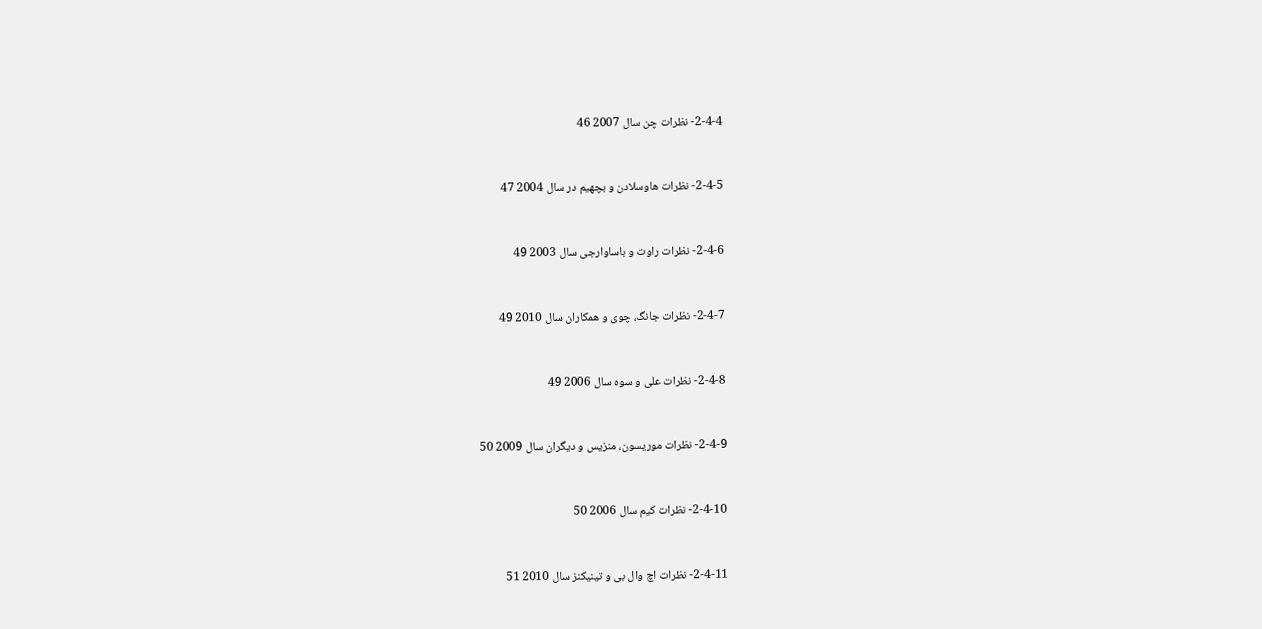2-4-4- نظرات چن سال 2007 46



2-4-5- نظرات هاوسلادن و بچهیم در سال 2004 47



2-4-6- نظرات راوت و باساوارجی سال 2003 49



2-4-7- نظرات جانگ، چوی و همکاران سال 2010 49



2-4-8- نظرات علی و سوه سال 2006 49



2-4-9- نظرات موریسون، منزیس و دیگران سال 2009 50



2-4-10- نظرات کیم سال 2006 50



2-4-11- نظرات اچ وال بی و تینیکنز سال 2010 51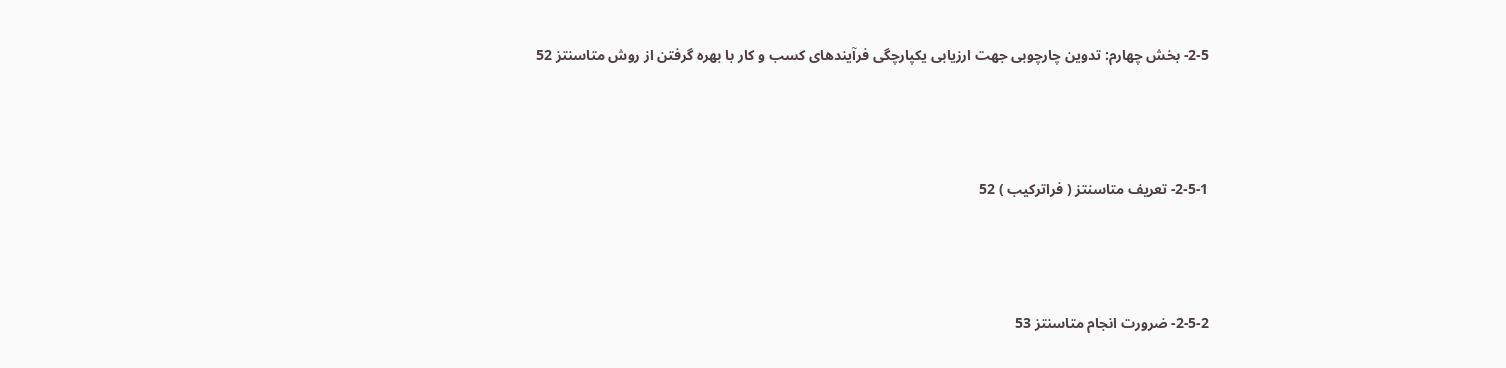2-5- بخش چهارم: تدوین چارچوبی جهت ارزیابی یکپارچگی فرآیندهای کسب و کار با بهره گرفتن از روش متاسنتز 52



2-5-1- تعریف متاسنتز ( فراترکیب ) 52



2-5-2- ضرورت انجام متاسنتز 53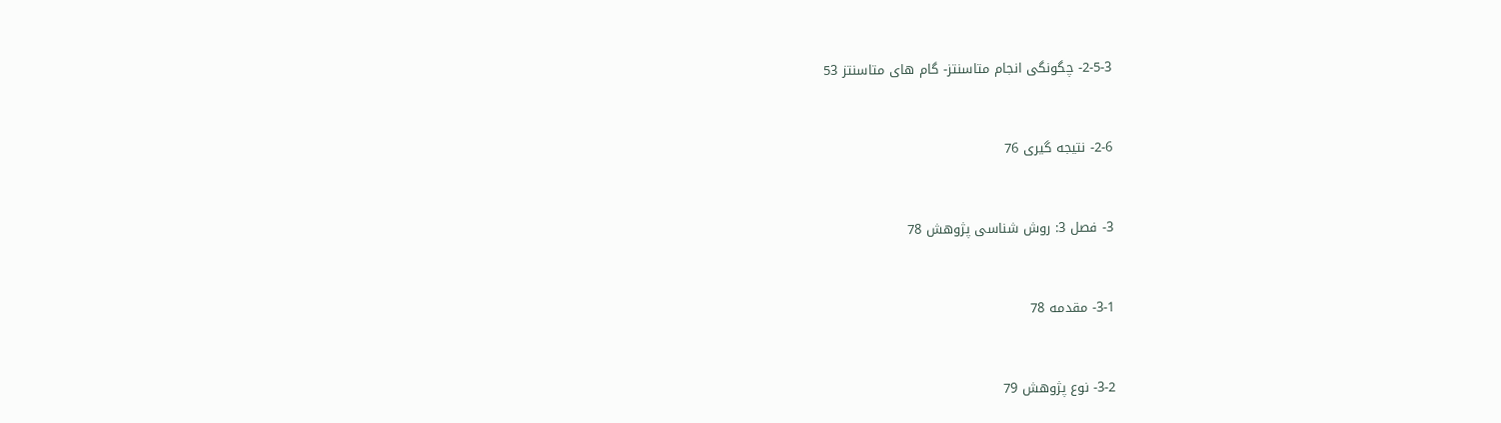2-5-3- چگونگی انجام متاسنتز- گام های متاسنتز 53



2-6- نتیجه گیری 76



3- فصل 3: روش شناسی پژوهش 78



3-1- مقدمه 78



3-2- نوع پژوهش 79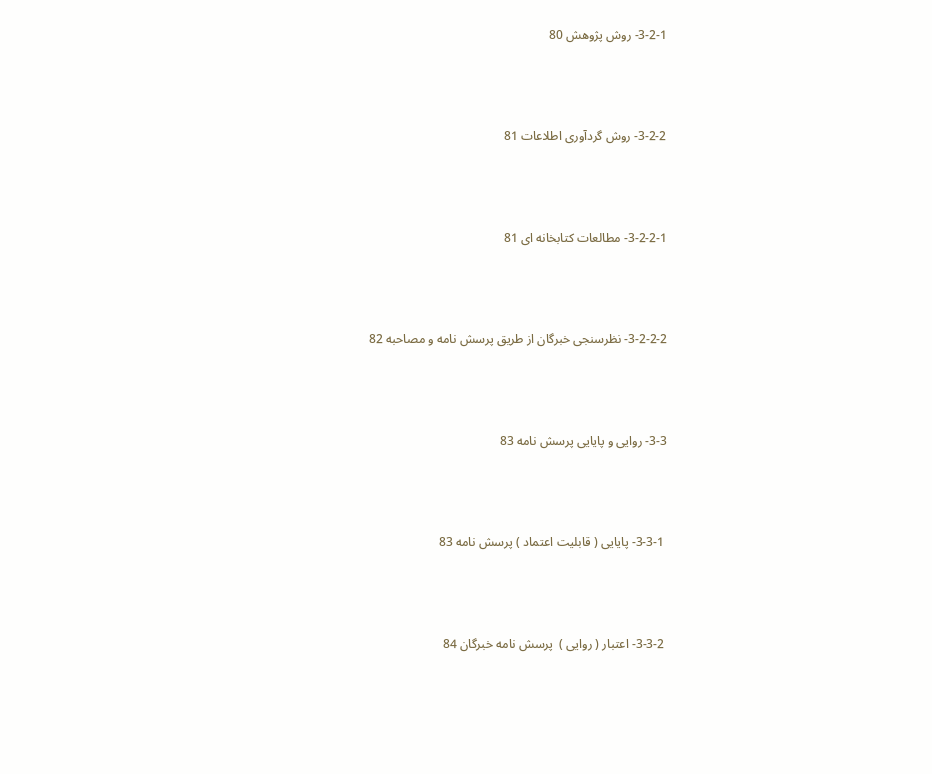3-2-1- روش پژوهش 80



3-2-2- روش گردآوری اطلاعات 81



3-2-2-1- مطالعات کتابخانه ای 81



3-2-2-2- نظرسنجی خبرگان از طریق پرسش نامه و مصاحبه 82



3-3- روایی و پایایی پرسش نامه 83



 3-3-1- پایایی ( قابلیت اعتماد ) پرسش نامه 83



 3-3-2- اعتبار ( روایی )  پرسش نامه خبرگان 84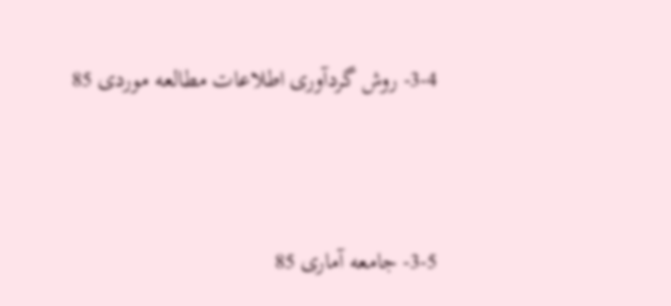3-4- روش گردآوری اطلاعات مطالعه موردی 85



3-5- جامعه آماری 85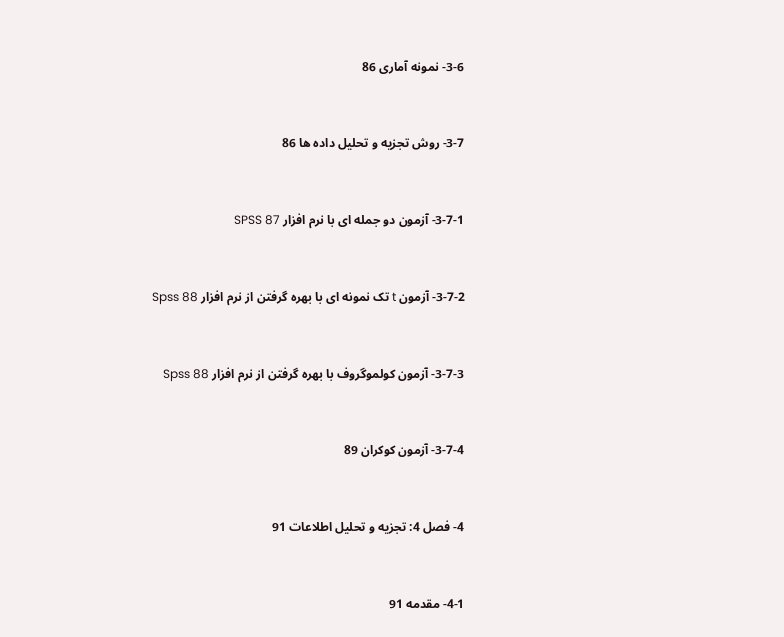3-6- نمونه آماری 86



3-7- روش تجزیه و تحلیل داده ها 86



3-7-1- آزمون دو جمله ای با نرم افزار SPSS 87



3-7-2- آزمون t تک نمونه ای با بهره گرفتن از نرم افزار Spss 88



3-7-3- آزمون کولموگروف با بهره گرفتن از نرم افزار Spss 88



3-7-4- آزمون کوکران 89



4- فصل 4: تجزیه و تحلیل اطلاعات 91



4-1- مقدمه 91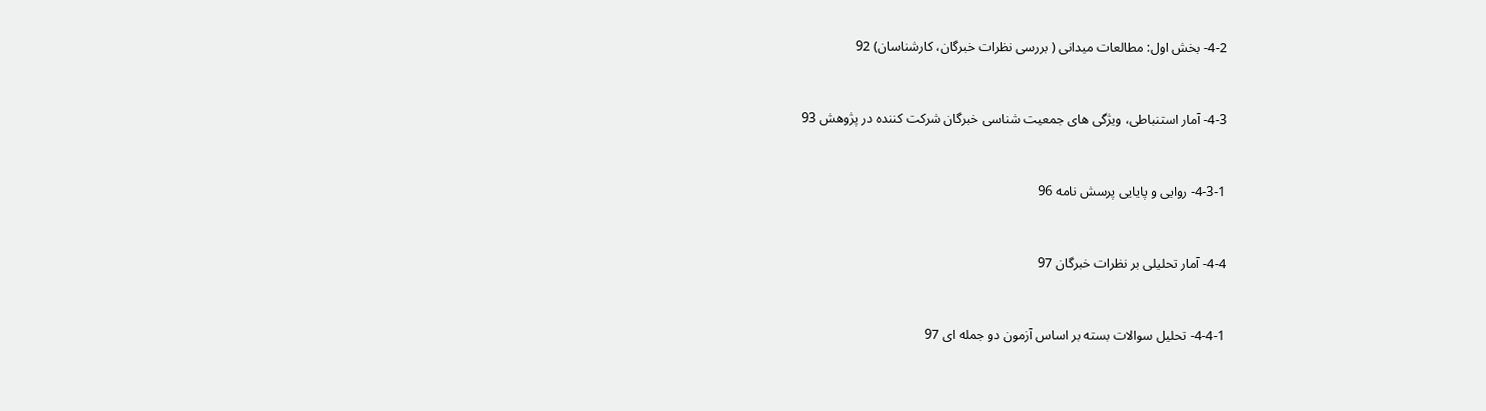4-2- بخش اول: مطالعات میدانی ( بررسی نظرات خبرگان، کارشناسان) 92



4-3- آمار استنباطی، ویژگی های جمعیت شناسی خبرگان شرکت کننده در پژوهش 93



4-3-1- روایی و پایایی پرسش نامه 96



4-4- آمار تحلیلی بر نظرات خبرگان 97



4-4-1- تحلیل سوالات بسته بر اساس آزمون دو جمله ای 97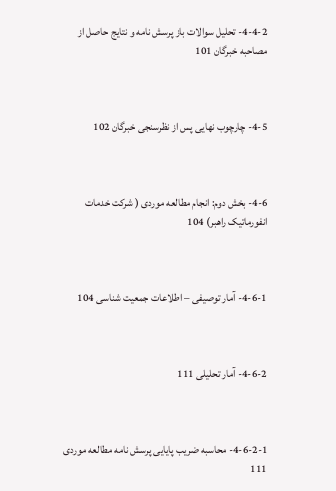4-4-2- تحلیل سوالات باز پرسش نامه و نتایج حاصل از مصاحبه خبرگان 101



4-5- چارچوب نهایی پس از نظرسنجی خبرگان 102



4-6- بخش دوم: انجام مطالعه موردی ( شرکت خدمات انفورماتیک راهبر) 104



4-6-1- آمار توصیفی – اطلاعات جمعیت شناسی 104



4-6-2- آمار تحلیلی 111



4-6-2-1- محاسبه ضریب پایایی پرسش نامه مطالعه موردی 111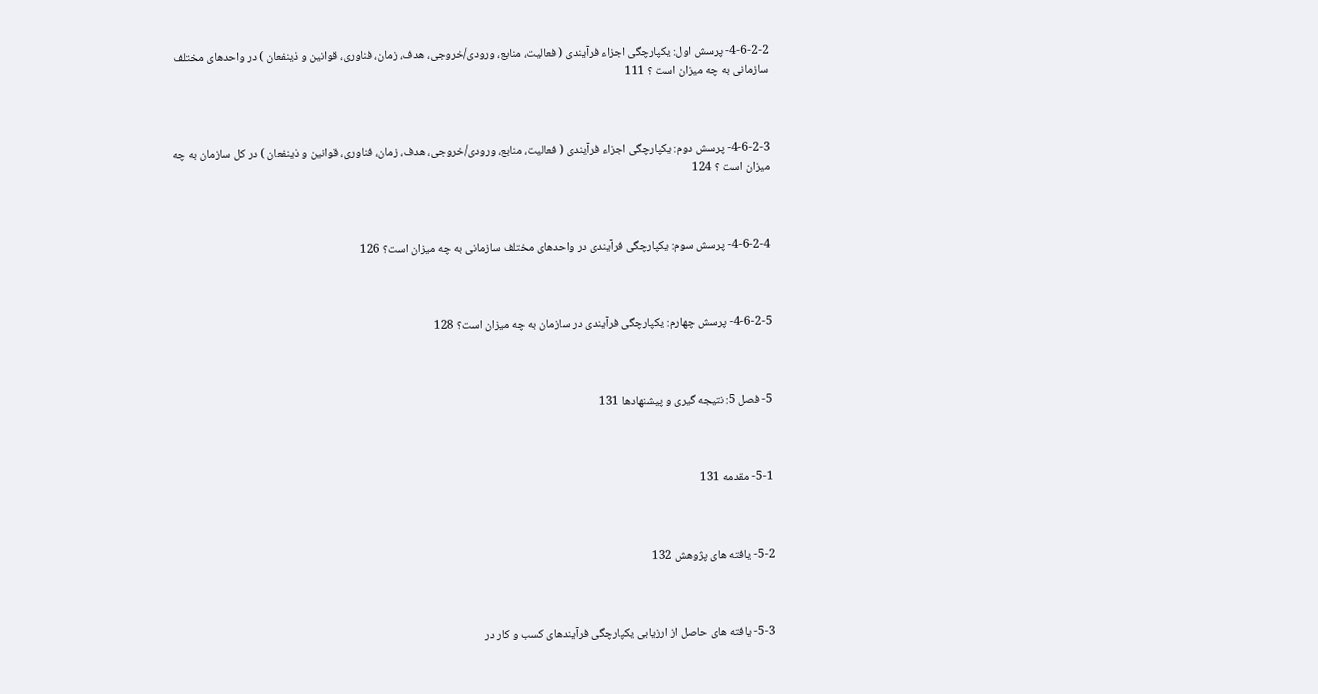4-6-2-2- پرسش اول: یکپارچگی اجزاء فرآیندی ( فعالیت، منابع، ورودی/خروجی، هدف، زمان، فناوری، قوانین و ذینفعان ) در واحدهای مختلف سازمانی به چه میزان است ؟ 111



4-6-2-3- پرسش دوم: یکپارچگی اجزاء فرآیندی ( فعالیت، منابع، ورودی/خروجی، هدف، زمان، فناوری، قوانین و ذینفعان ) در کل سازمان به چه میزان است ؟ 124



4-6-2-4- پرسش سوم: یکپارچگی فرآیندی در واحدهای مختلف سازمانی به چه میزان است؟ 126



4-6-2-5- پرسش چهارم: یکپارچگی فرآیندی در سازمان به چه میزان است؟ 128



5- فصل 5: نتیجه گیری و پیشنهادها 131



5-1- مقدمه 131



5-2- یافته های پژوهش 132



5-3- یافته های حاصل از ارزیابی یکپارچگی فرآیندهای کسب و کار در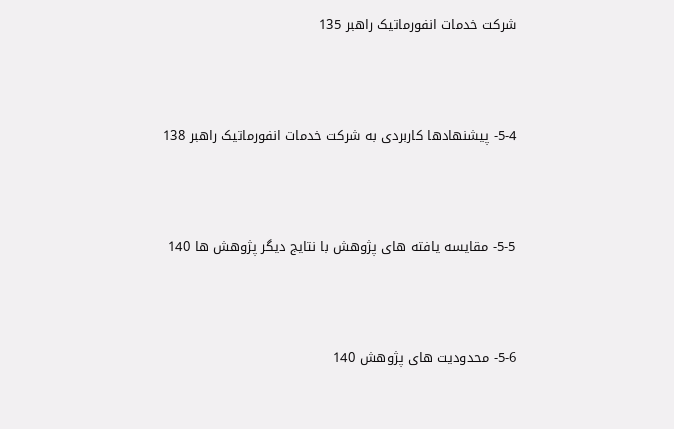شرکت خدمات انفورماتیک راهبر 135



5-4- پیشنهادها کاربردی به شرکت خدمات انفورماتیک راهبر 138



5-5- مقایسه یافته های پژوهش با نتایج دیگر پژوهش ها 140



5-6- محدودیت های پژوهش 140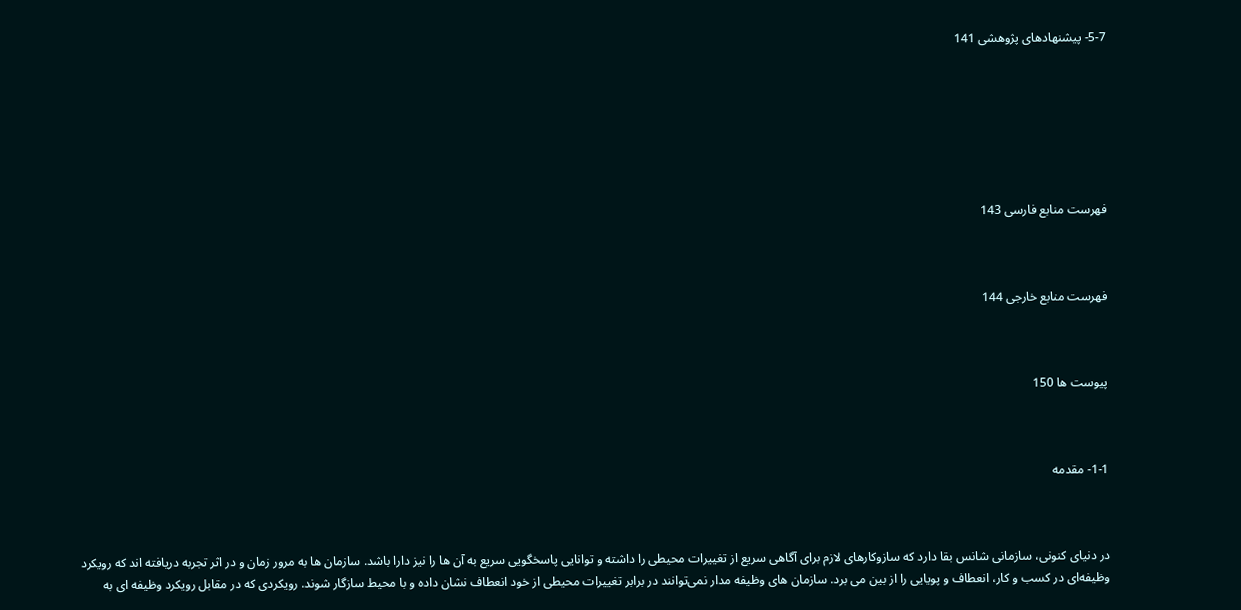5-7- پیشنهادهای پژوهشی 141







فهرست منابع فارسی 143



فهرست منابع خارجی 144



پیوست ها 150



1-1- مقدمه



در دنیای ‌‌کنونی، سازمانی‌ ‌شانس بقا دارد که سازوکارهای لازم برای آگاهی سریع از تغییرات محیطی را داشته و توانایی پاسخگویی سریع به آن‌‌ ها را نیز دارا باشد. سازمان ها به مرور زمان و در اثر تجربه دریافته اند که رویکرد وظیفه‌ای در کسب و کار، انعطاف و پویایی را از بین می برد. سازمان های وظیفه مدار نمی‌توانند در برابر تغییرات محیطی از خود انعطاف نشان داده و با محیط سازگار شوند. رویکردی که در مقابل رویکرد وظیفه ای به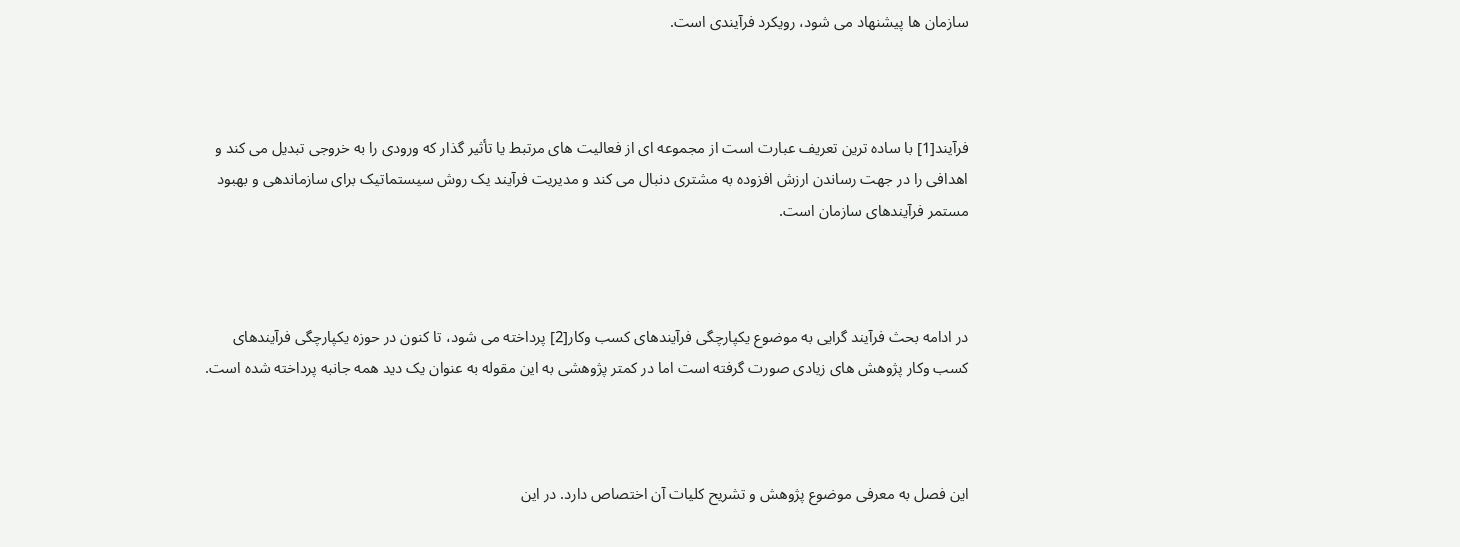سازمان ها پیشنهاد می شود، رویکرد فرآیندی است.



فرآیند[1] با ساده ترین تعریف عبارت است از مجموعه ‌ای از فعالیت های مرتبط یا تأثیر گذار که ورودی را به خروجی تبدیل می کند و اهدافی را در جهت رساندن ارزش افزوده به مشتری دنبال می کند و مدیریت فرآیند یک روش سیستماتیک برای سازماندهی و بهبود مستمر فرآیندها‌‌ی سازمان است.



در ادامه‌ بحث فرآیند گرایی به موضوع یکپارچگی فرآیندهای کسب وکار[2] پرداخته می شود، تا کنون در حوزه یکپارچگی فرآیندهای کسب وکار پژوهش های زیادی صورت گرفته است اما در کمتر پژوهشی به این مقوله به عنوان یک دید همه جانبه پرداخته شده است.



این فصل به معرفی موضوع پژوهش و تشریح کلیات آن اختصاص دارد. در این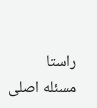راستا مسئله ‌اصلی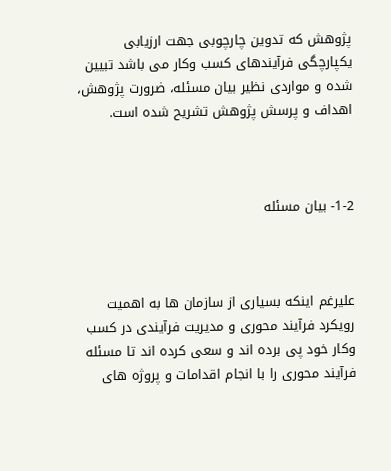پژوهش که تدوین چارچوبی جهت ارزیابی یکپارچگی فرآیندهای کسب وکار می باشد تبیین شده و مواردی نظیر بیان مسئله، ضرورت پژوهش، اهداف و پرسش پژوهش تشریح شده است.



1-2- بیان مسئله



علیرغم اینکه بسیاری از سازمان ها به اهمیت رویکرد فرآیند محوری و مدیریت فرآیندی در کسب وکار خود ‌پی برده اند و سعی کرده اند تا مسئله فرآیند محوری را با انجام اقدامات و پروژه های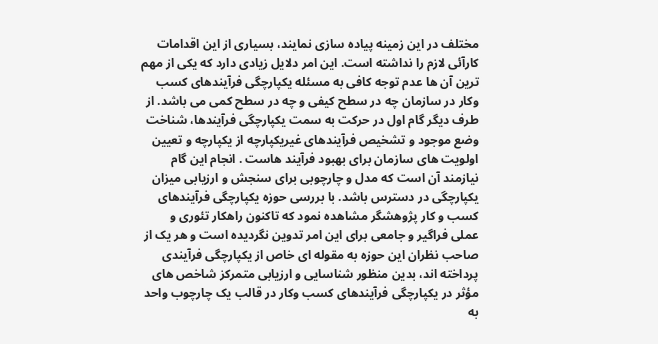مختلف در این زمینه پیاده سازی نمایند، بسیاری از این اقدامات کارآئی لازم را نداشته است. این امر دلایل زیادی دارد که یکی از مهم ترین آن ها عدم توجه کافی به مسئله یکپارچگی فرآیندهای کسب وکار در سازمان چه در سطح کیفی و چه در سطح کمی می باشد. از طرف دیگر گام اول در حرکت به سمت یکپارچگی فرآیندها، شناخت وضع موجود و تشخیص فرآیندهای غیریکپارچه از یکپارچه و تعیین اولویت های سازمان برای بهبود فرآیند هاست . انجام این گام نیازمند آن است که مدل و چارچوبی برای سنجش و ارزیابی میزان یکپارچگی در دسترس باشد. با بررسی حوزه یکپارچگی فرآیندهای کسب و کار پژوهشگر مشاهده نمود که تاکنون راهکار تئوری و عملی فراگیر و جامعی برای این امر تدوین نگردیده است و هر یک از صاحب نظران این حوزه به مقوله ای خاص از یکپارچگی فرآیندی پرداخته اند، بدین منظور شناسایی و ارزیابی متمرکز شاخص های مؤثر در یکپارچگی فرآیندهای کسب وکار در قالب یک چارچوب واحد به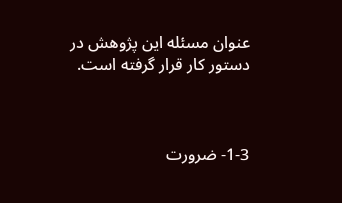عنوان مسئله این پژوهش در دستور کار قرار گرفته است.



1-3- ضرورت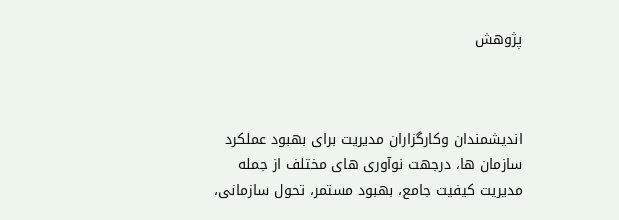پژوهش



اندیشمندان وکارگزاران مدیریت برای بهبود عملکرد سازمان ها، درجهت نوآوری های مختلف از جمله مدیریت کیفیت جامع، بهبود مستمر، تحول سازمانی،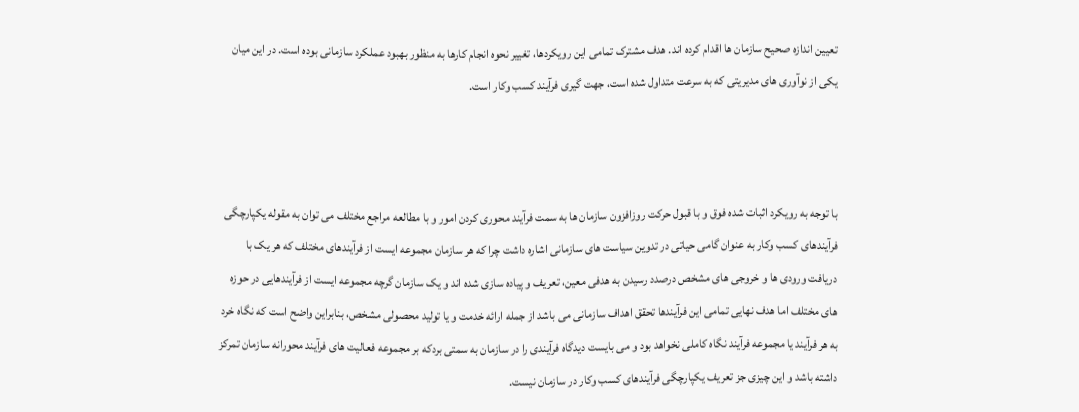تعیین اندازه صحیح سازمان ها اقدام کرده اند. هدف مشترک تمامی این رویکردها، تغییر نحوه انجام کارها به منظور بهبود عملکرد سازمانی بوده است. در این میان یکی از نوآوری های مدیریتی که به سرعت متداول شده است، جهت گیری فرآیند کسب وکار است.



با توجه به رویکرد اثبات شده فوق و با قبول حرکت روزافزون سازمان ها به سمت فرآیند محوری کردن امور و با مطالعه مراجع مختلف می توان به مقوله یکپارچگی فرآیندهای کسب وکار به عنوان گامی حیاتی در تدوین سیاست های سازمانی اشاره داشت چرا که هر سازمان مجموعه ایست از فرآیندهای مختلف که هر یک با دریافت ورودی ها و خروجی های مشخص درصدد رسیدن به هدفی معین، تعریف و پیاده سازی شده اند و یک سازمان گرچه مجموعه ایست از فرآیندهایی در حوزه های مختلف اما هدف نهایی تمامی این فرآیندها تحقق اهداف سازمانی می باشد از جمله ارائه خدمت و یا تولید محصولی مشخص، بنابراین واضح است که نگاه خرد به هر فرآیند یا مجموعه فرآیند نگاه کاملی نخواهد بود و می بایست دیدگاه فرآیندی را در سازمان به سمتی بردکه بر مجموعه فعالیت های فرآیند محورانه سازمان تمرکز داشته باشد و این چیزی جز تعریف یکپارچگی فرآیندهای کسب وکار در سازمان نیست.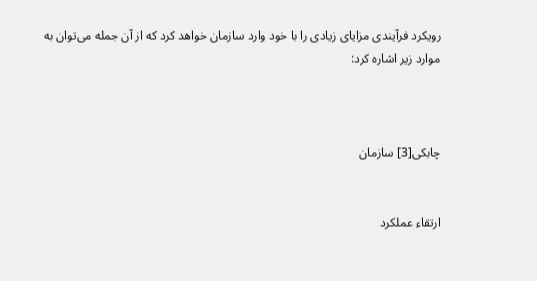رویکرد فرآیندی مزایای زیادی را با خود وارد سازمان خواهد کرد که از آن جمله می‌توان به موارد زیر اشاره کرد:



چابکی[3] سازمان


ارتقاء عملکرد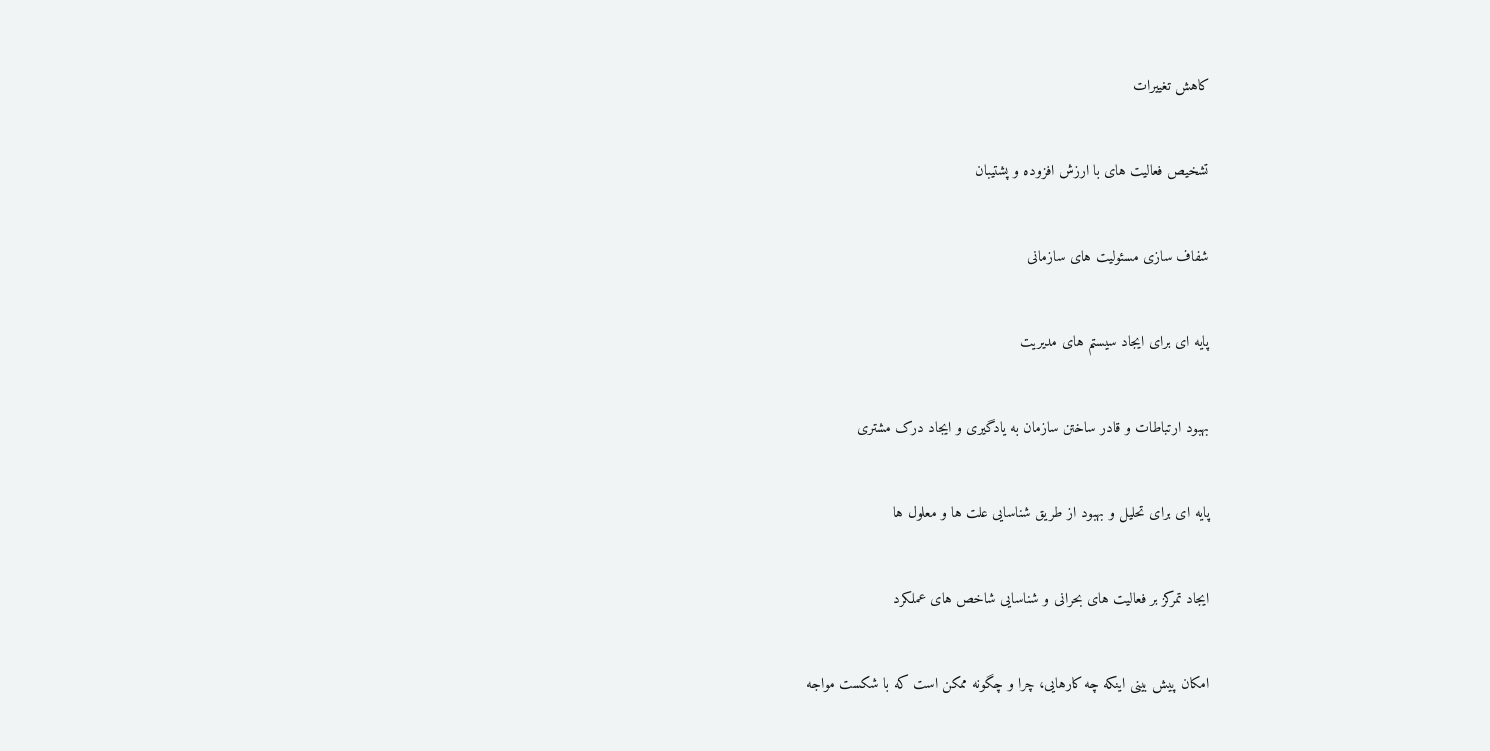کاهش تغییرات


تشخیص فعالیت های با ارزش افزوده و پشتیبان


شفاف سازی مسئولیت های سازمانی


پایه ای برای ایجاد سیستم های مدیریت


بهبود ارتباطات و قادر ساختن سازمان به یادگیری و ایجاد درک مشتری


پایه ای برای تحلیل و بهبود از طریق شناسایی علت ها و معلول ها


ایجاد تمرکز بر فعالیت های بحرانی و شناسایی شاخص های عملکرد


امکان پیش بینی اینکه چه کارهایی، چرا و چگونه ممکن است که با شکست مواجه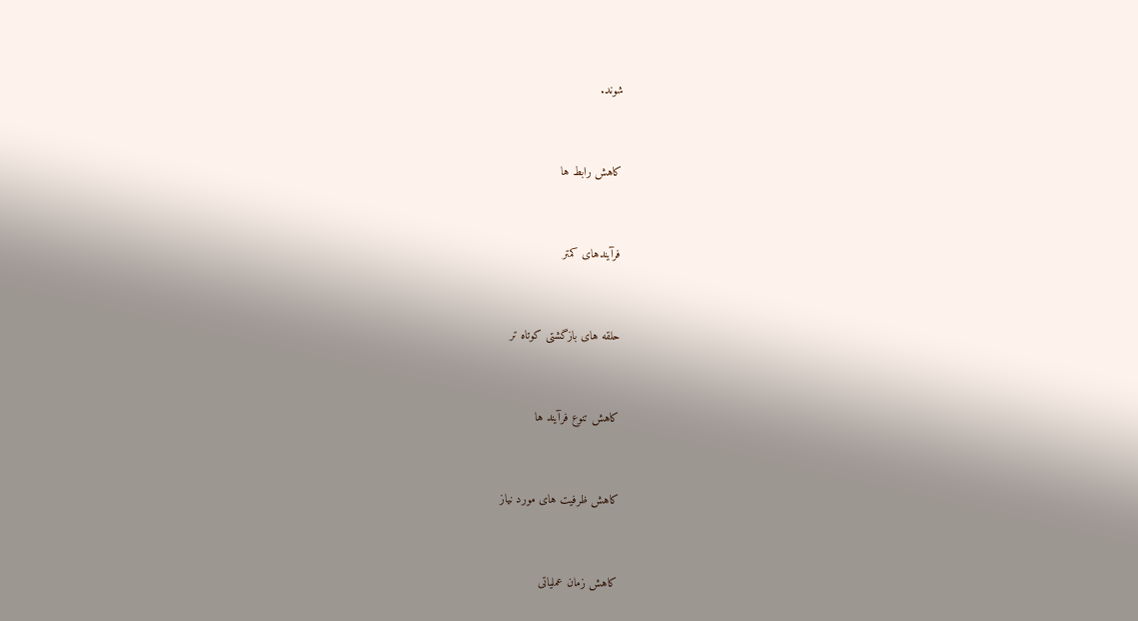شوند.


کاهش رابط ها


فرآیندهای کمتر


حلقه های بازگشتی کوتاه تر


کاهش تنوع فرآیند ها


کاهش ظرفیت های مورد نیاز


کاهش زمان عملیاتی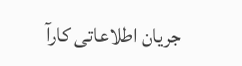جریان اطلاعاتی کارآ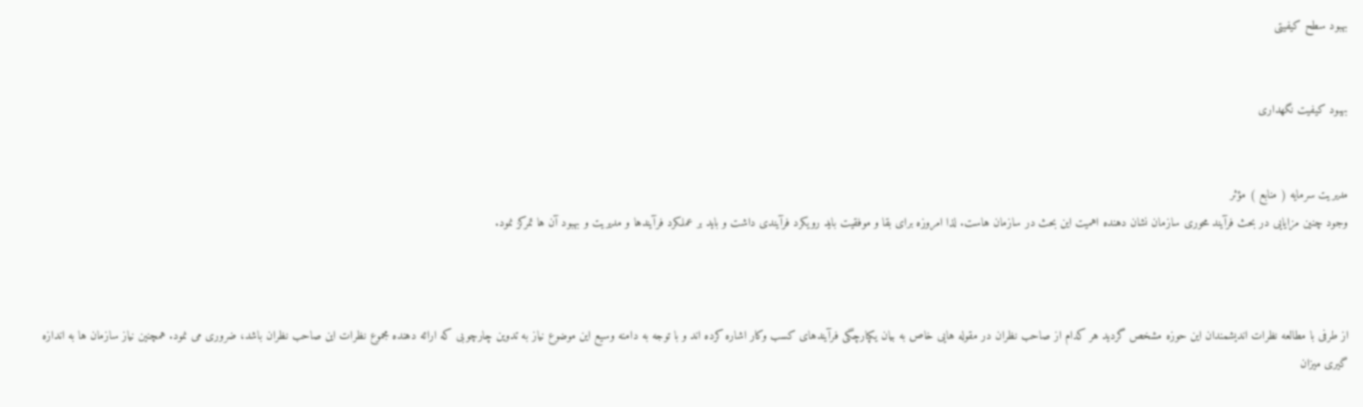بهبود سطح کیفیتی


بهبود کیفیت نگهداری


مدیریت سرمایه ( منابع ) مؤثر
وجود چنین مزایایی در بحث فرآیند محوری سازمان نشان دهنده اهمیت این بحث در سازمان هاست. لذا امروزه برای بقا و موفقیت باید رویکرد فرآیندی داشت و باید بر عملکرد فرآیندها و مدیریت و بهبود آن ها تمرکز نمود.



از طرفی با مطالعه نظرات اندیشمندان این حوزه مشخص گردید هر کدام از صاحب نظران در مقوله هایی خاص به بیان یکپارچگی فرآیندهای کسب وکار اشاره کرده اند و با توجه به دامنه وسیع این موضوع نیاز به تدوین چارچوبی که ارائه دهنده مجموع نظرات این صاحب نظران باشد، ضروری می نمود. همچنین نیاز سازمان ها به اندازه گیری میزان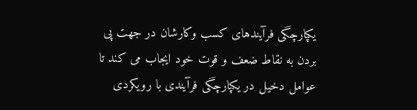یکپارچگی فرآیندهای کسب وکارشان در جهت پی بردن به نقاط ضعف و قوت خود ایجاب می کند تا عوامل دخیل در یکپارچگی فرآیندی با رویکردی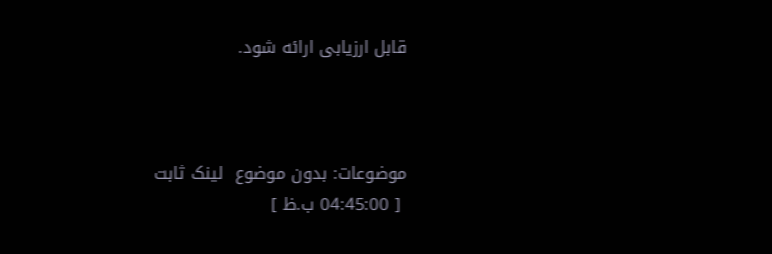قابل ارزیابی ارائه شود.



موضوعات: بدون موضوع  لینک ثابت
 [ 04:45:00 ب.ظ ]